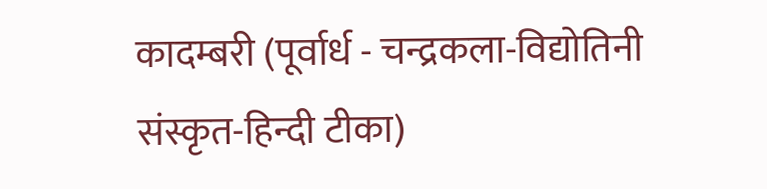कादम्बरी (पूर्वार्ध - चन्द्रकला-विद्योतिनी संस्कृत-हिन्दी टीका)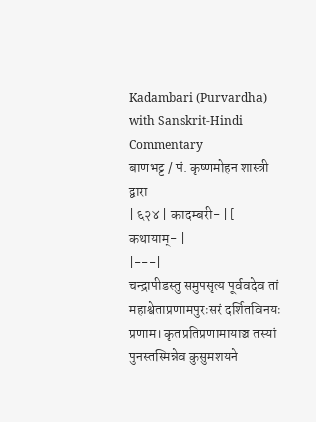Kadambari (Purvardha) with Sanskrit-Hindi Commentary
बाणभट्ट / पं. कृष्णमोहन शास्त्री द्वारा
| ६२४ | कादम्बरी- | [ कथायाम्- |
|---|
चन्द्रापीडस्तु समुपसृत्य पूर्ववदेव तां महाश्वेताप्रणामपुरःसरं दर्शितविनयः प्रणाम। कृतप्रतिप्रणामायाञ्च तस्यां पुनस्तस्मिन्नेव कुसुमशयने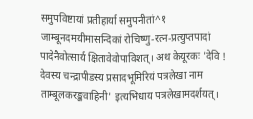समुपविष्टायां प्रतीहार्या समुपनीतां^१ जाम्बूनदमयीमासन्दिकां रोचिष्णु-रत्न-प्रत्युप्तपादां पादेनैवोत्सार्य क्षितावेवोपाविशत्। अथ केयूरकः 'देवि ! देवस्य चन्द्रापीडस्य प्रसादभूमिरियं पत्रलेखा नाम ताम्बूलकरङ्कवाहिनी' इत्यभिधाय पत्रलेखामदर्शयत्।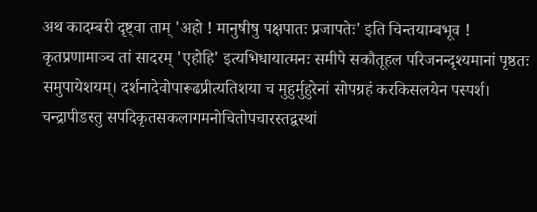अथ कादम्बरी दृष्ट्वा ताम् 'अहो ! मानुषीषु पक्षपातः प्रजापतेः' इति चिन्तयाम्बभूव ! कृतप्रणामाञ्च तां सादरम् 'एहोहि' इत्यभिधायात्मनः समीपे सकौतूहल परिजनन्दृश्यमानां पृष्ठतः समुपायेशयम्। दर्शनादेवोपारूढप्रीत्यतिशया च मुहुर्मुहुरेनां सोपग्रहं करकिसलयेन पस्पर्श।
चन्द्रापीडस्तु सपदिकृतसकलागमनोचितोपचारस्तद्वस्थां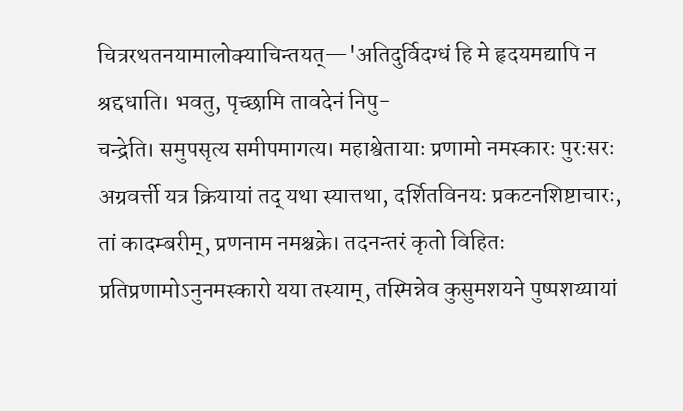चित्ररथतनयामालोक्याचिन्तयत्—'अतिदुर्विदग्धं हि मे हृदयमद्यापि न श्रद्दधाति। भवतु, पृच्छामि तावदेनं निपु-
चन्द्रेति। समुपसृत्य समीपमागत्य। महाश्वेतायाः प्रणामो नमस्कारः पुरःसरः अग्रवर्त्ती यत्र क्रियायां तद् यथा स्यात्तथा, दर्शितविनयः प्रकटनशिष्टाचारः, तां कादम्बरीम्, प्रणनाम नमश्चक्रे। तदनन्तरं कृतो विहितः प्रतिप्रणामोऽनुनमस्कारो यया तस्याम्, तस्मिन्नेव कुसुमशयने पुष्पशय्यायां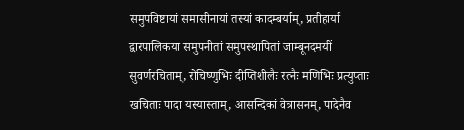समुपविष्टायां समासीनायां तस्यां कादम्बर्याम्, प्रतीहार्या द्वारपालिकया समुपनीतां समुपस्थापितां जाम्बूनदमयीं सुवर्णरचिताम्, रोचिष्णुभिः दीप्तिशीलैः रत्नैः मणिभिः प्रत्युप्ताः खचिताः पादा यस्यास्ताम्, आसन्दिकां वेत्रासनम्, पादेनैव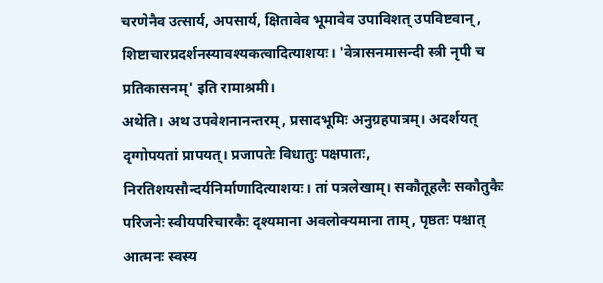चरणेनैव उत्सार्य, अपसार्य, क्षितावेव भूमावेव उपाविशत् उपविष्टवान्, शिष्टाचारप्रदर्शनस्यावश्यकत्वादित्याशयः। 'वेत्रासनमासन्दी स्त्री नृपी च प्रतिकासनम्' इति रामाश्रमी।
अथेति। अथ उपवेशनानन्तरम्, प्रसादभूमिः अनुग्रहपात्रम्। अदर्शयत् दृग्गोपयतां प्रापयत्। प्रजापतेः विधातुः पक्षपातः, निरतिशयसौन्दर्यनिर्माणादित्याशयः। तां पत्रलेखाम्। सकौतूहलैः सकौतुकैः परिजनेः स्वीयपरिचारकैः दृश्यमाना अवलोक्यमाना ताम्, पृष्ठतः पश्चात् आत्मनः स्वस्य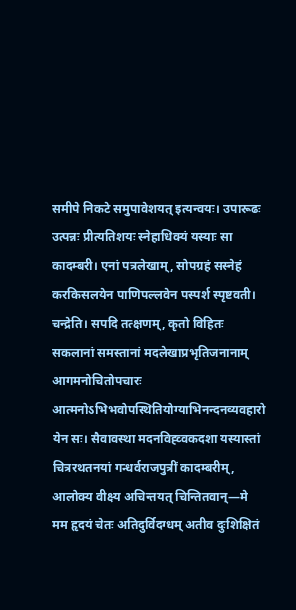समीपे निकटे समुपावेशयत् इत्यन्वयः। उपारूढः उत्पन्नः प्रीत्यतिशयः स्नेहाधिक्यं यस्याः सा कादम्बरी। एनां पत्रलेखाम्, सोपग्रहं सस्नेहं करकिसलयेन पाणिपल्लवेन पस्पर्श स्पृष्टवती।
चन्द्रेति। सपदि तत्क्षणम्, कृतो विहितः सकलानां समस्तानां मदलेखाप्रभृतिजनानाम् आगमनोचितोपचारः आत्मनोऽभिभवोपस्थितियोग्याभिनन्दनव्यवहारो येन सः। सैवावस्था मदनविह्व्वकदशा यस्यास्तां चित्ररथतनयां गन्धर्वराजपुत्रीं कादम्बरीम्, आलोक्य वीक्ष्य अचिन्तयत् चिन्तितवान्—मे मम हृदयं चेतः अतिदुर्विदग्धम् अतीव दुःशिक्षितं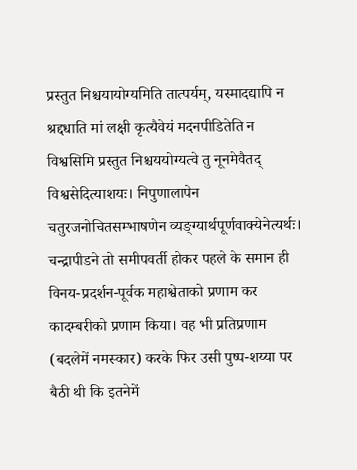प्रस्तुत निश्चयायोग्यमिति तात्पर्यम्, यस्मादद्यापि न श्रद्दधाति मां लक्षी कृत्यैवेयं मदनपीडितेति न विश्वसिमि प्रस्तुत निश्चययोग्यत्वे तु नूनमेवैतद् विश्वसेदित्याशयः। निपुणालापेन चतुरजनोचितसम्भाषणेन व्यङ्ग्यार्थपूर्णवाक्येनेत्यर्थः।
चन्द्रापीडने तो समीपवर्ती होकर पहले के समान ही विनय-प्रदर्शन-पूर्वक महाश्वेताको प्रणाम कर कादम्बरीको प्रणाम किया। वह भी प्रतिप्रणाम (बदलेमें नमस्कार) करके फिर उसी पुष्प-शय्या पर बैठी थी कि इतनेमें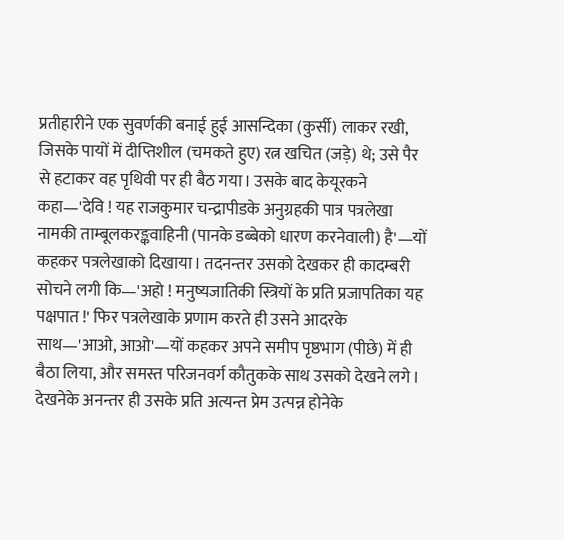प्रतीहारीने एक सुवर्णकी बनाई हुई आसन्दिका (कुर्सी) लाकर रखी, जिसके पायों में दीप्तिशील (चमकते हुए) रत्न खचित (जड़े) थे; उसे पैर से हटाकर वह पृथिवी पर ही बैठ गया। उसके बाद केयूरकने कहा—'देवि ! यह राजकुमार चन्द्रापीडके अनुग्रहकी पात्र पत्रलेखा नामकी ताम्बूलकरङ्कवाहिनी (पानके डब्बेको धारण करनेवाली) है'—यों कहकर पत्रलेखाको दिखाया। तदनन्तर उसको देखकर ही कादम्बरी सोचने लगी कि—'अहो ! मनुष्यजातिकी स्त्रियों के प्रति प्रजापतिका यह पक्षपात !' फिर पत्रलेखाके प्रणाम करते ही उसने आदरके साथ—'आओ, आओ'—यों कहकर अपने समीप पृष्ठभाग (पीछे) में ही बैठा लिया, और समस्त परिजनवर्ग कौतुकके साथ उसको देखने लगे। देखनेके अनन्तर ही उसके प्रति अत्यन्त प्रेम उत्पन्न होनेके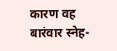कारण वह बारंवार स्नेह-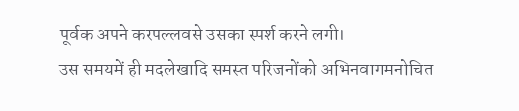पूर्वक अपने करपल्लवसे उसका स्पर्श करने लगी।
उस समयमें ही मदलेखादि समस्त परिजनोंको अभिनवागमनोचित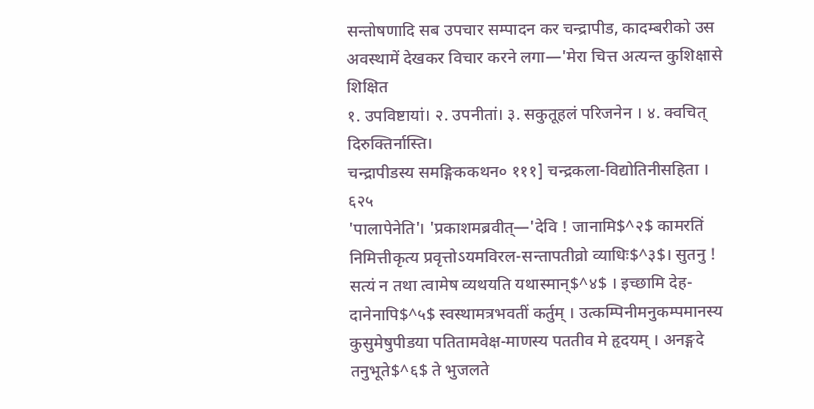सन्तोषणादि सब उपचार सम्पादन कर चन्द्रापीड, कादम्बरीको उस अवस्थामें देखकर विचार करने लगा—'मेरा चित्त अत्यन्त कुशिक्षासे शिक्षित
१. उपविष्टायां। २. उपनीतां। ३. सकुतूहलं परिजनेन । ४. क्वचित् दिरुक्तिर्नास्ति।
चन्द्रापीडस्य समङ्गिककथन० १११] चन्द्रकला-विद्योतिनीसहिता । ६२५
'पालापेनेति'। 'प्रकाशमब्रवीत्—'देवि ! जानामि$^२$ कामरतिं निमित्तीकृत्य प्रवृत्तोऽयमविरल-सन्तापतीव्रो व्याधिः$^३$। सुतनु ! सत्यं न तथा त्वामेष व्यथयति यथास्मान्$^४$ । इच्छामि देह-दानेनापि$^५$ स्वस्थामत्रभवतीं कर्तुम् । उत्कम्पिनीमनुकम्पमानस्य कुसुमेषुपीडया पतितामवेक्ष-माणस्य पततीव मे हृदयम् । अनङ्गदे तनुभूते$^६$ ते भुजलते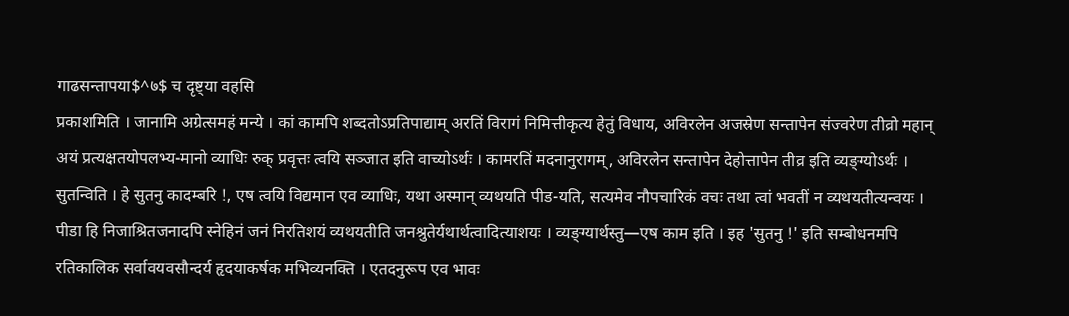गाढसन्तापया$^७$ च दृष्ट्या वहसि
प्रकाशमिति । जानामि अग्रेत्समहं मन्ये । कां कामपि शब्दतोऽप्रतिपाद्याम् अरतिं विरागं निमित्तीकृत्य हेतुं विधाय, अविरलेन अजस्रेण सन्तापेन संज्वरेण तीव्रो महान् अयं प्रत्यक्षतयोपलभ्य-मानो व्याधिः रुक् प्रवृत्तः त्वयि सञ्जात इति वाच्योऽर्थः । कामरतिं मदनानुरागम्, अविरलेन सन्तापेन देहोत्तापेन तीव्र इति व्यङ्ग्योऽर्थः ।
सुतन्विति । हे सुतनु कादम्बरि !, एष त्वयि विद्यमान एव व्याधिः, यथा अस्मान् व्यथयति पीड-यति, सत्यमेव नौपचारिकं वचः तथा त्वां भवतीं न व्यथयतीत्यन्वयः । पीडा हि निजाश्रितजनादपि स्नेहिनं जनं निरतिशयं व्यथयतीति जनश्रुतेर्यथार्थत्वादित्याशयः । व्यङ्ग्यार्थस्तु—एष काम इति । इह 'सुतनु !' इति सम्बोधनमपि रतिकालिक सर्वावयवसौन्दर्य हृदयाकर्षक मभिव्यनक्ति । एतदनुरूप एव भावः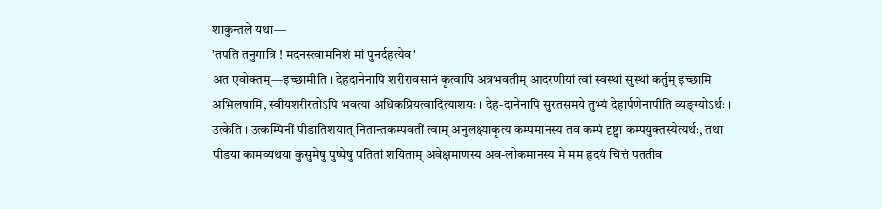शाकुन्तले यथा—
'तपति तनुगात्रि ! मदनस्त्वामनिशं मां पुनर्दहत्येव'
अत एवोक्तम्—इच्छामीति । देहदानेनापि शरीरावसानं कृत्वापि अत्रभवतीम् आदरणीयां त्वां स्वस्थां सुस्थां कर्तुम् इच्छामि अभिलषामि, स्वीयशरीरतोऽपि भवत्या अधिकप्रियत्वादित्याशयः । देह-दानेनापि सुरतसमये तुभ्यं देहार्पणेनापीति व्यङ्ग्योऽर्थः ।
उत्केति । उत्कम्पिनीं पीडातिशयात् नितान्तकम्पवतीं त्वाम् अनुलक्ष्याकृत्य कम्पमानस्य तव कम्पं दृष्ट्वा कम्पयुक्तस्येत्यर्थः, तथा पीडया कामव्यथया कुसुमेषु पुष्पेषु पतितां शयिताम् अवेक्षमाणस्य अव-लोकमानस्य मे मम हृदयं चित्तं पततीव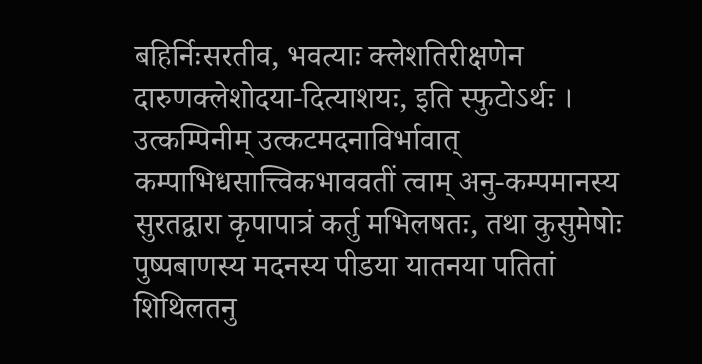बहिर्निःसरतीव, भवत्याः क्लेशतिरीक्षणेन दारुणक्लेशोदया-दित्याशयः, इति स्फुटोऽर्थः । उत्कम्पिनीम् उत्कटमदनाविर्भावात् कम्पाभिधसात्त्विकभाववतीं त्वाम् अनु-कम्पमानस्य सुरतद्वारा कृपापात्रं कर्तु मभिलषतः, तथा कुसुमेषोः पुष्पबाणस्य मदनस्य पीडया यातनया पतितां शिथिलतनु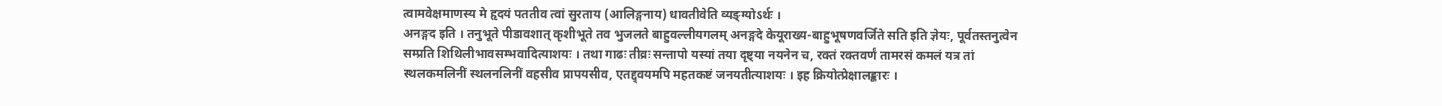त्वामवेक्षमाणस्य मे हृदयं पततीव त्वां सुरताय (आलिङ्गनाय) धावतीवेति व्यङ्ग्योऽर्थः ।
अनङ्गद इति । तनुभूते पीडावशात् कृशीभूते तव भुजलते बाहुवल्लीयगलम् अनङ्गदे केयूराख्य-बाहुभूषणवर्जिते सति इति ज्ञेयः, पूर्वतस्तनुत्वेन सम्प्रति शिथिलीभावसम्भवादित्याशयः । तथा गाढः तीव्रः सन्तापो यस्यां तया दृष्ट्या नयनेन च, रक्तं रक्तवर्णं तामरसं कमलं यत्र तां स्थलकमलिनीं स्थलनलिनीं वहसीव प्रापयसीव, एतद्द्वयमपि महतकष्टं जनयतीत्याशयः । इह क्रियोत्प्रेक्षालङ्कारः ।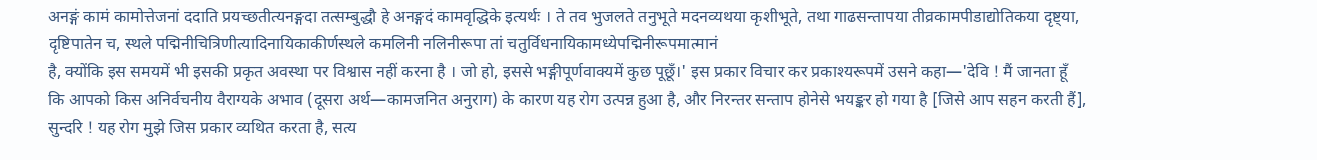अनङ्गं कामं कामोत्तेजनां ददाति प्रयच्छतीत्यनङ्गदा तत्सम्बुद्धौ हे अनङ्गदं कामवृद्धिके इत्यर्थः । ते तव भुजलते तनुभूते मदनव्यथया कृशीभूते, तथा गाढसन्तापया तीव्रकामपीडाद्योतिकया दृष्ट्या, दृष्टिपातेन च, स्थले पद्मिनीचित्रिणीत्यादिनायिकाकीर्णस्थले कमलिनी नलिनीरूपा तां चतुर्विधनायिकामध्येपद्मिनीरूपमात्मानं
है, क्योंकि इस समयमें भी इसकी प्रकृत अवस्था पर विश्वास नहीं करना है । जो हो, इससे भङ्गीपूर्णवाक्यमें कुछ पूछूँ।' इस प्रकार विचार कर प्रकाश्यरूपमें उसने कहा—'देवि ! मैं जानता हूँ कि आपको किस अनिर्वचनीय वैराग्यके अभाव (दूसरा अर्थ—कामजनित अनुराग) के कारण यह रोग उत्पन्न हुआ है, और निरन्तर सन्ताप होनेसे भयङ्कर हो गया है [जिसे आप सहन करती हैं], सुन्दरि ! यह रोग मुझे जिस प्रकार व्यथित करता है, सत्य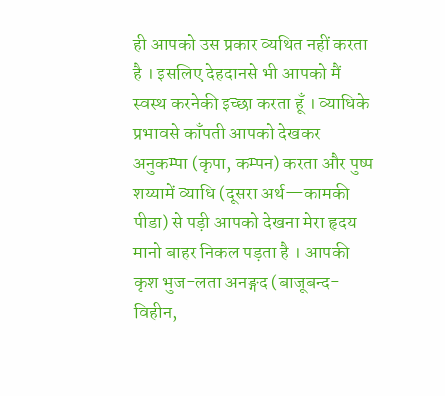ही आपको उस प्रकार व्यथित नहीं करता है । इसलिए देहदानसे भी आपको मैं स्वस्थ करनेकी इच्छा करता हूँ । व्याधिके प्रभावसे काँपती आपको देखकर अनुकम्पा (कृपा, कम्पन) करता और पुष्प शय्यामें व्याधि (दूसरा अर्थ—कामकी पीडा) से पड़ी आपको देखना मेरा हृदय मानो बाहर निकल पड़ता है । आपकी कृश भुज-लता अनङ्गद (बाजूबन्द-विहीन,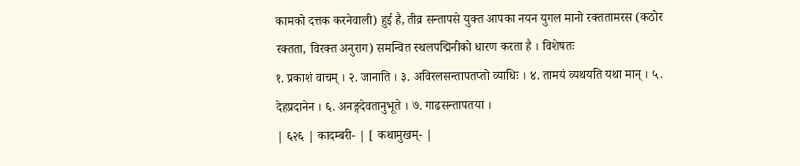कामको दत्तक करनेवाली) हुई है, तीव्र सन्तापसे युक्त आपका नयन युगल मानो रक्ततामरस (कठोर रक्तता, विरक्त अनुराग) समन्वित स्थलपद्मिनीको धारण करता है । विशेषतः
१. प्रकाशं वाचम् । २. जानाति । ३. अविरलसन्तापतप्तो व्याधिः । ४. तामयं व्यथयति यथा मान् । ५. देहप्रदानेन । ६. अनङ्गदेवतानुभूते । ७. गाढसन्तापतया ।
| ६२६ | कादम्बरी- | [ कथामुखम्- |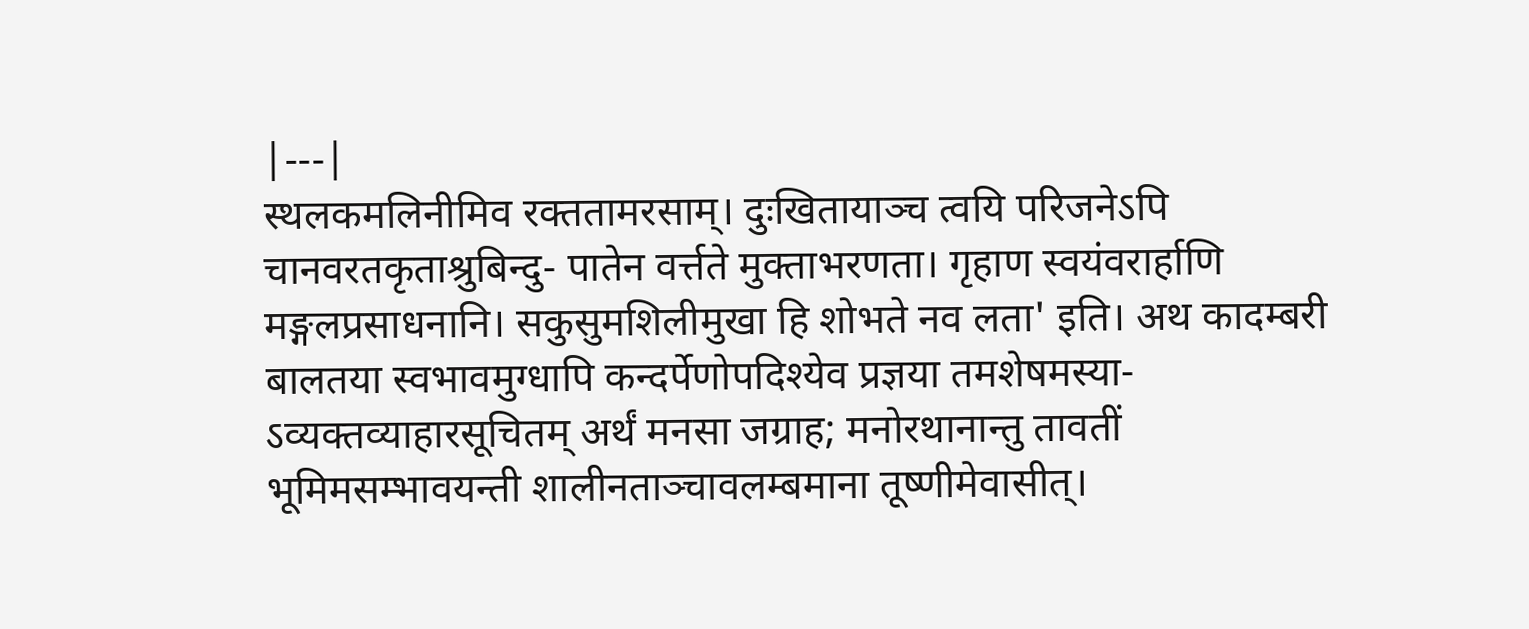|---|
स्थलकमलिनीमिव रक्ततामरसाम्। दुःखितायाञ्च त्वयि परिजनेऽपि चानवरतकृताश्रुबिन्दु- पातेन वर्त्तते मुक्ताभरणता। गृहाण स्वयंवरार्हाणि मङ्गलप्रसाधनानि। सकुसुमशिलीमुखा हि शोभते नव लता' इति। अथ कादम्बरी बालतया स्वभावमुग्धापि कन्दर्पेणोपदिश्येव प्रज्ञया तमशेषमस्या- ऽव्यक्तव्याहारसूचितम् अर्थं मनसा जग्राह; मनोरथानान्तु तावतीं भूमिमसम्भावयन्ती शालीनताञ्चावलम्बमाना तूष्णीमेवासीत्।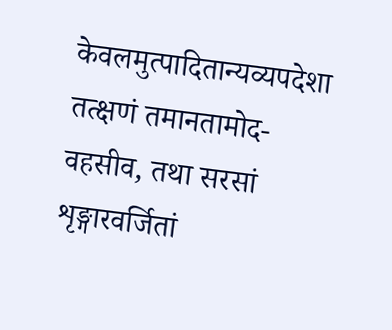केवलमुत्पादितान्यव्यपदेशा तत्क्षणं तमानतामोद-
वहसीव, तथा सरसां शृङ्गारवर्जितां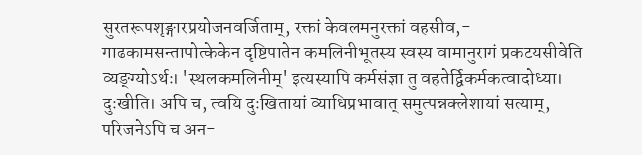सुरतरूपशृङ्गारप्रयोजनवर्जिताम्, रक्तां केवलमनुरक्तां वहसीव,- गाढकामसन्तापोत्केकेन दृष्टिपातेन कमलिनीभूतस्य स्वस्य वामानुरागं प्रकटयसीवेति व्यङ्ग्योऽर्थः। 'स्थलकमलिनीम्' इत्यस्यापि कर्मसंज्ञा तु वहतेर्द्विकर्मकत्वादोध्या।
दुःखीति। अपि च, त्वयि दुःखितायां व्याधिप्रभावात् समुत्पन्नक्लेशायां सत्याम्, परिजनेऽपि च अन-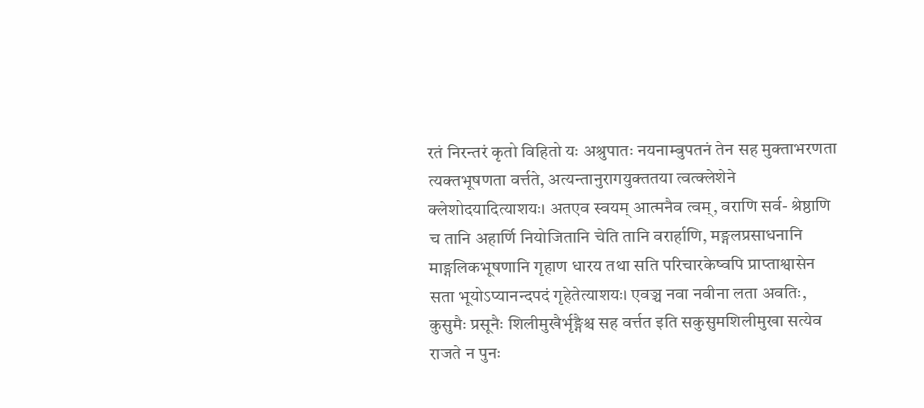रतं निरन्तरं कृतो विहितो यः अश्रुपातः नयनाम्बुपतनं तेन सह मुक्ताभरणता त्यक्तभूषणता वर्त्तते, अत्यन्तानुरागयुक्ततया त्वत्क्लेशेने क्लेशोदयादित्याशयः। अतएव स्वयम् आत्मनैव त्वम्, वराणि सर्व- श्रेष्ठाणि च तानि अहार्णि नियोजितानि चेति तानि वरार्हाणि, मङ्गलप्रसाधनानि माङ्गलिकभूषणानि गृहाण धारय तथा सति परिचारकेष्वपि प्राप्ताश्वासेन सता भूयोऽप्यानन्दपदं गृहेतेत्याशयः। एवञ्च नवा नवीना लता अवतिः, कुसुमैः प्रसूनैः शिलीमुखैर्भृङ्गैश्च सह वर्त्तत इति सकुसुमशिलीमुखा सत्येव राजते न पुनः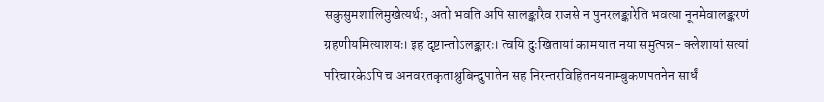सकुसुमशालिमुखेत्यर्थः, अतो भवति अपि सालङ्कारैव राजसे न पुनरलङ्कारेति भवत्या नूनमेवालङ्करणं ग्रहणीयमित्याशयः। इह दृष्टान्तोऽलङ्कारः। त्वयि दुःखितायां कामयात नया समुत्पन्न- क्लेशायां सत्यां परिचारकेऽपि च अनवरतकृताश्रुबिन्दुपातेन सह निरन्तरविहितनयनाम्बुकणपतनेन सार्धं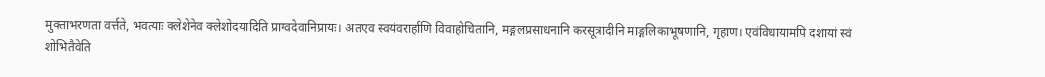मुक्ताभरणता वर्त्तते, भवत्याः क्लेशेनेव क्लेशोदयादिति प्राग्वदेवानिप्रायः। अतएव स्वयंवरार्हाणि विवाहोचितानि, मङ्गलप्रसाधनानि करसूत्रादीनि माङ्गलिकाभूषणानि, गृहाण। एवंविधायामपि दशायां स्वं शोभितैवेति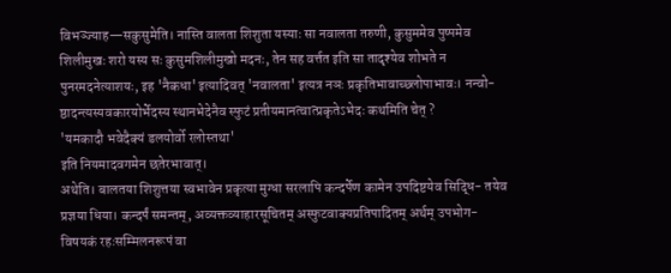विभञ्ज्याह—सकुसुमेति। नास्ति वालता शिशुता यस्याः सा नवालता तरुणी, कुसुममेव पुष्पमेव शिलीमुखः शरो यस्य सः कुसुमशिलीमुखो मदनः, तेन सह वर्त्तत इति सा तादृश्येव शोभते न पुनरमदनेत्याशयः, इह 'नैकधा' इत्यादिवत् 'नवालता' इत्यत्र नञः प्रकृतिभावाच्छ्लोपाभावः। नन्वो- ष्ठादन्त्यस्यवकारयोर्भेदस्य स्थानभेदेनैव स्फुटं प्रतीयमानत्वात्प्रकृतेऽभेदः कथमिति चेत् ?
'यमकादौ भवेदैक्यं डलयोर्वो रलोस्तथा'
इति नियमादवगमेन छतेरभावात्।
अथेति। बालतया शिशुत्तया स्वभावेन प्रकृत्या मुग्धा सरलापि कन्दर्पेण कामेन उपदिष्टयेव सिद्धि- तयेव प्रज्ञया धिया। कन्दर्पं समन्तम्, अव्यक्तव्याहारसूचितम् अस्फुटवाक्यप्रतिपादितम् अर्थम् उपभोग- विषयकं रहःसम्मिलनरूपं वा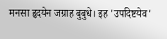मनसा हृदयेन जग्राह बुबुधे। इह 'उपदिष्टयेव'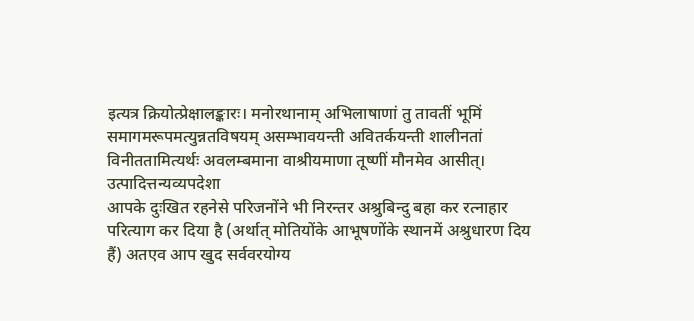इत्यत्र क्रियोत्प्रेक्षालङ्कारः। मनोरथानाम् अभिलाषाणां तु तावतीं भूमिं समागमरूपमत्युन्नतविषयम् असम्भावयन्ती अवितर्कयन्ती शालीनतां विनीततामित्यर्थः अवलम्बमाना वाश्रीयमाणा तूष्णीं मौनमेव आसीत्। उत्पादित्तन्यव्यपदेशा
आपके दुःखित रहनेसे परिजनोंने भी निरन्तर अश्रुबिन्दु बहा कर रत्नाहार परित्याग कर दिया है (अर्थात् मोतियोंके आभूषणोंके स्थानमें अश्रुधारण दिय हैं) अतएव आप खुद सर्ववरयोग्य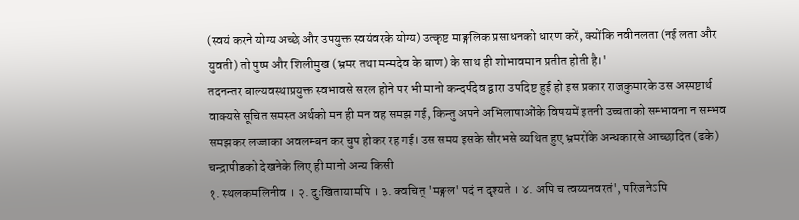(स्वयं करने योग्य अच्छे और उपयुक्त स्वयंवरके योग्य) उत्कृष्ट माङ्गलिक प्रसाधनको धारण करें, क्योंकि नवीनलता (नई लता और युवती) तो पुष्प और शिलीमुख (भ्रमर तथा मन्मदेव के बाण) के साथ ही शोभावमान प्रतीत होती है।'
तदनन्तर बाल्यवस्थाप्रयुक्त स्वभावसे सरल होने पर भी मानो कन्दर्पदेव द्वारा उपदिष्ट हुई हो इस प्रकार राजकुमारके उस अस्पष्टार्थ वाक्यसे सूचित समस्त अर्थको मन ही मन वह समझ गई, किन्तु अपने अभिलाषाओंके विषयमें इतनी उच्चताको सम्भावना न सम्भव समझकर लज्जाका अवलम्बन कर चुप होकर रह गई। उस समय इसके सौरभसे व्यथित हुए भ्रमरोंके अन्धकारसे आच्छादित (ढके) चन्द्रापीडको देखनेके लिए ही मानो अन्य किसी
१. स्थलकमलिनीव । २. दुःखितायामपि । ३. क्वचित् 'मङ्गल' पदं न दृश्यते । ४. अपि च त्वय्यनवरतं', परिजनेऽपि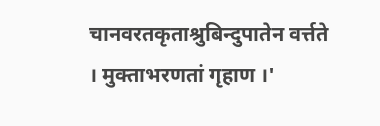चानवरतकृताश्रुबिन्दुपातेन वर्त्तते । मुक्ताभरणतां गृहाण ।'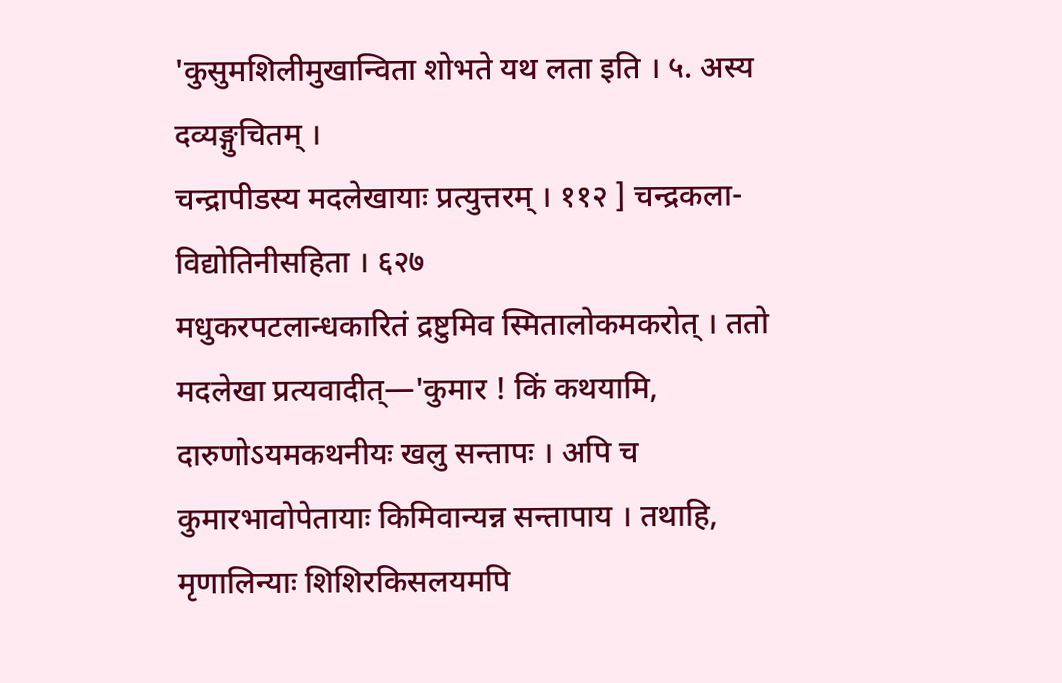'कुसुमशिलीमुखान्विता शोभते यथ लता इति । ५. अस्य दव्यङ्गुचितम् ।
चन्द्रापीडस्य मदलेखायाः प्रत्युत्तरम् । ११२ ] चन्द्रकला-विद्योतिनीसहिता । ६२७
मधुकरपटलान्धकारितं द्रष्टुमिव स्मितालोकमकरोत् । ततो मदलेखा प्रत्यवादीत्—'कुमार ! किं कथयामि, दारुणोऽयमकथनीयः खलु सन्तापः । अपि च कुमारभावोपेतायाः किमिवान्यन्न सन्तापाय । तथाहि, मृणालिन्याः शिशिरकिसलयमपि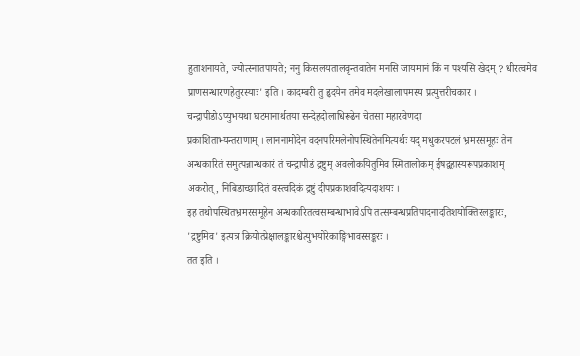हुताशनायते, ज्योत्स्नातपायते; ननु किसलयतालवृन्तवातेन मनसि जायमानं किं न पश्यसि खेदम् ? धीरत्वमेव प्राणसन्धारणहेतुरस्याः' इति । कादम्बरी तु हृदयेन तमेव मदलेखालापमस्य प्रत्युत्तरीचकार । चन्द्रापीडोऽप्युभयथा घटमानार्थतया सन्देहदोलाधिरूढेन चेतसा महारवेणदा
प्रकाशिताभ्यन्तराणाम् । लाननामोदेन वदनपरिमलेनोपस्थितेनमित्यर्थः यद् मधुकरपटलं भ्रमरसमूहः तेन अन्धकारितं समुत्पन्नान्धकारं तं चन्द्रापीडं द्रष्टुम् अवलोकयितुमिव स्मितालोकम् ईषद्वहास्यरूपप्रकाशम् अकरोत्, निबिडाच्छादितं वस्त्वदिकं द्रष्टुं दीपप्रकाशवदित्यदाशयः ।
इह तथोपस्थितभ्रमरसमूहेन अन्धकारितत्वसम्बन्धाभावेऽपि तत्सम्बन्धप्रतिपादनादतिशयोक्तिरलङ्कारः, 'द्रष्टुमिव' इत्यत्र क्रियोत्प्रेक्षालङ्कारश्चेत्युभयोरेकाङ्गिभावस्सङ्करः ।
तत इति ।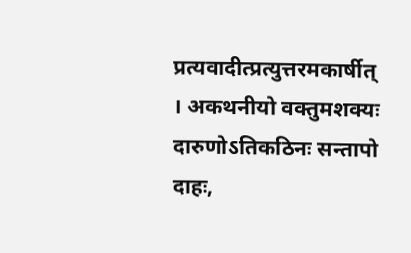प्रत्यवादीत्प्रत्युत्तरमकार्षीत् । अकथनीयो वक्तुमशक्यः दारुणोऽतिकठिनः सन्तापो दाहः,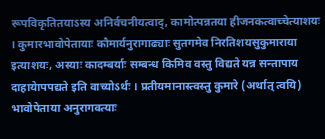रूपविकृतितयाऽस्य अनिर्वचनीयत्वाद्, कामोत्पन्नतया हीजनकत्वाच्चेत्याशयः । कुमारभावोपेतायाः कौमार्यनुरागाढ्याः सुतगमेव निरतिशयसुकुमाराया इत्याशयः, अस्याः कादम्बर्याः सम्बन्ध किमिव वस्तु विद्यते यन्न सन्तापाय दाहायेापपद्यते इति वाच्योऽर्थः । प्रतीयमानास्त्वस्तु कुमारे (अर्थात् त्वयि) भावोपेताया अनुरागवत्याः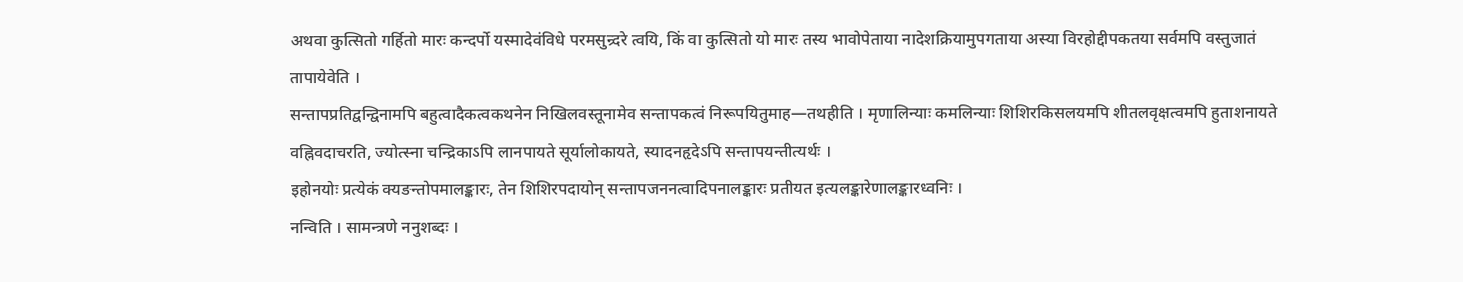अथवा कुत्सितो गर्हितो मारः कन्दर्पो यस्मादेवंविधे परमसुन्र्दरे त्वयि, किं वा कुत्सितो यो मारः तस्य भावोपेताया नादेशक्रियामुपगताया अस्या विरहोद्दीपकतया सर्वमपि वस्तुजातं तापायेवेति ।
सन्तापप्रतिद्वन्द्विनामपि बहुत्वादैकत्वकथनेन निखिलवस्तूनामेव सन्तापकत्वं निरूपयितुमाह—तथहीति । मृणालिन्याः कमलिन्याः शिशिरकिसलयमपि शीतलवृक्षत्वमपि हुताशनायते वह्निवदाचरति, ज्योत्स्ना चन्द्रिकाऽपि लानपायते सूर्यालोकायते, स्यादनहृदेऽपि सन्तापयन्तीत्यर्थः ।
इहोनयोः प्रत्येकं क्यङन्तोपमालङ्कारः, तेन शिशिरपदायोन् सन्तापजननत्वादिपनालङ्कारः प्रतीयत इत्यलङ्कारेणालङ्कारध्वनिः ।
नन्विति । सामन्त्रणे ननुशब्दः ।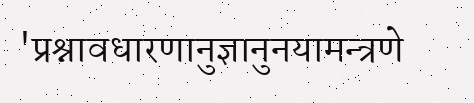'प्रश्नावधारणानुज्ञानुनयामन्त्रणे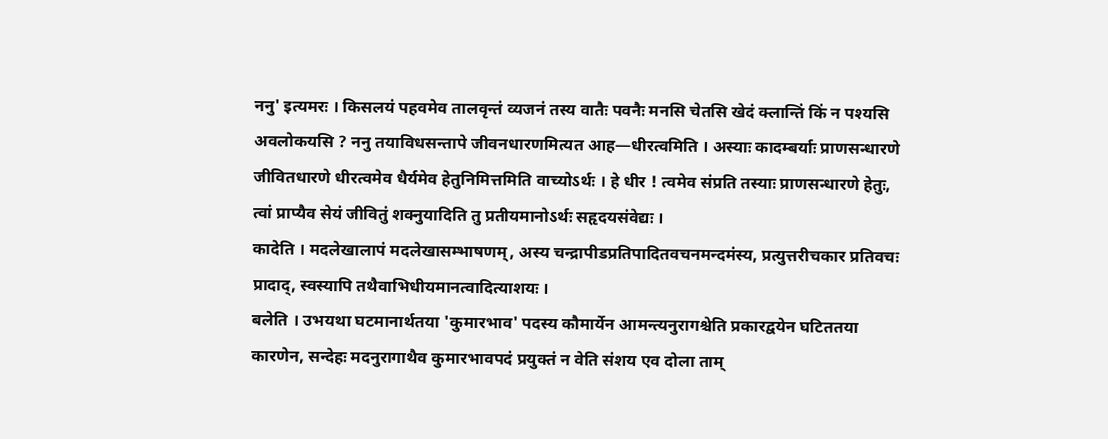ननु' इत्यमरः । किसलयं पहवमेव तालवृन्तं व्यजनं तस्य वातैः पवनैः मनसि चेतसि खेदं क्लान्तिं किं न पश्यसि अवलोकयसि ? ननु तयाविधसन्तापे जीवनधारणमित्यत आह—धीरत्वमिति । अस्याः कादम्बर्याः प्राणसन्धारणे जीवितधारणे धीरत्वमेव धैर्यमेव हेतुनिमित्तमिति वाच्योऽर्थः । हे धीर ! त्वमेव संप्रति तस्याः प्राणसन्धारणे हेतुः, त्वां प्राप्यैव सेयं जीवितुं शक्नुयादिति तु प्रतीयमानोऽर्थः सहृदयसंवेद्यः ।
कादेति । मदलेखालापं मदलेखासम्भाषणम्, अस्य चन्द्रापीडप्रतिपादितवचनमन्दमंस्य, प्रत्युत्तरीचकार प्रतिवचः प्रादाद्, स्वस्यापि तथैवाभिधीयमानत्वादित्याशयः ।
बलेति । उभयथा घटमानार्थतया 'कुमारभाव' पदस्य कौमार्येन आमन्त्यनुरागश्चेति प्रकारद्वयेन घटिततया कारणेन, सन्देहः मदनुरागाथैव कुमारभावपदं प्रयुक्तं न वेति संशय एव दोला ताम्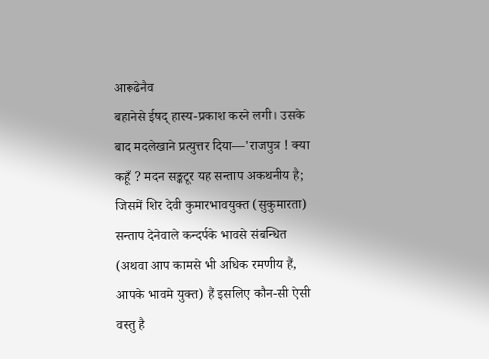आरूढेनैव
बहानेसे ईषद् हास्य-प्रकाश करने लगी। उसके बाद मदलेखाने प्रत्युत्तर दिया—'राजपुत्र ! क्या कहूँ ? मदन सङ्कटूर यह सन्ताप अकथनीय है; जिसमें शिर देवी कुमारभावयुक्त (सुकुमारता) सन्ताप देनेवाले कन्दर्पके भावसे संबन्धित (अथवा आप कामसे भी अधिक रमणीय हैं, आपके भावमे युक्त) हैं इसलिए कौन-सी ऐसी वस्तु है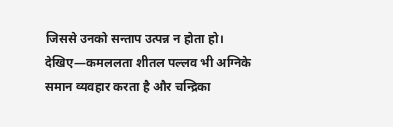जिससे उनको सन्ताप उत्पन्न न होता हो। देखिए—कमललता शीतल पल्लव भी अग्निके समान व्यवहार करता है और चन्द्रिका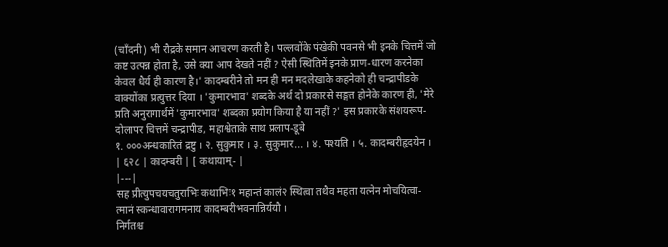(चाँदनी) भी रौद्रके समान आचरण करती है। पल्लवोंके पंखेकी पवनसे भी इनके चित्तमें जो कष्ट उत्पन्न होता है, उसे क्या आप देखते नहीं ? ऐसी स्थितिमें इनके प्राण-धारण करनेका केवल धैर्य ही कारण है।' कादम्बरीने तो मन ही मन मदलेखाके कहनेको ही चन्द्रापीडके वाक्योंका प्रत्युत्तर दिया । 'कुमारभाव' शब्दके अर्थ दो प्रकारसे सङ्गत होनेके कारण ही, 'मेरे प्रति अनुरागार्थमें 'कुमारभाव' शब्दका प्रयोग किया है या नहीं ?' इस प्रकारके संशयरूप-दोलापर चित्तमें चन्द्रापीड, महाश्वेताके साथ प्रलाप-डूबे
१. ०००अन्धकारितं द्रष्टु । २. सुकुमार । ३. सुकुमार... । ४. पश्यति । ५. कादम्बरीहृदयेन ।
| ६२८ | कादम्बरी | [ कथायाम्- |
|---|
सह प्रीत्युपचयचतुराभिः कथाभिः१ महान्तं कालं२ स्थित्वा तथैव महता यत्नेन मोचयित्वा- त्मानं स्कन्धावारागमनाय कादम्बरीभवनान्निर्ययौ ।
निर्गतश्च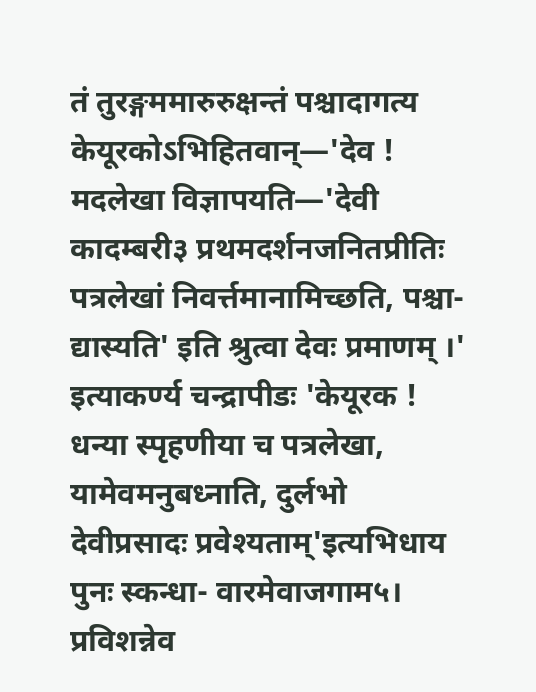तं तुरङ्गममारुरुक्षन्तं पश्चादागत्य केयूरकोऽभिहितवान्—'देव ! मदलेखा विज्ञापयति—'देवी कादम्बरी३ प्रथमदर्शनजनितप्रीतिः पत्रलेखां निवर्त्तमानामिच्छति, पश्चा- द्यास्यति' इति श्रुत्वा देवः प्रमाणम् ।' इत्याकर्ण्य चन्द्रापीडः 'केयूरक ! धन्या स्पृहणीया च पत्रलेखा, यामेवमनुबध्नाति, दुर्लभो देवीप्रसादः प्रवेश्यताम्'इत्यभिधाय पुनः स्कन्धा- वारमेवाजगाम५। प्रविशन्नेव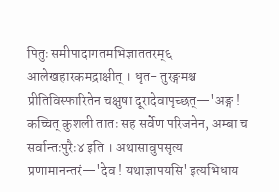पितुः समीपादागतमभिज्ञाततरम्६ आलेखहारकमद्राक्षीत् । धृत- तुरङ्गमश्च प्रीतिविस्फारितेन चक्षुषा दूरादेवापृच्छत्—'अङ्ग ! कच्चित् कुशली तातः सह सर्वेण परिजनेन, अम्बा च सर्वान्तःपुरैः४ इति । अथासावुपसृत्य प्रणामानन्तरं—'देव ! यथाज्ञापयसि' इत्यभिधाय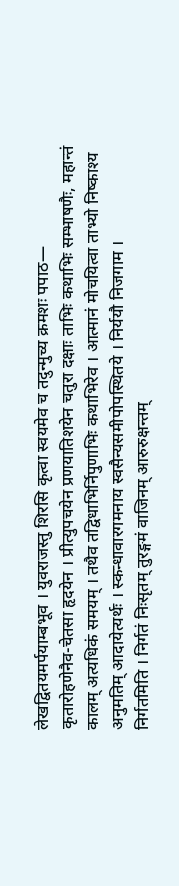लेखद्वितयमर्पयाम्बभूव । युवराजस्तु शिरसि कृत्वा स्वयमेव च तदुन्मुच्य क्रमशः पपाठ—
कृतारोहणेनैव-चेतसा हृदयेन । प्रीत्युपचयेन प्रणयातिशयेन चतुरा दक्षाः ताभिः कथाभिः सम्भाषणैः, महान्तं कालम् अत्यधिकं समयम् । तथैव तद्विधाभिर्निपुणाभिः कथाभिरेव । आत्मानं मोचयित्वा ताभ्यो निष्काश्य अनुमतिम् आदायेत्यर्थः । स्कन्धावारगमनाय स्वसैन्यसमीपोपस्थितये । निर्ययौ निजगाम ।
निर्गतमिति । निर्गतं निःसृतम् तुरङ्गमं वाजिनम् आरुरुक्षन्तम्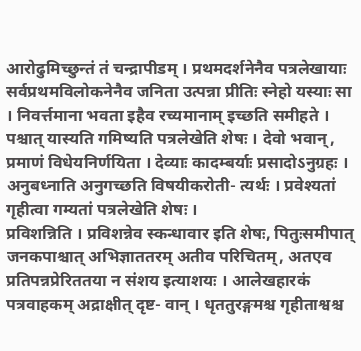आरोढुमिच्छुन्तं तं चन्द्रापीडम् । प्रथमदर्शनेनैव पत्रलेखायाः सर्वप्रथमविलोकनेनैव जनिता उत्पन्ना प्रीतिः स्नेहो यस्याः सा । निवर्त्तमाना भवता इहैव रच्यमानाम् इच्छति समीहते । पश्चात् यास्यति गमिष्यति पत्रलेखेति शेषः । देवो भवान्, प्रमाणं विधेयनिर्णयिता । देव्याः कादम्बर्याः प्रसादोऽनुग्रहः । अनुबध्नाति अनुगच्छति विषयीकरोती- त्यर्थः । प्रवेश्यतां गृहीत्वा गम्यतां पत्रलेखेति शेषः ।
प्रविशन्निति । प्रविशन्नेव स्कन्धावार इति शेषः, पितुःसमीपात् जनकपाश्चात् अभिज्ञाततरम् अतीव परिचितम्, अतएव प्रतिपन्नप्रेरिततया न संशय इत्याशयः । आलेखहारकं पत्रवाहकम् अद्राक्षीत् दृष्ट- वान् । धृततुरङ्गमश्च गृहीताश्वश्च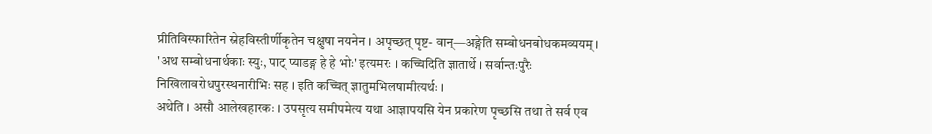प्रीतिविस्फारितेन स्नेहविस्तीर्णीकृतेन चक्षुषा नयनेन । अपृच्छत् पृष्ट- वान्—अङ्गेति सम्बोधनबोधकमव्ययम् । 'अथ सम्बोधनार्थकाः स्युः, पाट् प्याडङ्ग हे हे भोः' इत्यमरः । कच्चिदिति ज्ञातार्थे । सर्वान्तःपुरैः निखिलावरोधपुरस्थनारीभिः सह । इति कच्चित् ज्ञातुमभिलषामीत्यर्थः ।
अथेति । असौ आलेखहारकः । उपसृत्य समीपमेत्य यथा आज्ञापयसि येन प्रकारेण पृच्छसि तथा ते सर्व एव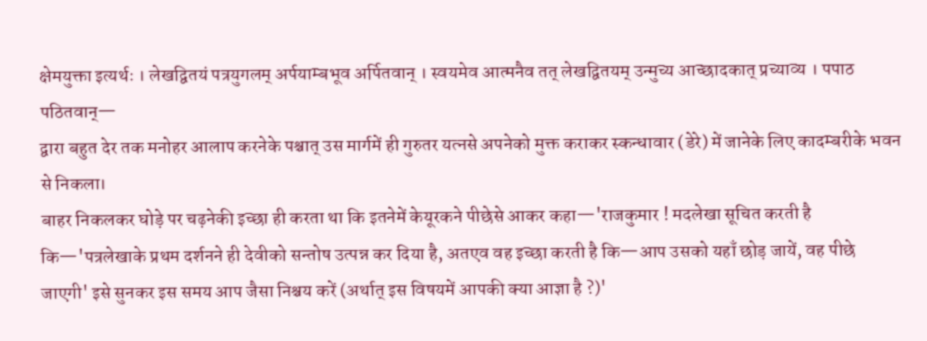क्षेमयुक्ता इत्यर्थः । लेखद्वितयं पत्रयुगलम् अर्पयाम्बभूव अर्पितवान् । स्वयमेव आत्मनैव तत् लेखद्वितयम् उन्मुच्य आच्छादकात् प्रच्याव्य । पपाठ पठितवान्—
द्वारा बहुत देर तक मनोहर आलाप करनेके पश्चात् उस मार्गमें ही गुरुतर यत्नसे अपनेको मुक्त कराकर स्कन्धावार (डेरे) में जानेके लिए कादम्बरीके भवन से निकला।
बाहर निकलकर घोड़े पर चढ़नेकी इच्छा ही करता था कि इतनेमें केयूरकने पीछेसे आकर कहा—'राजकुमार ! मदलेखा सूचित करती है कि—'पत्रलेखाके प्रथम दर्शनने ही देवीको सन्तोष उत्पन्न कर दिया है, अतएव वह इच्छा करती है कि—आप उसको यहाँ छोड़ जायें, वह पीछे जाएगी' इसे सुनकर इस समय आप जैसा निश्चय करें (अर्थात् इस विषयमें आपकी क्या आज्ञा है ?)'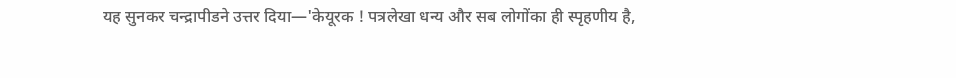यह सुनकर चन्द्रापीडने उत्तर दिया—'केयूरक ! पत्रलेखा धन्य और सब लोगोंका ही स्पृहणीय है,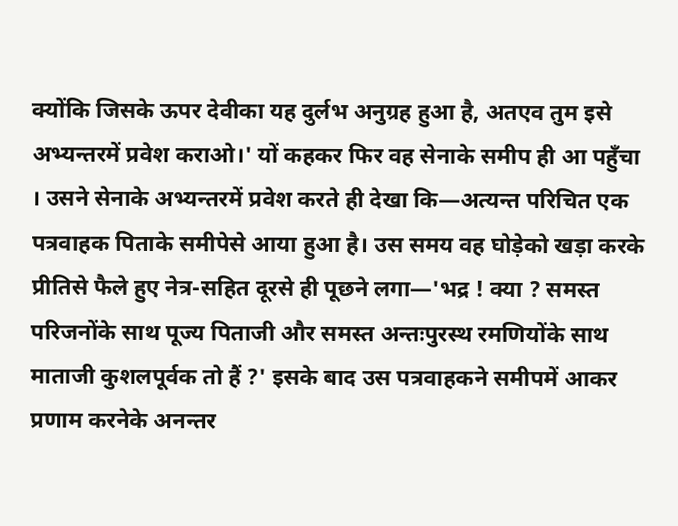क्योंकि जिसके ऊपर देवीका यह दुर्लभ अनुग्रह हुआ है, अतएव तुम इसे अभ्यन्तरमें प्रवेश कराओ।' यों कहकर फिर वह सेनाके समीप ही आ पहुँचा । उसने सेनाके अभ्यन्तरमें प्रवेश करते ही देखा कि—अत्यन्त परिचित एक पत्रवाहक पिताके समीपेसे आया हुआ है। उस समय वह घोड़ेको खड़ा करके प्रीतिसे फैले हुए नेत्र-सहित दूरसे ही पूछने लगा—'भद्र ! क्या ? समस्त परिजनोंके साथ पूज्य पिताजी और समस्त अन्तःपुरस्थ रमणियोंके साथ माताजी कुशलपूर्वक तो हैं ?' इसके बाद उस पत्रवाहकने समीपमें आकर प्रणाम करनेके अनन्तर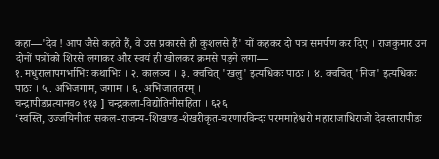कहा—'देव ! आप जैसे कहते हैं, वे उस प्रकारसे ही कुशलसे हैं' यों कहकर दो पत्र समर्पण कर दिए । राजकुमार उन दोनों पत्रोंको शिरसे लगाकर और स्वयं ही खोलकर क्रमसे पड़ने लगा—
१. मधुरालापगर्भाभिः कथाभिः । २. कालञ्च । ३. क्वचित् 'खलु' इत्यधिकः पाठः । ४. क्वचित् 'निज' इत्यधिकः पाठः । ५. अभिजगाम, जगाम । ६. अभिजाततरम् ।
चन्द्रापीडप्रत्यानव० ११३ ] चन्द्रकला-विद्योतिनीसहिता । ६२६
‘स्वस्ति, उज्जयिनीतः सकल-राजन्य-शिखण्ड-शेखरीकृत-चरणारविन्दः परममाहेश्वरो महाराजाधिराजो देवस्तारापीडः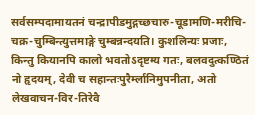सर्वसम्पदामायतनं चन्द्रापीडमुद्गच्छचारु-चूडामणि-मरीचि-चक्र-चुम्बिन्त्युत्तमाङ्गे चुम्बन्नन्दयति। कुशलिन्यः प्रजाः, किन्तु कियानपि कालो भवतोऽदृष्टम्य गतः, बलवदुत्कण्ठितं नो हृदयम्, देवी च सहान्तःपुरैर्म्लानिमुपनीता, अतो लेखवाचन-विर-तिरेवै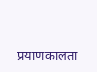प्रयाणकालता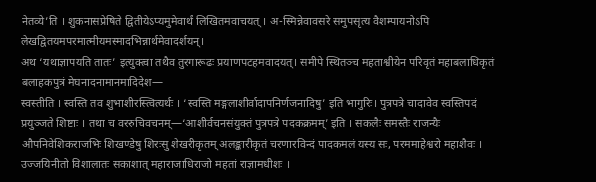नेतव्ये’ति । शुकनासप्रेषिते द्वितीयेऽप्यमुमेवार्थं लिखितमवाचयत् । अ-स्मिन्नेवावसरे समुपसृत्य वैशम्पायनोऽपि लेखद्वितयमपरमात्मीयमस्मादभिन्नार्थमेवादर्शयन्।
अथ ‘यथाज्ञापयति तातः’ इत्युक्त्वा तथैव तुरगारूढः प्रयाणपटहमवादयत्। समीपे स्थितञ्च महताश्वीयेन परिवृतं महाबलाधिकृतं बलाहकपुत्रं मेघनादनामानमादिदेश—
स्वस्तीति । स्वस्ति तव शुभाशीरस्त्वित्यर्थः । ‘स्वस्ति मङ्गलाशीर्वादापनिर्णजनादिषु’ इति भागुरिः। पुत्रपत्रे चादावेव स्वस्तिपदं प्रयुञ्जते शिष्टाः । तथा च वररुचिवचनम्—‘आशीर्वचनसंयुक्तं पुत्रपत्रे पदकक्रमम्’ इति । सकलैः समस्तैः राजन्यैः औपनिवेशिकराजभिः शिखण्डेषु शिरःसु शेखरीकृतम् अलङ्कारीकृतं चरणारविन्दं पादकमलं यस्य सः, परममाहेश्वरो महाशैवः । उज्जयिनीतो विशालातः सकाशात् महाराजाधिराजो महतां राज्ञामधीशः ।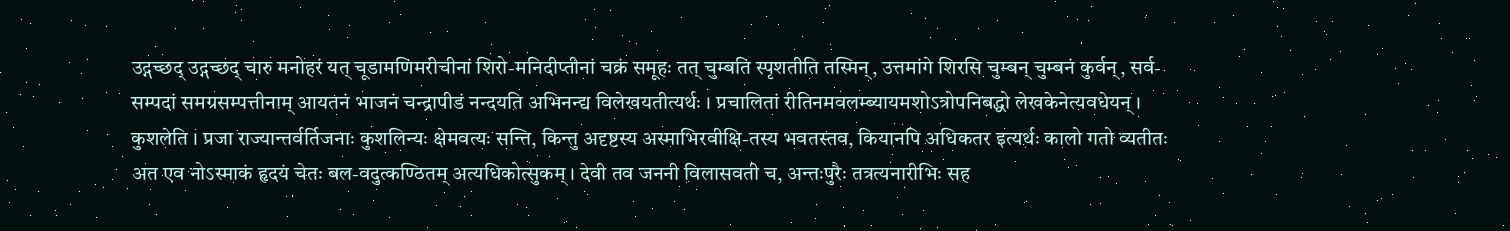उद्गच्छद् उद्गच्छद् चारु मनोहरं यत् चूडामणिमरीचीनां शिरो-मनिदीप्तीनां चक्रं समूहः तत् चुम्बति स्पृशतीति तस्मिन्, उत्तमांगे शिरसि चुम्बन् चुम्बनं कुर्वन्, सर्व-सम्पदां समग्रसम्पत्तीनाम् आयतनं भाजनं चन्द्रापीडं नन्दयति अभिनन्द्य विलेखयतीत्यर्थः । प्रचालितां रीतिनमवलम्ब्यायमशोऽत्रोपनिबद्धो लेखकेनेत्यवधेयन् ।
कुशलेति । प्रजा राज्यान्तर्वर्तिजनाः कुशलिन्यः क्षेमवत्यः सन्ति, किन्तु अदृष्टस्य अस्माभिरवीक्षि-तस्य भवतस्तव, कियानपि अधिकतर इत्यर्थः कालो गतो व्यतीतः अत एव नोऽस्माकं हृदयं चेतः बल-वदुत्कण्ठितम् अत्यधिकोत्सुकम् । देवी तव जननी विलासवती च, अन्तःपुरैः तत्रत्यनारीभिः सह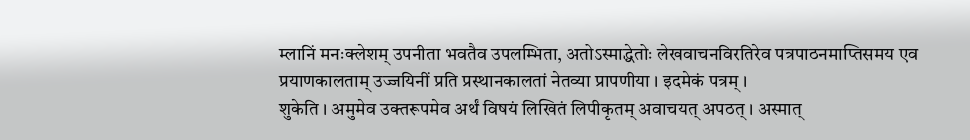म्लानिं मनःक्लेशम् उपनीता भवतैव उपलम्भिता, अतोऽस्माद्धेतोः लेखवाचनविरतिरेव पत्रपाठनमाप्तिसमय एव प्रयाणकालताम् उज्जयिनीं प्रति प्रस्थानकालतां नेतव्या प्रापणीया । इदमेकं पत्रम् ।
शुकेति । अमुमेव उक्तरूपमेव अर्थं विषयं लिखितं लिपीकृतम् अवाचयत् अपठत् । अस्मात्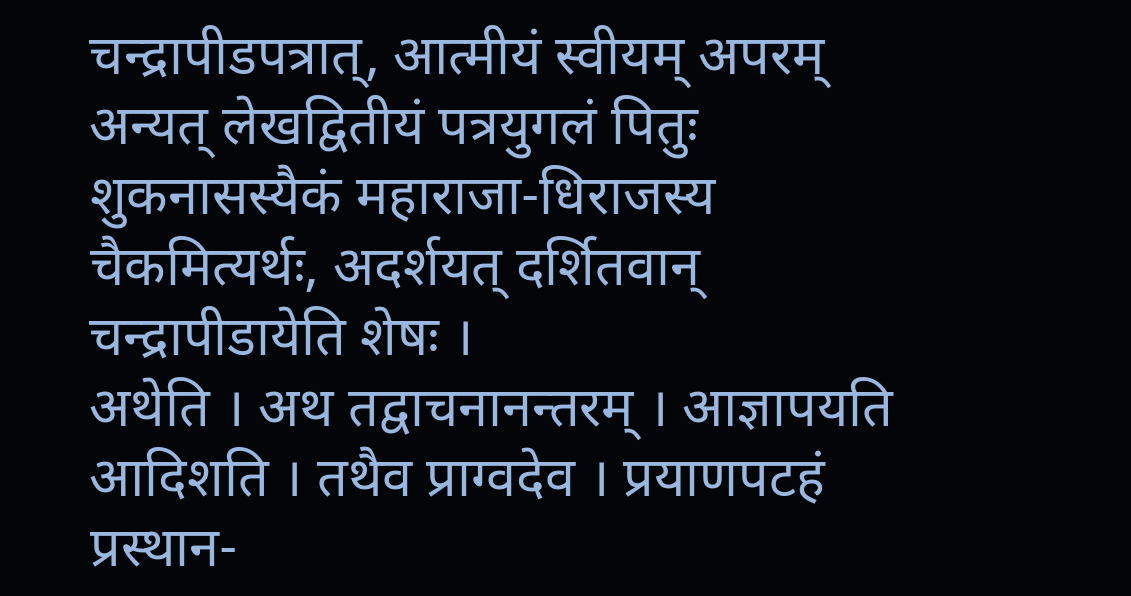चन्द्रापीडपत्रात्, आत्मीयं स्वीयम् अपरम् अन्यत् लेखद्वितीयं पत्रयुगलं पितुः शुकनासस्यैकं महाराजा-धिराजस्य चैकमित्यर्थः, अदर्शयत् दर्शितवान् चन्द्रापीडायेति शेषः ।
अथेति । अथ तद्वाचनानन्तरम् । आज्ञापयति आदिशति । तथैव प्राग्वदेव । प्रयाणपटहं प्रस्थान-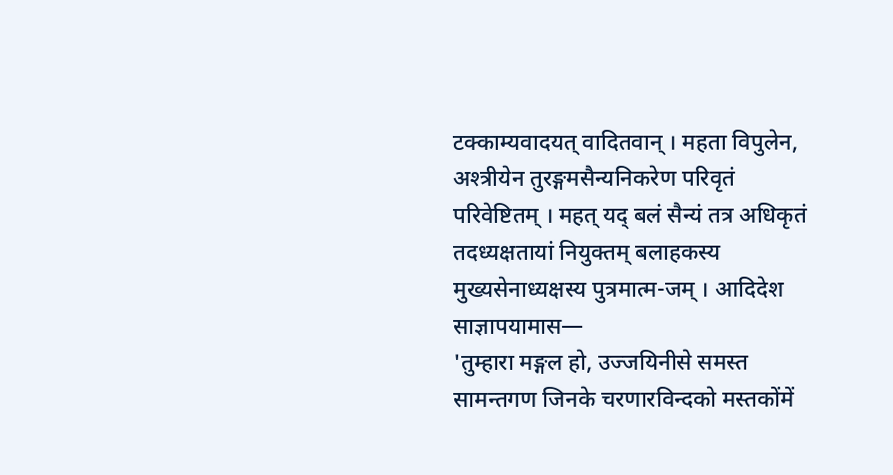टक्काम्यवादयत् वादितवान् । महता विपुलेन, अश्त्रीयेन तुरङ्गमसैन्यनिकरेण परिवृतं परिवेष्टितम् । महत् यद् बलं सैन्यं तत्र अधिकृतं तदध्यक्षतायां नियुक्तम् बलाहकस्य मुख्यसेनाध्यक्षस्य पुत्रमात्म-जम् । आदिदेश साज्ञापयामास—
'तुम्हारा मङ्गल हो, उज्जयिनीसे समस्त सामन्तगण जिनके चरणारविन्दको मस्तकोंमें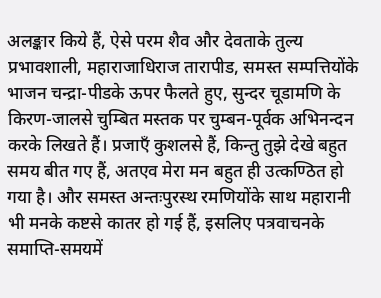अलङ्कार किये हैं, ऐसे परम शैव और देवताके तुल्य प्रभावशाली, महाराजाधिराज तारापीड, समस्त सम्पत्तियोंके भाजन चन्द्रा-पीडके ऊपर फैलते हुए, सुन्दर चूडामणि के किरण-जालसे चुम्बित मस्तक पर चुम्बन-पूर्वक अभिनन्दन करके लिखते हैं। प्रजाएँ कुशलसे हैं, किन्तु तुझे देखे बहुत समय बीत गए हैं, अतएव मेरा मन बहुत ही उत्कण्ठित हो गया है। और समस्त अन्तःपुरस्थ रमणियोंके साथ महारानी भी मनके कष्टसे कातर हो गई हैं, इसलिए पत्रवाचनके समाप्ति-समयमें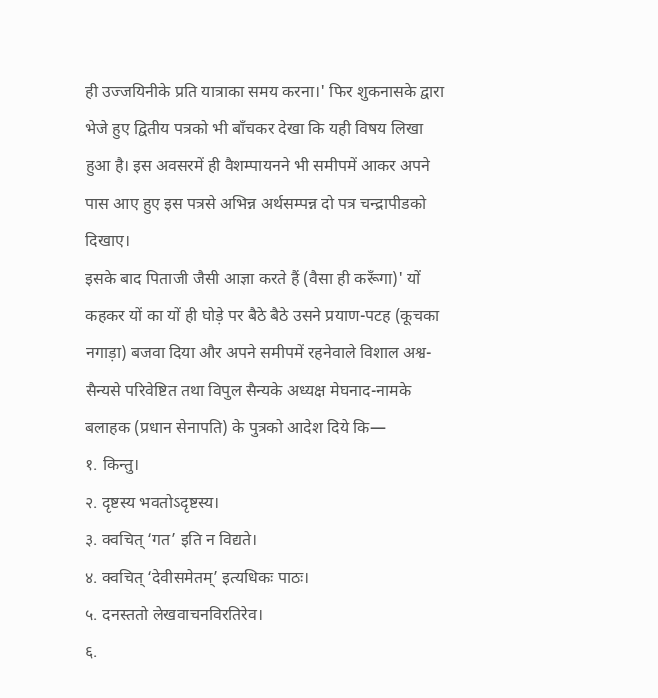ही उज्जयिनीके प्रति यात्राका समय करना।' फिर शुकनासके द्वारा भेजे हुए द्वितीय पत्रको भी बाँचकर देखा कि यही विषय लिखा हुआ है। इस अवसरमें ही वैशम्पायनने भी समीपमें आकर अपने पास आए हुए इस पत्रसे अभिन्न अर्थसम्पन्न दो पत्र चन्द्रापीडको दिखाए।
इसके बाद पिताजी जैसी आज्ञा करते हैं (वैसा ही करूँगा)' यों कहकर यों का यों ही घोड़े पर बैठे बैठे उसने प्रयाण-पटह (कूचका नगाड़ा) बजवा दिया और अपने समीपमें रहनेवाले विशाल अश्व-सैन्यसे परिवेष्टित तथा विपुल सैन्यके अध्यक्ष मेघनाद-नामके बलाहक (प्रधान सेनापति) के पुत्रको आदेश दिये कि—
१. किन्तु।
२. दृष्टस्य भवतोऽदृष्टस्य।
३. क्वचित् ‘गत’ इति न विद्यते।
४. क्वचित् ‘देवीसमेतम्’ इत्यधिकः पाठः।
५. दनस्ततो लेखवाचनविरतिरेव।
६.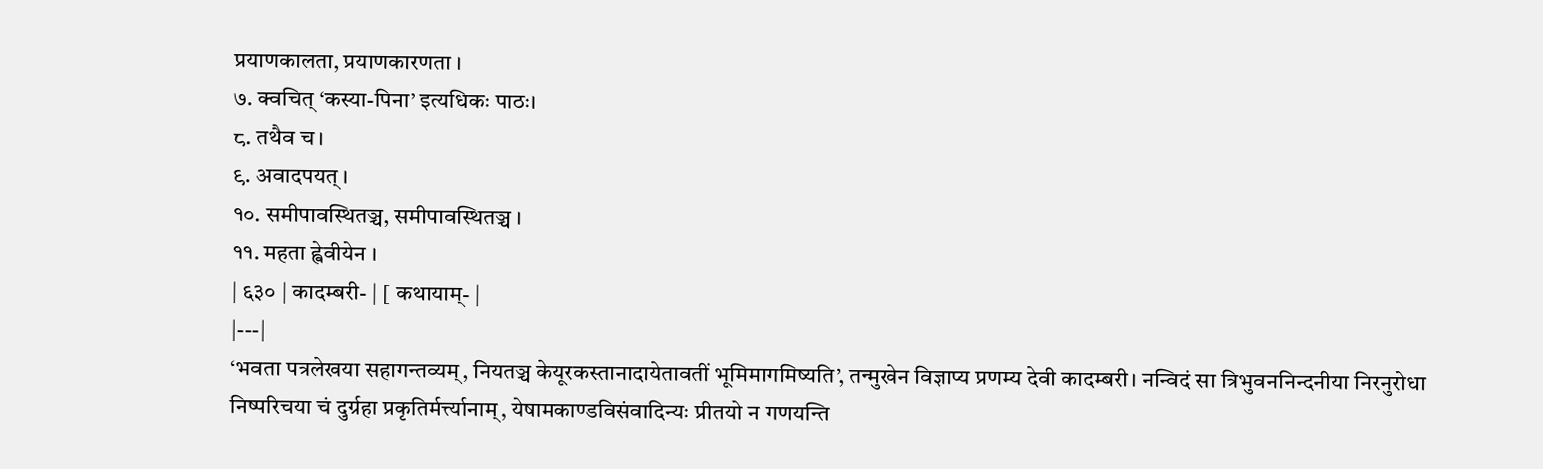प्रयाणकालता, प्रयाणकारणता ।
७. क्वचित् ‘कस्या-पिना’ इत्यधिकः पाठः।
८. तथैव च।
९. अवादपयत्।
१०. समीपावस्थितञ्च, समीपावस्थितञ्च ।
११. महता ह्वेवीयेन ।
| ६३० | कादम्बरी- | [ कथायाम्- |
|---|
‘भवता पत्रलेखया सहागन्तव्यम्, नियतञ्च केयूरकस्तानादायेतावतीं भूमिमागमिष्यति’, तन्मुखेन विज्ञाप्य प्रणम्य देवी कादम्बरी। नन्विदं सा त्रिभुवननिन्दनीया निरनुरोधा निष्परिचया चं दुर्ग्रहा प्रकृतिर्मर्त्त्यानाम्, येषामकाण्डविसंवादिन्यः प्रीतयो न गणयन्ति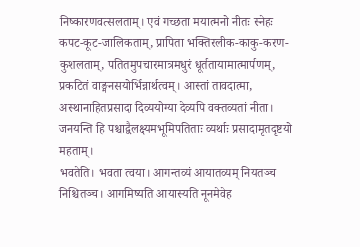निष्कारणवत्सलताम्। एवं गच्छता मयात्मनो नीतः स्नेहः कपट-कूट-जालिकताम्, प्रापिता भक्तिरलीक-काकु-करण-कुशलताम्, पतितमुपचारमात्रमधुरं धूर्ततायामात्मार्पणम्, प्रकटितं वाङ्मनसयोर्भिन्नार्थत्वम्। आस्तां तावदात्मा, अस्थानाहितप्रसादा दिव्ययोग्या देव्यपि वक्तव्यतां नीता। जनयन्ति हि पश्चाद्वैलक्ष्यमभूमिपतिताः व्यर्थाः प्रसादामृतदृष्टयो महताम्।
भवतेति। भवता त्वया। आगन्तव्यं आयातव्यम् नियतञ्च निश्चितञ्च। आगमिष्यति आयास्यति नूनमेवेह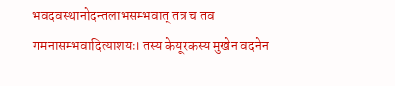भवदवस्थानोदन्तलाभसम्भवात् तत्र च तव गमनासम्भवादित्याशयः। तस्य केयूरकस्य मुखेन वदनेन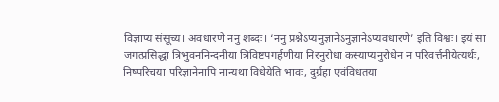विज्ञाप्य संसूच्य। अवधारणे ननु शब्दः। ‘ननु प्रश्नेऽप्यनुज्ञानेऽनुज्ञानेऽप्यवधारणे’ इति विश्वः। इयं सा जगत्प्रसिद्धा त्रिभुवननिन्दनीया त्रिविष्टपगर्हणीया निरनुरोधा कस्याप्यनुरोधेन न परिवर्त्तनीयेत्यर्थः, निष्परिचया परिज्ञानेनापि नान्यथा विधेयेति भावः, दुर्ग्रहा एवंविधतया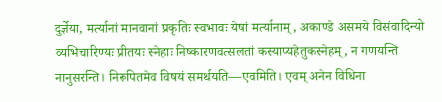दुर्ज्ञेया, मर्त्यानां मानवानां प्रकृतिः स्वभावः येषां मर्त्यानाम्, अकाण्डे असमये विसंवादिन्यो व्यभिचारिण्यः प्रीतयः स्नेहाः निष्कारणवत्सलतां कस्याप्यहेतुकस्नेहम्, न गणयन्ति नानुसरन्ति। निरूपितमेव विषयं समर्थयति—एवमिति। एवम् अनेन विधिना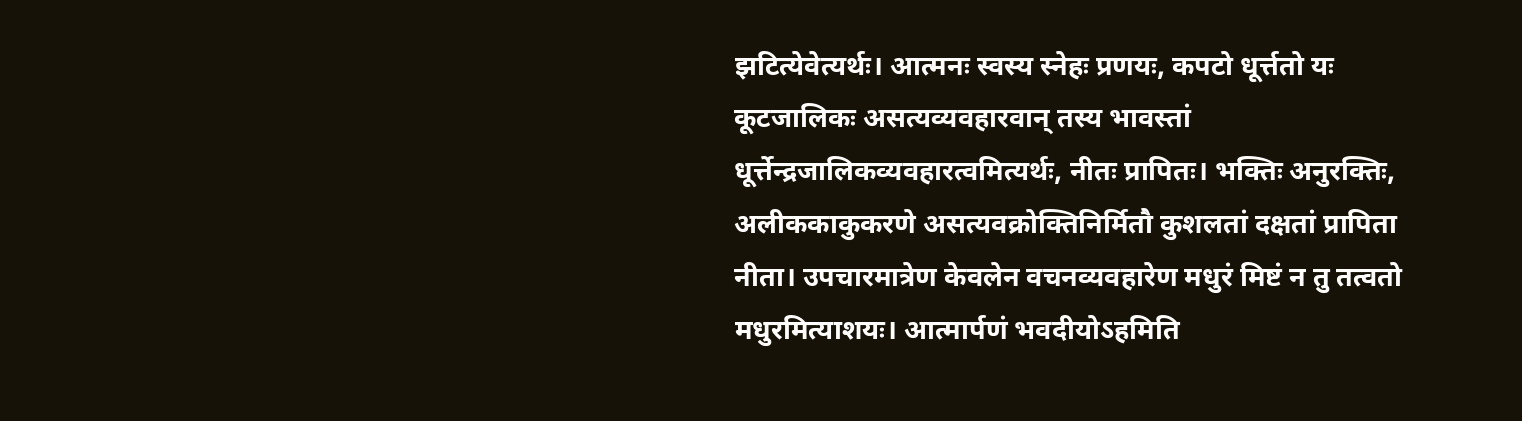झटित्येवेत्यर्थः। आत्मनः स्वस्य स्नेहः प्रणयः, कपटो धूर्त्ततो यः कूटजालिकः असत्यव्यवहारवान् तस्य भावस्तां धूर्त्तेन्द्रजालिकव्यवहारत्वमित्यर्थः, नीतः प्रापितः। भक्तिः अनुरक्तिः, अलीककाकुकरणे असत्यवक्रोक्तिनिर्मितौ कुशलतां दक्षतां प्रापिता नीता। उपचारमात्रेण केवलेन वचनव्यवहारेण मधुरं मिष्टं न तु तत्वतो मधुरमित्याशयः। आत्मार्पणं भवदीयोऽहमिति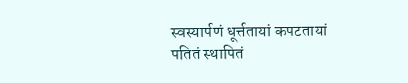स्वस्यार्पणं धूर्त्ततायां कपटतायां पतितं स्थापितं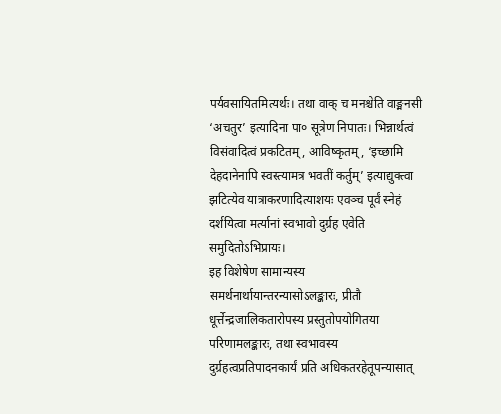पर्यवसायितमित्यर्थः। तथा वाक् च मनश्चेति वाङ्मनसी ‘अचतुर’ इत्यादिना पा० सूत्रेण निपातः। भिन्नार्थत्वं विसंवादित्वं प्रकटितम्, आविष्कृतम्, ‘इच्छामि देहदानेनापि स्वस्त्यामत्र भवतीं कर्तुम्’ इत्याद्युक्त्वा झटित्येव यात्राकरणादित्याशयः एवञ्च पूर्वं स्नेहं दर्शयित्वा मर्त्यानां स्वभावो दुर्ग्रह एवेति समुदितोऽभिप्रायः।
इह विशेषेण सामान्यस्य समर्थनार्थायान्तरन्यासोऽलङ्कारः, प्रीतौ धूर्त्तेन्द्रजालिकतारोपस्य प्रस्तुतोपयोगितया परिणामलङ्कारः, तथा स्वभावस्य दुर्ग्रहत्वप्रतिपादनकार्यं प्रति अधिकतरहेतूपन्यासात्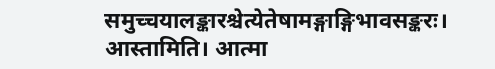समुच्चयालङ्कारश्चेत्येतेषामङ्गाङ्गिभावसङ्करः।
आस्तामिति। आत्मा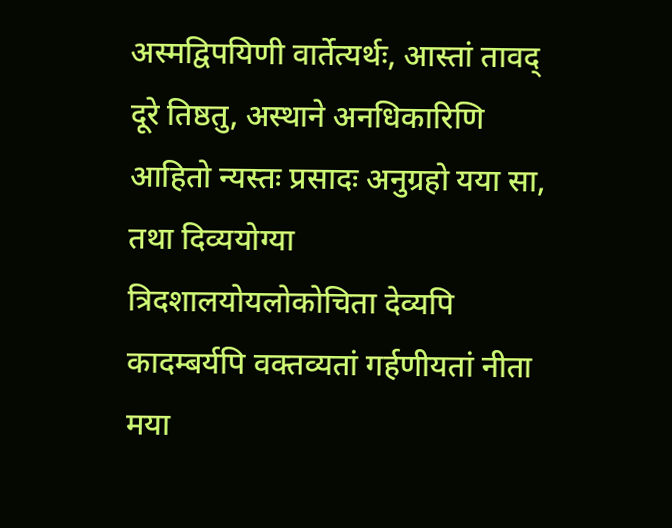अस्मद्विपयिणी वार्तेत्यर्थः, आस्तां तावद् दूरे तिष्ठतु, अस्थाने अनधिकारिणि आहितो न्यस्तः प्रसादः अनुग्रहो यया सा, तथा दिव्ययोग्या त्रिदशालयोयलोकोचिता देव्यपि कादम्बर्यपि वक्तव्यतां गर्हणीयतां नीता मया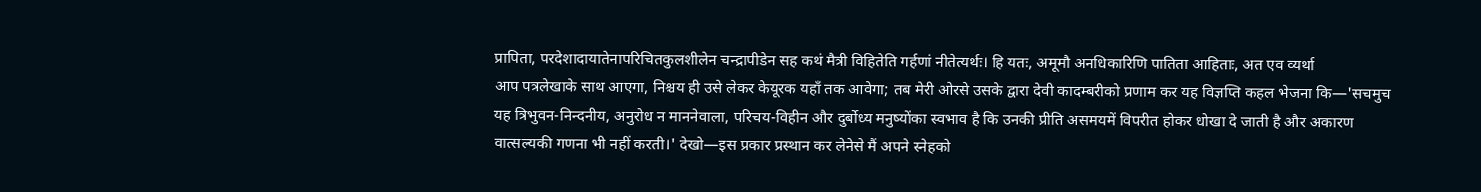प्रापिता, परदेशादायातेनापरिचितकुलशीलेन चन्द्रापीडेन सह कथं मैत्री विहितेति गर्हणां नीतेत्यर्थः। हि यतः, अमूमौ अनधिकारिणि पातिता आहिताः, अत एव व्यर्था
आप पत्रलेखाके साथ आएगा, निश्चय ही उसे लेकर केयूरक यहाँ तक आवेगा; तब मेरी ओरसे उसके द्वारा देवी कादम्बरीको प्रणाम कर यह विज्ञप्ति कहल भेजना कि—'सचमुच यह त्रिभुवन-निन्दनीय, अनुरोध न माननेवाला, परिचय-विहीन और दुर्बोध्य मनुष्योंका स्वभाव है कि उनकी प्रीति असमयमें विपरीत होकर धोखा दे जाती है और अकारण वात्सल्यकी गणना भी नहीं करती।' देखो—इस प्रकार प्रस्थान कर लेनेसे मैं अपने स्नेहको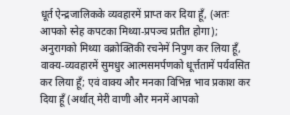धूर्त ऐन्द्रजालिकके व्यवहारमें प्राप्त कर दिया हूँ, (अतः आपको स्नेह कपटका मिथ्या-प्रपञ्च प्रतीत होगा); अनुरागको मिथ्या वक्रोक्तिकी रचनेमें निपुण कर लिया हूँ, वाक्य-व्यवहारमें सुमधुर आत्मसमर्पणको धूर्त्ततामें पर्यवसित कर लिया हूँ; एवं वाक्य और मनका विभिन्न भाव प्रकाश कर दिया हूँ (अर्थात् मेरी वाणी और मनमें आपको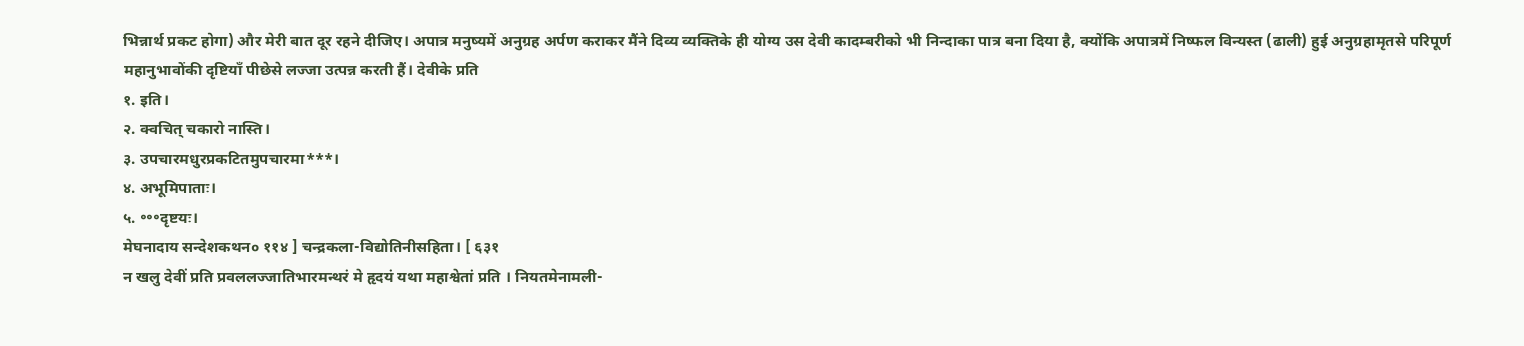भिन्नार्थ प्रकट होगा) और मेरी बात दूर रहने दीजिए। अपात्र मनुष्यमें अनुग्रह अर्पण कराकर मैंने दिव्य व्यक्तिके ही योग्य उस देवी कादम्बरीको भी निन्दाका पात्र बना दिया है, क्योंकि अपात्रमें निष्फल विन्यस्त (ढाली) हुई अनुग्रहामृतसे परिपूर्ण महानुभावोंकी दृष्टियाँ पीछेसे लज्जा उत्पन्न करती हैं। देवीके प्रति
१. इति।
२. क्वचित् चकारो नास्ति।
३. उपचारमधुरप्रकटितमुपचारमा***।
४. अभूमिपाताः।
५. ॰॰॰दृष्टयः।
मेघनादाय सन्देशकथन० ११४ ] चन्द्रकला-विद्योतिनीसहिता। [ ६३१
न खलु देवीं प्रति प्रवललज्जातिभारमन्थरं मे हृदयं यथा महाश्वेतां प्रति । नियतमेनामली-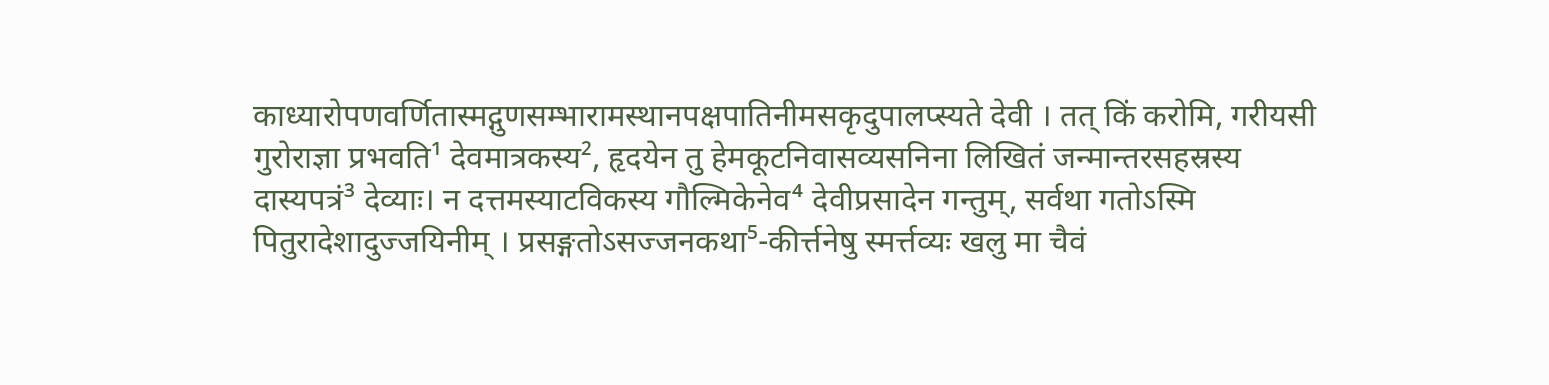काध्यारोपणवर्णितास्मद्गुणसम्भारामस्थानपक्षपातिनीमसकृदुपालप्स्यते देवी । तत् किं करोमि, गरीयसी गुरोराज्ञा प्रभवति¹ देवमात्रकस्य², हृदयेन तु हेमकूटनिवासव्यसनिना लिखितं जन्मान्तरसहस्रस्य दास्यपत्रं³ देव्याः। न दत्तमस्याटविकस्य गौल्मिकेनेव⁴ देवीप्रसादेन गन्तुम्, सर्वथा गतोऽस्मि पितुरादेशादुज्जयिनीम् । प्रसङ्गतोऽसज्जनकथा⁵-कीर्त्तनेषु स्मर्त्तव्यः खलु मा चैवं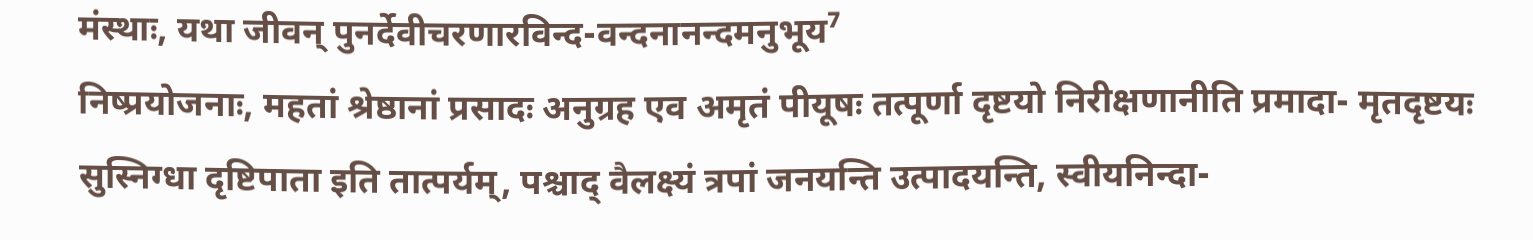मंस्थाः, यथा जीवन् पुनर्देवीचरणारविन्द-वन्दनानन्दमनुभूय⁷
निष्प्रयोजनाः, महतां श्रेष्ठानां प्रसादः अनुग्रह एव अमृतं पीयूषः तत्पूर्णा दृष्टयो निरीक्षणानीति प्रमादा- मृतदृष्टयः सुस्निग्धा दृष्टिपाता इति तात्पर्यम्, पश्चाद् वैलक्ष्यं त्रपां जनयन्ति उत्पादयन्ति, स्वीयनिन्दा-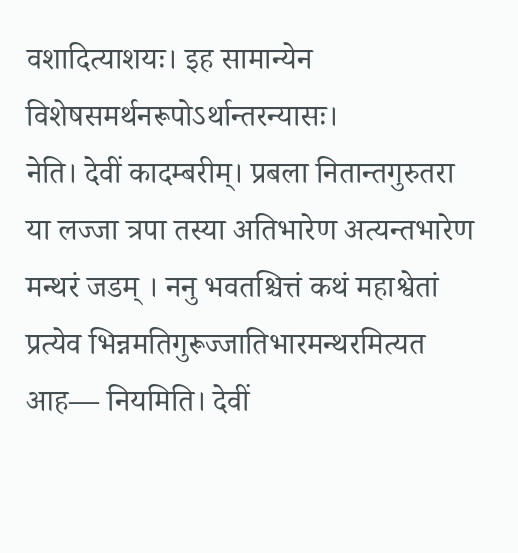वशादित्याशयः। इह सामान्येन विशेषसमर्थनरूपोऽर्थान्तरन्यासः।
नेति। देवीं कादम्बरीम्। प्रबला नितान्तगुरुतरा या लज्जा त्रपा तस्या अतिभारेण अत्यन्तभारेण मन्थरं जडम् । ननु भवतश्चित्तं कथं महाश्वेतां प्रत्येव भिन्नमतिगुरूज्जातिभारमन्थरमित्यत आह— नियमिति। देवीं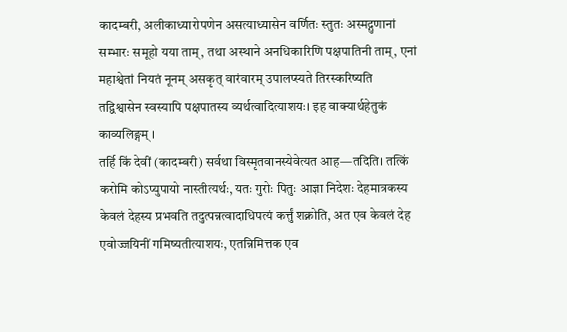कादम्बरी, अलीकाध्यारोपणेन असत्याध्यासेन वर्णितः स्तुतः अस्मद्गुणानां सम्भारः समूहो यया ताम्, तथा अस्थाने अनधिकारिणि पक्षपातिनी ताम्, एनां महाश्वेतां नियतं नूनम् असकृत् वारंवारम् उपालप्स्यते तिरस्करिष्यति तद्विश्वासेन स्वस्यापि पक्षपातस्य व्यर्थत्वादित्याशयः। इह वाक्यार्थहेतुकं काव्यलिङ्गम् ।
तर्हि किं देवीं (कादम्बरी) सर्वथा विस्मृतवानस्येवेत्यत आह—तदिति। तत्किं करोमि कोऽप्युपायो नास्तीत्यर्थः, यतः गुरोः पितुः आज्ञा निदेशः देहमात्रकस्य केवलं देहस्य प्रभवति तदुत्पन्नत्वादाधिपत्यं कर्त्तुं शक्नोति, अत एव केवलं देह एवोज्जयिनीं गमिष्यतीत्याशयः, एतन्निमित्तक एव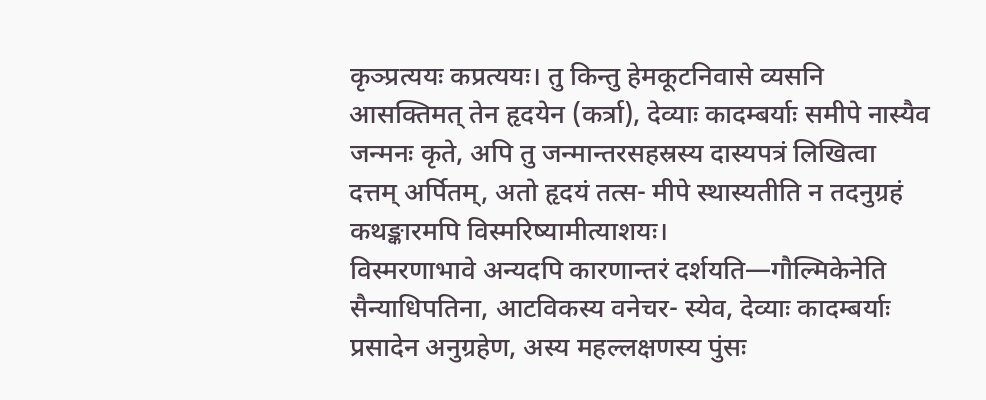कृञ्प्रत्ययः कप्रत्ययः। तु किन्तु हेमकूटनिवासे व्यसनि आसक्तिमत् तेन हृदयेन (कर्त्रा), देव्याः कादम्बर्याः समीपे नास्यैव जन्मनः कृते, अपि तु जन्मान्तरसहस्रस्य दास्यपत्रं लिखित्वा दत्तम् अर्पितम्, अतो हृदयं तत्स- मीपे स्थास्यतीति न तदनुग्रहं कथङ्कारमपि विस्मरिष्यामीत्याशयः।
विस्मरणाभावे अन्यदपि कारणान्तरं दर्शयति—गौल्मिकेनेति सैन्याधिपतिना, आटविकस्य वनेचर- स्येव, देव्याः कादम्बर्याः प्रसादेन अनुग्रहेण, अस्य महल्लक्षणस्य पुंसः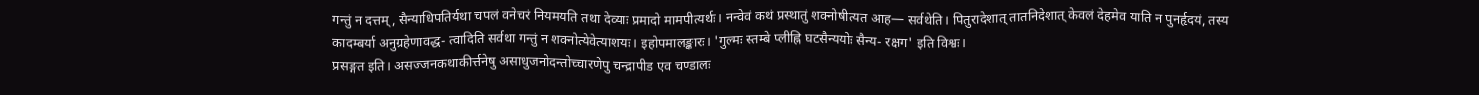गन्तुं न दत्तम्, सैन्याधिपतिर्यथा चपलं वनेचरं नियमयति तथा देव्याः प्रमादो मामपीत्यर्थः। नन्वेवं कथं प्रस्थातुं शक्नोषीत्यत आह— सर्वथेति। पितुरादेशात् तातनिदेशात् केवलं देहमेव याति न पुनर्हृदयं, तस्य कादम्बर्या अनुग्रहेणावद्ध- त्वादिति सर्वथा गन्तुं न शक्नोत्येवेत्याशयः। इहोपमालङ्कारः। 'गुल्मः स्तम्बे प्लीह्नि घटसैन्ययोः सैन्य- रक्षग' इति विश्वः।
प्रसङ्गत इति। असज्जनकथाकीर्त्तनेषु असाधुजनोदन्तोच्चारणेपु चन्द्रापीड एव चण्डालः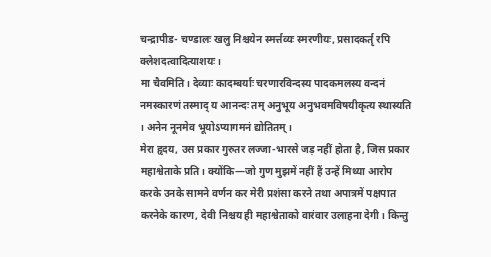चन्द्रापीड- चण्डालः खलु निश्चयेन स्मर्त्तव्यः स्मरणीयः, प्रसादकर्तृ रपि क्लेशदत्वादित्याशयः।
मा चैवमिति। देव्याः कादम्बर्याः चरणारविन्दस्य पादकमलस्य वन्दनं नमस्कारणं तस्माद् य आनन्दः तम् अनुभूय अनुभवमविषयीकृत्य स्थास्यति । अनेन नूनमेव भूयोऽप्यागमनं द्योतितम् ।
मेरा हृदय, उस प्रकार गुरुतर लज्जा-भारसे जड़ नहीं होता है, जिस प्रकार महाश्वेताके प्रति। क्योंकि—जो गुण मुझमें नहीं हैं उन्हें मिथ्या आरोप करके उनके सामने वर्णन कर मेरी प्रशंसा करने तथा अपात्रमें पक्षपात करनेके कारण, देवी निश्चय ही महाश्वेताको वारंवार उलाहना देगी। किन्तु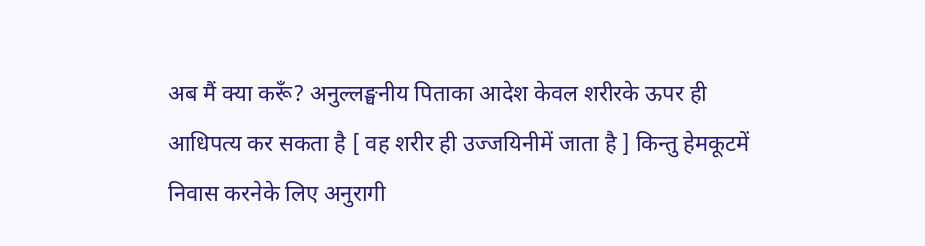अब मैं क्या करूँ? अनुल्लङ्घनीय पिताका आदेश केवल शरीरके ऊपर ही आधिपत्य कर सकता है [ वह शरीर ही उज्जयिनीमें जाता है ] किन्तु हेमकूटमें निवास करनेके लिए अनुरागी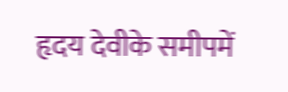हृदय देवीके समीपमें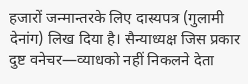हजारों जन्मान्तरके लिए दास्यपत्र (गुलामी देनांग) लिख दिया है। सैन्याध्यक्ष जिस प्रकार दुष्ट वनेचर—व्याधको नहीं निकलने देता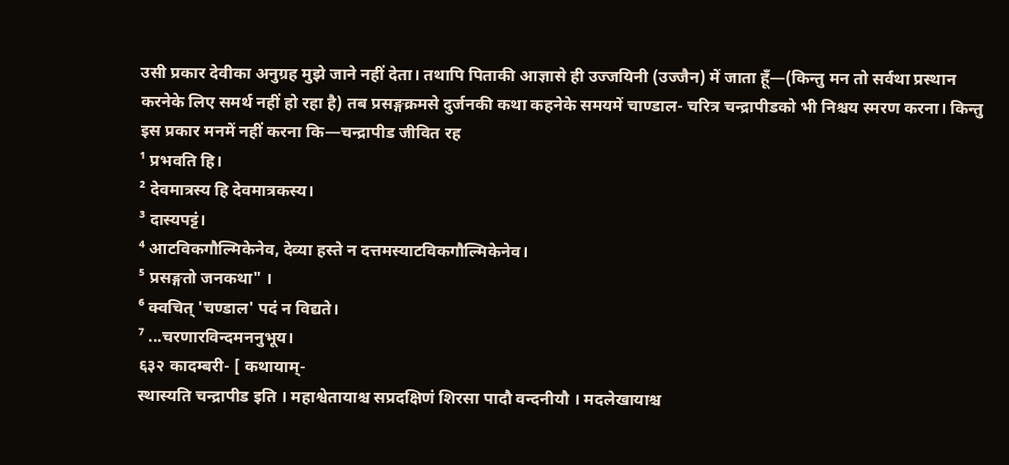उसी प्रकार देवीका अनुग्रह मुझे जाने नहीं देता। तथापि पिताकी आज्ञासे ही उज्जयिनी (उज्जैन) में जाता हूँ—(किन्तु मन तो सर्वथा प्रस्थान करनेके लिए समर्थ नहीं हो रहा है) तब प्रसङ्गक्रमसे दुर्जनकी कथा कहनेके समयमें चाण्डाल- चरित्र चन्द्रापीडको भी निश्चय स्मरण करना। किन्तु इस प्रकार मनमें नहीं करना कि—चन्द्रापीड जीवित रह
¹ प्रभवति हि।
² देवमात्रस्य हि देवमात्रकस्य।
³ दास्यपट्टं।
⁴ आटविकगौल्मिकेनेव, देव्या हस्ते न दत्तमस्याटविकगौल्मिकेनेव।
⁵ प्रसङ्गतो जनकथा" ।
⁶ क्वचित् 'चण्डाल' पदं न विद्यते।
⁷ ...चरणारविन्दमननुभूय।
६३२ कादम्बरी- [ कथायाम्-
स्थास्यति चन्द्रापीड इति । महाश्वेतायाश्च सप्रदक्षिणं शिरसा पादौ वन्दनीयौ । मदलेखायाश्च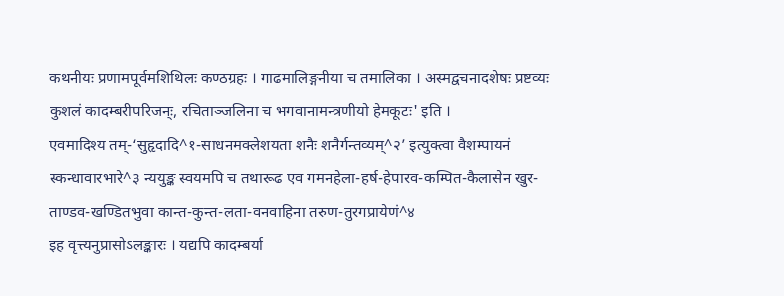कथनीयः प्रणामपूर्वमशिथिलः कण्ठग्रहः । गाढमालिङ्गनीया च तमालिका । अस्मद्वचनादशेषः प्रष्टव्यः कुशलं कादम्बरीपरिजन्ः, रचिताञ्जलिना च भगवानामन्त्रणीयो हेमकूटः' इति ।
एवमादिश्य तम्-‘सुहृदादि^१-साधनमक्लेशयता शनैः शनैर्गन्तव्यम्^२’ इत्युक्त्वा वैशम्पायनं स्कन्धावारभारे^३ न्ययुङ्क स्वयमपि च तथारूढ एव गमनहेला-हर्ष-हेपारव-कम्पित-कैलासेन खुर-ताण्डव-खण्डितभुवा कान्त-कुन्त-लता-वनवाहिना तरुण-तुरगप्रायेणं^४
इह वृत्त्यनुप्रासोऽलङ्कारः । यद्यपि कादम्बर्या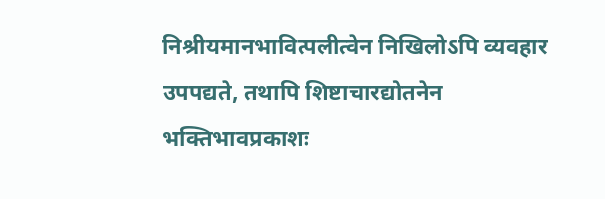निश्रीयमानभावित्पलीत्वेन निखिलोऽपि व्यवहार उपपद्यते, तथापि शिष्टाचारद्योतनेन भक्तिभावप्रकाशः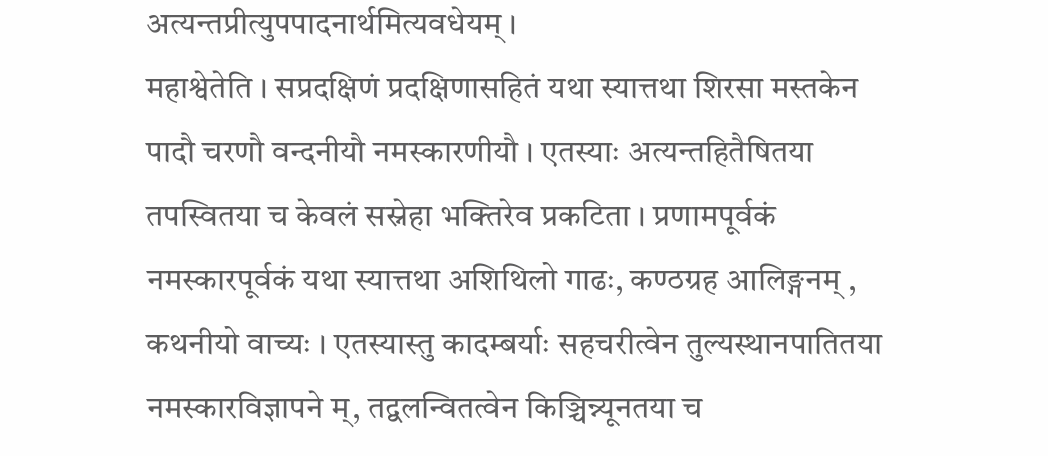अत्यन्तप्रीत्युपपादनार्थमित्यवधेयम् ।
महाश्वेतेति । सप्रदक्षिणं प्रदक्षिणासहितं यथा स्यात्तथा शिरसा मस्तकेन पादौ चरणौ वन्दनीयौ नमस्कारणीयौ । एतस्याः अत्यन्तहितैषितया तपस्वितया च केवलं सस्नेहा भक्तिरेव प्रकटिता । प्रणामपूर्वकं नमस्कारपूर्वकं यथा स्यात्तथा अशिथिलो गाढः, कण्ठग्रह आलिङ्गनम् , कथनीयो वाच्यः । एतस्यास्तु कादम्बर्याः सहचरीत्वेन तुल्यस्थानपातितया नमस्कारविज्ञापने म्, तद्वलन्वितत्वेन किञ्चिन्न्यूनतया च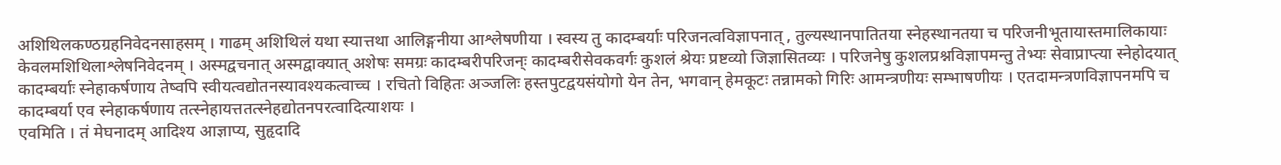अशिथिलकण्ठग्रहनिवेदनसाहसम् । गाढम् अशिथिलं यथा स्यात्तथा आलिङ्गनीया आश्लेषणीया । स्वस्य तु कादम्बर्याः परिजनत्वविज्ञापनात् , तुल्यस्थानपातितया स्नेहस्थानतया च परिजनीभूतायास्तमालिकायाः केवलमशिथिलाश्लेषनिवेदनम् । अस्मद्वचनात् अस्मद्वाक्यात् अशेषः समग्रः कादम्बरीपरिजन्ः कादम्बरीसेवकवर्गः कुशलं श्रेयः प्रष्टव्यो जिज्ञासितव्यः । परिजनेषु कुशलप्रश्नविज्ञापमन्तु तेभ्यः सेवाप्राप्त्या स्नेहोदयात् कादम्बर्याः स्नेहाकर्षणाय तेष्वपि स्वीयत्वद्योतनस्यावश्यकत्वाच्च । रचितो विहितः अञ्जलिः हस्तपुटद्वयसंयोगो येन तेन, भगवान् हेमकूटः तन्नामको गिरिः आमन्त्रणीयः सम्भाषणीयः । एतदामन्त्रणविज्ञापनमपि च कादम्बर्या एव स्नेहाकर्षणाय तत्स्नेहायत्ततत्स्नेहद्योतनपरत्वादित्याशयः ।
एवमिति । तं मेघनादम् आदिश्य आज्ञाप्य, सुहृदादि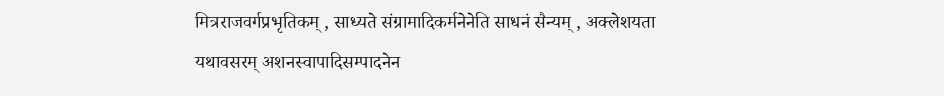मित्रराजवर्गप्रभृतिकम् , साध्यते संग्रामादिकर्मनेनेति साधनं सैन्यम् , अक्लेशयता यथावसरम् अशनस्वापादिसम्पादनेन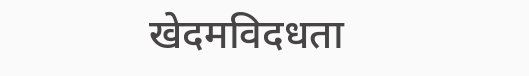खेदमविदधता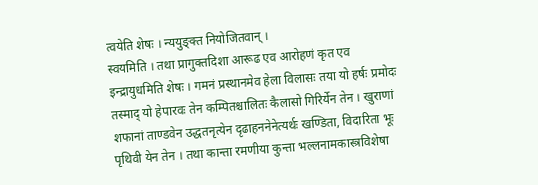त्वयेति शेषः । न्ययुङ्क्त नियोजितवान् ।
स्वयमिति । तथा प्रागुक्तदिशा आरूढ एव आरोहणं कृत एव इन्द्रायुधमिति शेषः । गमनं प्रस्थानमेव हेला विलासः तया यो हर्षः प्रमोदः तस्माद् यो हेपारवः तेन कम्पितश्चालितः कैलासो गिरिर्येन तेन । खुराणां शफानां ताण्डवेन उद्धतनृत्येन दृढाहननेनेत्यर्थः खण्डिता, विदारिता भूः पृथिवी येन तेन । तथा कान्ता रमणीया कुन्ता भल्लनामकास्त्रविशेषा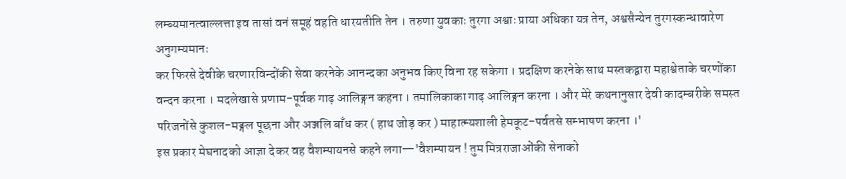लम्ब्यमानत्वाल्लत्ता इव तासां वनं समूहं वहति धारयतीति तेन । तरुणा युवकाः तुरगा अश्वाः प्राया अधिका यत्र तेन, अश्वसैन्येन तुरगस्कन्धावारेण अनुगम्यमानः
कर फिरसे देवीके चरणारविन्दोंकी सेवा करनेके आनन्दका अनुभव किए विना रह सकेगा । प्रदक्षिण करनेके साथ मस्तकद्वारा महाश्वेताके चरणोंका वन्दन करना । मदलेखासे प्रणाम-पूर्वक गाढ़ आलिङ्गन कहना । तमालिकाका गाढ़ आलिङ्गन करना । और मेरे कथनानुसार देवी कादम्बरीके समस्त परिजनोंसे कुशल-मङ्गल पूछना और अञ्जलि बाँध कर ( हाथ जोड़ कर ) माहात्म्यशाली हेमकूट-पर्वतसे सम्भाषण करना ।'
इस प्रकार मेघनादको आज्ञा देकर वह वैशम्पायनसे कहने लगा—'वैशम्पायन ! तुम मित्रराजाओंकी सेनाको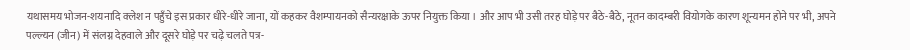यथासमय भोजन-शयनादि क्लेश न पहुँचे इस प्रकार धीरे-धीरे जाना, यों कहकर वैशम्पायनको सैन्यरक्षाके ऊपर नियुक्त किया । और आप भी उसी तरह घोड़े पर बैठे-बैठे, नूतन कादम्बरी वियोगके कारण शून्यमन होने पर भी, अपने पल्ल्यन (जीन) में संलग्न देहवाले और दूसरे घोड़े पर चढ़े चलते पत्र-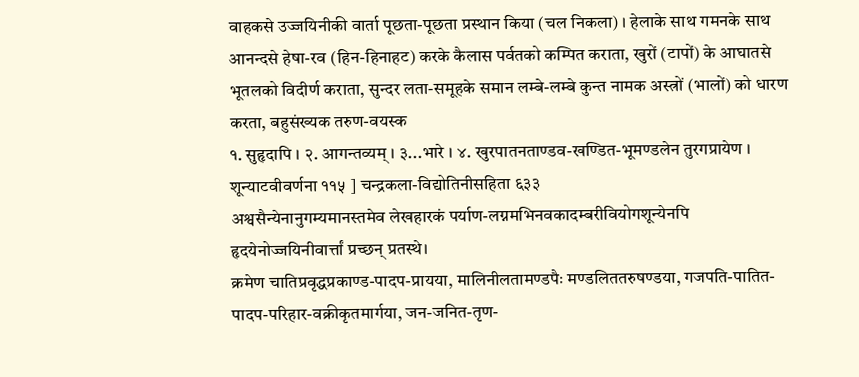वाहकसे उज्जयिनीकी वार्ता पूछता-पूछता प्रस्थान किया (चल निकला) । हेलाके साथ गमनके साथ आनन्दसे हेषा-रव (हिन-हिनाहट) करके कैलास पर्वतको कम्पित कराता, खुरों (टापों) के आघातसे भूतलको विदीर्ण कराता, सुन्दर लता-समूहके समान लम्बे-लम्बे कुन्त नामक अस्त्रों (भालों) को धारण करता, बहुसंख्यक तरुण-वयस्क
१. सुहृदापि । २. आगन्तव्यम् । ३...भारे । ४. खुरपातनताण्डव-खण्डित-भूमण्डलेन तुरगप्रायेण ।
शून्याटवीवर्णना ११५ ] चन्द्रकला-विद्योतिनीसहिता ६३३
अश्वसैन्येनानुगम्यमानस्तमेव लेखहारकं पर्याण-लग्नमभिनवकादम्बरीवियोगशून्येनपि हृदयेनोज्जयिनीवार्त्तां प्रच्छन् प्रतस्थे।
क्रमेण चातिप्रवृद्धप्रकाण्ड-पादप-प्रायया, मालिनीलतामण्डपैः मण्डलिततरुषण्डया, गजपति-पातित-पादप-परिहार-वक्रीकृतमार्गया, जन-जनित-तृण-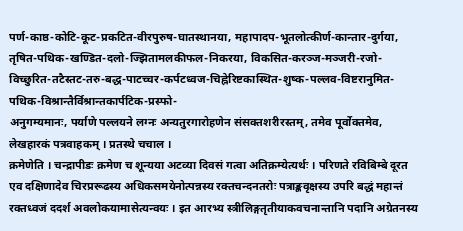पर्ण-काष्ठ-कोटि-कूट-प्रकटित-वीरपुरुष-घातस्थानया, महापादप-भूतलोत्कीर्ण-कान्तार-दुर्गया, तृषित-पथिक-खण्डित-दलो-ज्झितामलकीफल-निकरया, विकसित-करञ्ज-मञ्जरी-रजो-विच्छुरित-तटैस्तट-तरु-बद्ध-पाटच्चर-कर्पटध्वज-चिह्नेरिष्टकास्थित-शुष्क-पल्लव-विष्टरानुमित-पथिक-विश्रान्तैर्विश्रान्तकार्पटिक-प्रस्फो-
अनुगम्यमानः, पर्याणे पल्लयने लग्नः अन्यतुरगारोहणेन संसक्तशरीरस्तम्, तमेव पूर्वोक्तमेव, लेखहारकं पत्रवाहकम् । प्रतस्थे चचाल ।
क्रमेणेति । चन्द्रापीडः क्रमेण च शून्यया अटव्या दिवसं गत्वा अतिक्रम्येत्यर्थः । परिणते रविबिम्बे दूरत एव दक्षिणादेव चिरप्ररूढस्य अधिकसमयेनोत्पन्नस्य रक्तचन्दनतरोः पत्राङ्कवृक्षस्य उपरि बद्धं महान्तं रक्तध्वजं ददर्श अवलोकयामासेत्यन्वयः । इत आरभ्य स्त्रीलिङ्गतृतीयाकवचनान्तानि पदानि अग्रेतनस्य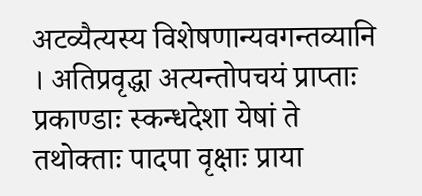अटव्यैत्यस्य विशेषणान्यवगन्तव्यानि । अतिप्रवृद्धा अत्यन्तोपचयं प्राप्ताः प्रकाण्डाः स्कन्धदेशा येषां ते तथोक्ताः पादपा वृक्षाः प्राया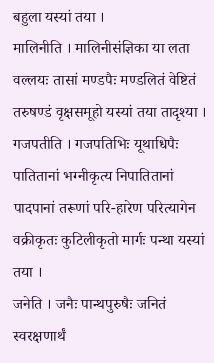बहुला यस्यां तया ।
मालिनीति । मालिनीसंज्ञिका या लता वल्लयः तासां मण्डपैः मण्डलितं वेष्टितं तरुषण्डं वृक्षसमूहो यस्यां तया तादृश्या ।
गजपतीति । गजपतिभिः यूथाधिपैः पातितानां भग्नीकृत्य निपातितानां पादपानां तरूणां परि-हारेण परित्यागेन वक्रीकृतः कुटिलीकृतो मार्गः पन्था यस्यां तया ।
जनेति । जनैः पान्थपुरुषैः जनितं स्वरक्षणार्थं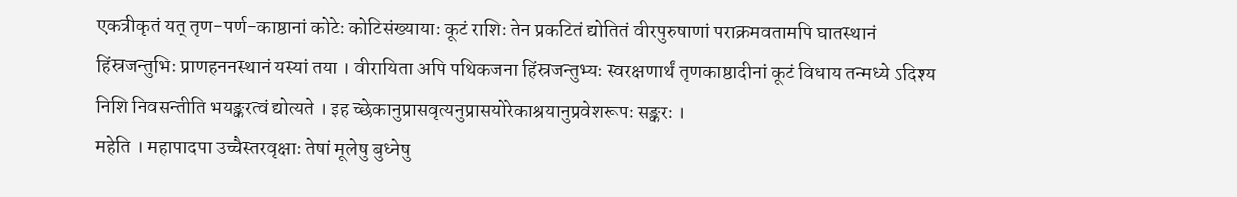एकत्रीकृतं यत् तृण-पर्ण-काष्ठानां कोटेः कोटिसंख्यायाः कूटं राशिः तेन प्रकटितं द्योतितं वीरपुरुषाणां पराक्रमवतामपि घातस्थानं हिंस्रजन्तुभिः प्राणहननस्थानं यस्यां तया । वीरायिता अपि पथिकजना हिंस्रजन्तुभ्यः स्वरक्षणार्थं तृणकाष्ठादीनां कूटं विधाय तन्मध्ये ऽदिश्य निशि निवसन्तीति भयङ्करत्वं द्योत्यते । इह च्छेकानुप्रासवृत्यनुप्रासयोरेकाश्रयानुप्रवेशरूपः सङ्करः ।
महेति । महापादपा उच्चैस्तरवृक्षाः तेषां मूलेषु बुध्नेषु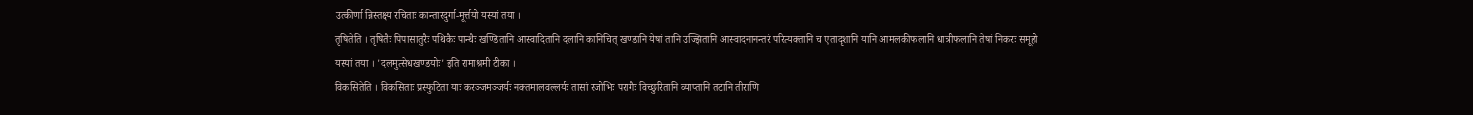उत्कीर्णा न्निस्तक्ष्य रचिताः कान्तारदुर्गा-मूर्त्तयो यस्यां तया ।
तृषितेति । तृषितैः पिपासातुरैः पथिकैः पान्थैः खण्डितानि आस्वादितानि दलानि कानिचित् खण्डानि येषां तानि उज्झितानि आस्वादनानन्तरं परित्यक्तानि च एतादृशानि यानि आमलकीफलानि धात्रीफलानि तेषां निकरः समूहो यस्यां तया । 'दलमुत्सेधखण्डयोः' इति रामाश्रमी टीका ।
विकसितेति । विकसिताः प्रस्फुटिता याः करञ्जमञ्जर्यः नक्तमालवल्लर्यः तासां रजोभिः परागैः विच्छुरितानि व्याप्तानि तटानि तीराणि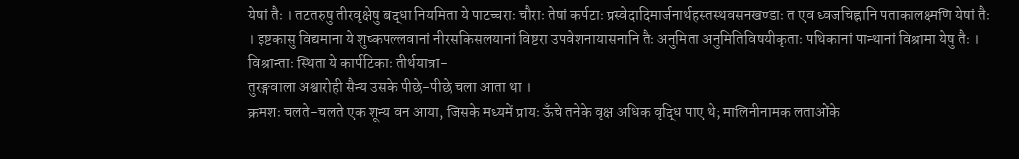येषां तैः । तटतरुषु तीरवृक्षेषु बद्धा नियमिता ये पाटच्चराः चौराः तेषां कर्पटाः प्रस्वेदादिमार्जनार्थहस्तस्थवसनखण्डाः त एव ध्वजचिह्नानि पताकालक्ष्मणि येषां तैः । इष्टकासु विद्यमाना ये शुष्कपल्लवानां नीरसकिसलयानां विष्टरा उपवेशनायासनानि तैः अनुमिता अनुमितिविषयीकृताः पथिकानां पान्थानां विश्रामा येषु तैः । विश्रान्ताः स्थिता ये कार्पटिकाः तीर्थयात्रा-
तुरङ्गवाला अश्वारोही सैन्य उसके पीछे-पीछे चला आता था ।
क्रमशः चलते-चलते एक शून्य वन आया, जिसके मध्यमें प्रायः ऊँचे तनेके वृक्ष अधिक वृद्धि पाए थे; मालिनीनामक लताओंके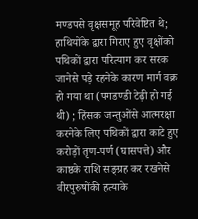मण्डपसे वृक्षसमूह परिवेष्टित थे; हाथियोंके द्वारा गिराए हुए वृक्षोंको पथिकों द्वारा परित्याग कर सरक जानेसे पड़े रहनेके कारण मार्ग वक्र हो गया था (पगडण्डी टेढ़ी हो गई थी) ; हिंसक जन्तुओंसे आत्मरक्षा करनेके लिए पथिकों द्वारा काटे हुए करोड़ों तृण-पर्ण (घासपत्ते) और काष्ठके राशि सङ्ग्रह कर रखनेसे वीरपुरुषोंकी हत्याके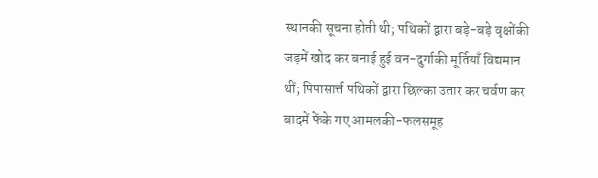स्थानकी सूचना होती थी; पथिकों द्वारा बड़े-बड़े वृक्षोंकी जड़में खोद कर बनाई हुई वन-दुर्गाकी मूर्तियाँ विद्यमान थीं; पिपासार्त्त पथिकों द्वारा छिल्का उतार कर चर्वण कर बादमें फेंके गए आमलकी-फलसमूह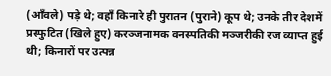(आँवले) पड़े थे; वहाँ किनारे ही पुरातन (पुराने) कूप थे; उनके तीर देशमें प्रस्फुटित (खिले हुए) करञ्जनामक वनस्पतिकी मञ्जरीकी रज व्याप्त हुई थी; किनारों पर उत्पन्न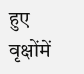हुए वृक्षोंमें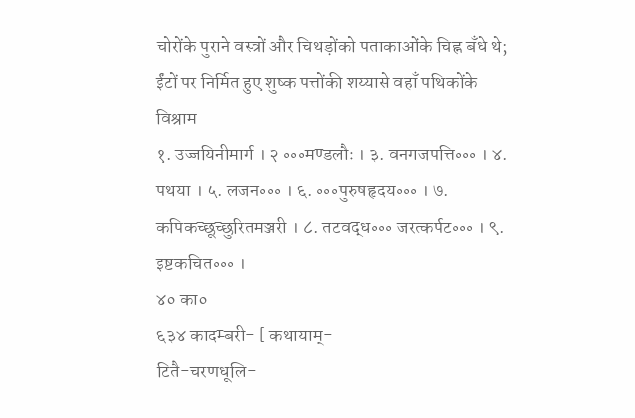चोरोंके पुराने वस्त्रों और चिथड़ोंको पताकाओंके चिह्न बँधे थे; ईंटों पर निर्मित हुए शुष्क पत्तोंकी शय्यासे वहाँ पथिकोंके विश्राम
१. उज्जयिनीमार्ग । २ ॰॰॰मण्डलौः । ३. वनगजपत्ति॰॰॰ । ४. पथया । ५. लजन॰॰॰ । ६. ॰॰॰पुरुषहृदय॰॰॰ । ७. कपिकच्छूच्छुरितमञ्जरी । ८. तटवद्ध॰॰॰ जरत्कर्पट॰॰॰ । ९. इष्टकचित॰॰॰ ।
४० का०
६३४ कादम्बरी- [ कथायाम्-
टितै-चरणधूलि-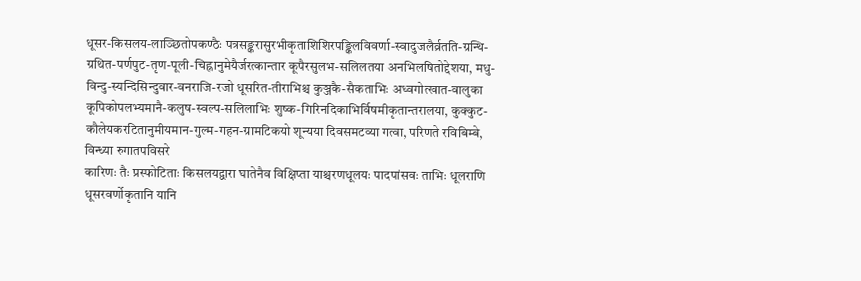धूसर-किसलय-लाञ्छितोपकण्ठैः पत्रसङ्करासुरभीकृताशिशिरपङ्किलविवर्णा-स्वादुजलैर्व्रतति-ग्रन्थि-ग्रथित-पर्णपुट-तृण-पूली-चिह्नानुमेयैर्जरत्कान्तार कूपैरसुलभ-सलिलतया अनभिलषितोद्देशया, मधु-विन्दु-स्यन्दिसिन्दुवार-वनराजि-रजो धूसरित-तीराभिश्च कुञ्जकै-सैकताभिः अध्वगोत्खात-वालुका कूपिकोपलभ्यमानै-कलुष-स्वल्प-सलिलाभिः शुष्क-गिरिनदिकाभिर्विषमीकृतान्तरालया, कुक्कुट-कौलेयकरटितानुमीयमान-गुल्म-गहन-ग्रामटिकयो शून्यया दिवसमटव्या गत्वा, परिणते रविबिम्बे, विन्ध्या रुगातपविसरे
कारिणः तैः प्रस्फोटिताः किसलयद्वारा घातेनैव विक्षिप्ता याश्चरणधूलयः पादपांसवः ताभिः धूलराणि धूसरवर्णोकृतानि यानि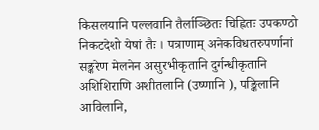किसलयानि पल्लवानि तैर्लाञ्छितः चिह्नितः उपकण्ठो निकटदेशो येषां तैः । पत्राणाम् अनेकविधतरुपर्णानां सङ्करेण मेलनेन असुरभीकृतानि दुर्गन्धीकृतानि अशिशिराणि अशीतलानि (उष्णानि ), पङ्किलानि आविलानि,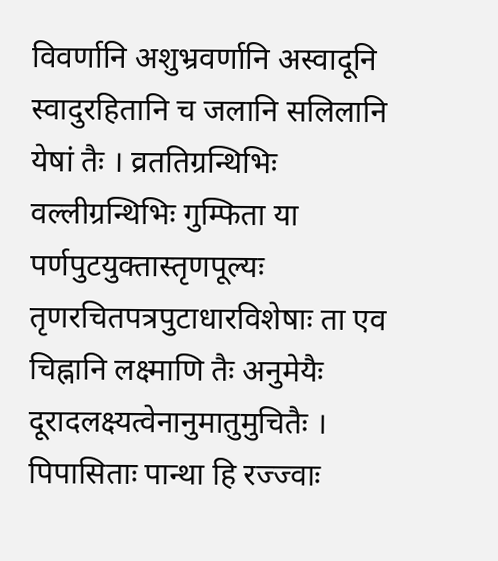विवर्णानि अशुभ्रवर्णानि अस्वादूनि स्वादुरहितानि च जलानि सलिलानि येषां तैः । व्रततिग्रन्थिभिः वल्लीग्रन्थिभिः गुम्फिता या पर्णपुटयुक्तास्तृणपूल्यः तृणरचितपत्रपुटाधारविशेषाः ता एव चिह्नानि लक्ष्माणि तैः अनुमेयैः दूरादलक्ष्यत्वेनानुमातुमुचितैः । पिपासिताः पान्था हि रज्ज्वाः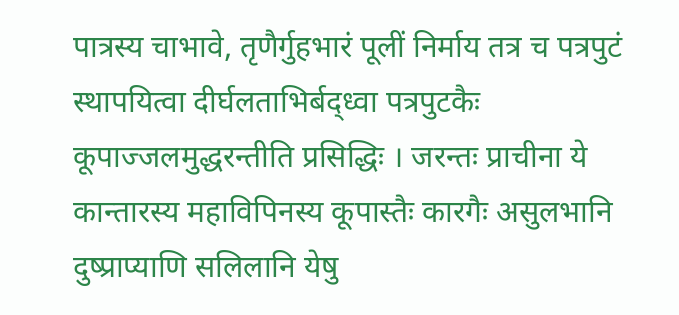पात्रस्य चाभावे, तृणैर्गुहभारं पूलीं निर्माय तत्र च पत्रपुटं स्थापयित्वा दीर्घलताभिर्बद्ध्वा पत्रपुटकैः कूपाज्जलमुद्धरन्तीति प्रसिद्धिः । जरन्तः प्राचीना ये कान्तारस्य महाविपिनस्य कूपास्तैः कारगैः असुलभानि दुष्प्राप्याणि सलिलानि येषु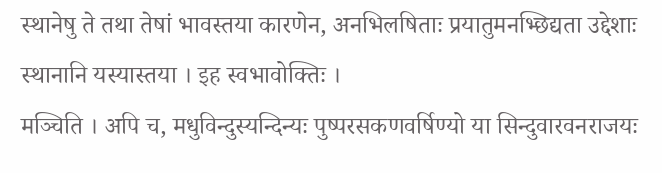स्थानेषु ते तथा तेषां भावस्तया कारणेन, अनभिलषिताः प्रयातुमनभ्छिद्यता उद्देशाः स्थानानि यस्यास्तया । इह स्वभावोक्तिः ।
मञ्चिति । अपि च, मधुविन्दुस्यन्दिन्यः पुष्परसकणवर्षिण्यो या सिन्दुवारवनराजयः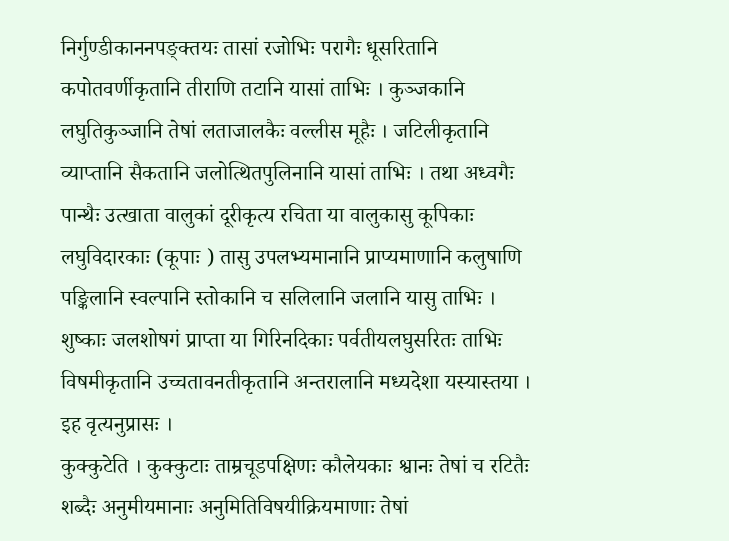निर्गुण्डीकाननपङ्क्तयः तासां रजोभिः परागैः धूसरितानि कपोतवर्णीकृतानि तीराणि तटानि यासां ताभिः । कुञ्जकानि लघुतिकुञ्जानि तेषां लताजालकैः वल्लीस मूहैः । जटिलीकृतानि व्याप्तानि सैकतानि जलोत्थितपुलिनानि यासां ताभिः । तथा अध्वगैः पान्थैः उत्खाता वालुकां दूरीकृत्य रचिता या वालुकासु कूपिकाः लघुविदारकाः (कूपाः ) तासु उपलभ्यमानानि प्राप्यमाणानि कलुषाणि पङ्किलानि स्वल्पानि स्तोकानि च सलिलानि जलानि यासु ताभिः । शुष्काः जलशोषगं प्राप्ता या गिरिनदिकाः पर्वतीयलघुसरितः ताभिः विषमीकृतानि उच्चतावनतीकृतानि अन्तरालानि मध्यदेशा यस्यास्तया । इह वृत्यनुप्रासः ।
कुक्कुटेति । कुक्कुटाः ताम्रचूडपक्षिणः कौलेयकाः श्वानः तेषां च रटितैः शब्दैः अनुमीयमानाः अनुमितिविषयीक्रियमाणाः तेषां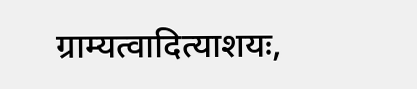ग्राम्यत्वादित्याशयः,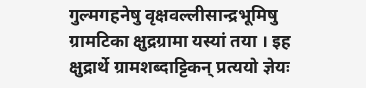गुल्मगहनेषु वृक्षवल्लीसान्द्रभूमिषु ग्रामटिका क्षुद्रग्रामा यस्यां तया । इह क्षुद्रार्थे ग्रामशब्दाट्टिकन् प्रत्ययो ज्ञेयः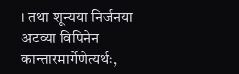। तथा शून्यया निर्जनया अटव्या विपिनेन कान्तारमार्गेणेत्यर्थः,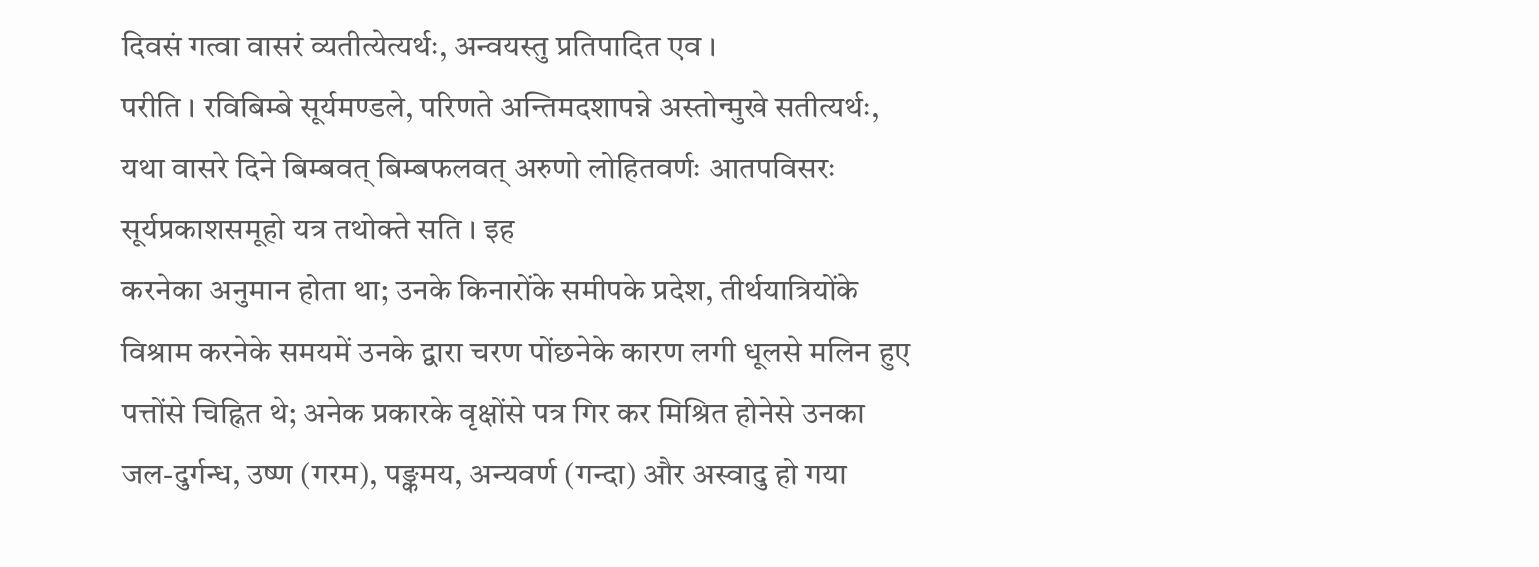दिवसं गत्वा वासरं व्यतीत्येत्यर्थः, अन्वयस्तु प्रतिपादित एव ।
परीति । रविबिम्बे सूर्यमण्डले, परिणते अन्तिमदशापन्ने अस्तोन्मुखे सतीत्यर्थः, यथा वासरे दिने बिम्बवत् बिम्बफलवत् अरुणो लोहितवर्णः आतपविसरः सूर्यप्रकाशसमूहो यत्र तथोक्ते सति । इह
करनेका अनुमान होता था; उनके किनारोंके समीपके प्रदेश, तीर्थयात्रियोंके विश्राम करनेके समयमें उनके द्वारा चरण पोंछनेके कारण लगी धूलसे मलिन हुए पत्तोंसे चिह्नित थे; अनेक प्रकारके वृक्षोंसे पत्र गिर कर मिश्रित होनेसे उनका जल-दुर्गन्ध, उष्ण (गरम), पङ्कमय, अन्यवर्ण (गन्दा) और अस्वादु हो गया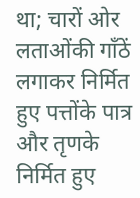था; चारों ओर लताओंकी गाँठें लगाकर निर्मित हुए पत्तोंके पात्र और तृणके निर्मित हुए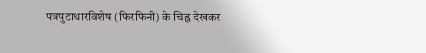पत्रपुटाधारविशेष (फिरफिनी) के चिह्न देखकर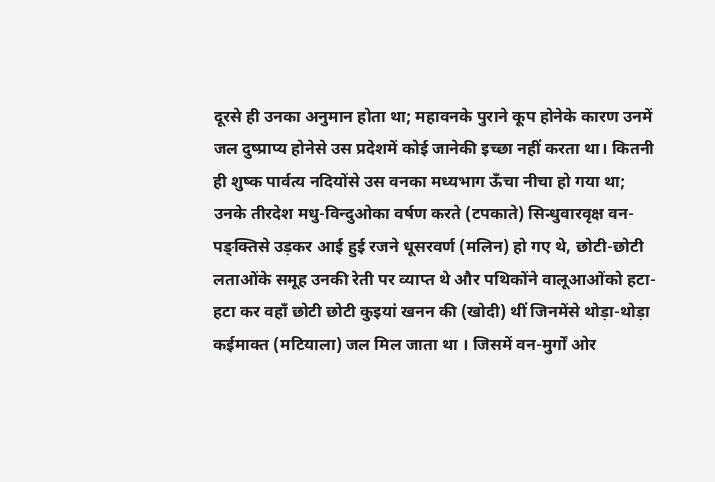दूरसे ही उनका अनुमान होता था; महावनके पुराने कूप होनेके कारण उनमें जल दुष्प्राप्य होनेसे उस प्रदेशमें कोई जानेकी इच्छा नहीं करता था। कितनी ही शुष्क पार्वत्य नदियोंसे उस वनका मध्यभाग ऊँचा नीचा हो गया था; उनके तीरदेश मधु-विन्दुओका वर्षण करते (टपकाते) सिन्धुवारवृक्ष वन-पङ्क्तिसे उड़कर आई हुई रजने धूसरवर्ण (मलिन) हो गए थे, छोटी-छोटी लताओंके समूह उनकी रेती पर व्याप्त थे और पथिकोंने वालूआओंको हटा-हटा कर वहाँ छोटी छोटी कुइयां खनन की (खोदी) थीं जिनमेंसे थोड़ा-थोड़ा कईमाक्त (मटियाला) जल मिल जाता था । जिसमें वन-मुर्गों ओर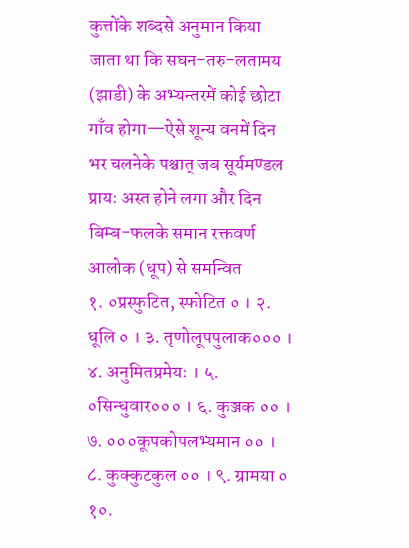कुत्तोंके शब्दसे अनुमान किया जाता था कि सघन-तरु-लतामय (झाडी) के अभ्यन्तरमें कोई छोटा गाँव होगा—ऐसे शून्य वनमें दिन भर चलनेके पश्चात् जब सूर्यमण्डल प्रायः अस्त होने लगा और दिन बिम्ब-फलके समान रक्तवर्ण आलोक (धूप) से समन्वित
१. ०प्रस्फुटित, स्फोटित ० । २. धूलि ० । ३. तृणोलूपपुलाक००० । ४. अनुमितप्रमेयः । ५. ०सिन्धुवार००० । ६. कुञ्जक ०० । ७. ०००कूपकोपलभ्यमान ०० । ८. कुक्कुटकुल ०० । ९. ग्रामया ० १०.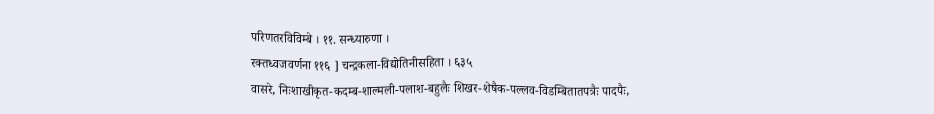परिणतरविविम्बे । ११. सन्ध्यारुणा ।
रक्तध्वजवर्णना ११६ ] चन्द्रकला-विद्योतिनीसहिता । ६३५
वासरे, निःशाखीकृत-कदम्ब-शाल्मली-पलाश-बहुलैः शिखर-शेषैक-पल्लव-विडम्बितातपत्रैः पादपैः,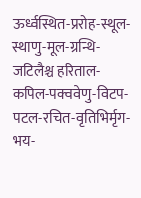ऊर्ध्वस्थित-प्ररोह-स्थूल-स्थाणु-मूल-ग्रन्थि-जटिलैश्च हरिताल-कपिल-पक्ववेणु-विटप-पटल-रचित-वृतिभिर्मृग-भय-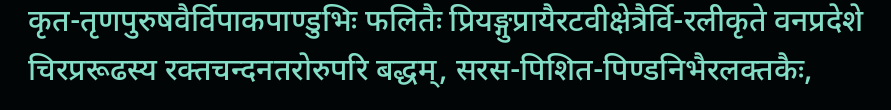कृत-तृणपुरुषवैर्विपाकपाण्डुभिः फलितैः प्रियङ्गुप्रायैरटवीक्षेत्रैर्वि-रलीकृते वनप्रदेशे चिरप्ररूढस्य रक्तचन्दनतरोरुपरि बद्धम्, सरस-पिशित-पिण्डनिभैरलक्तकैः,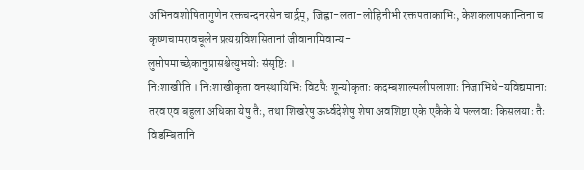अभिनवशोषितागुणेन रक्तचन्दनरसेन चार्द्रम्, जिह्वा-लता-लोहिनीभी रक्तपताकाभिः, केशकलापकान्तिना च कृष्णचामरावचूलेन प्रत्यग्रविशसितानां जीवानामिवान्य-
लुप्तोपमाच्छेकानुप्रासश्चेत्युभयोः संसृष्टिः ।
निःशाखीति । निःशाखीकृता वनस्थायिभिः विटपैः शून्योकृताः कदम्बशाल्मलीपलाशाः निजाभिधे-यविद्यमानाः तरव एव बहुला अधिका येषु तैः, तथा शिखरेषु ऊर्ध्वदेशेषु शेषा अवशिष्टा एके एकैके ये पल्लवाः किसलयाः तैः विडम्बितानि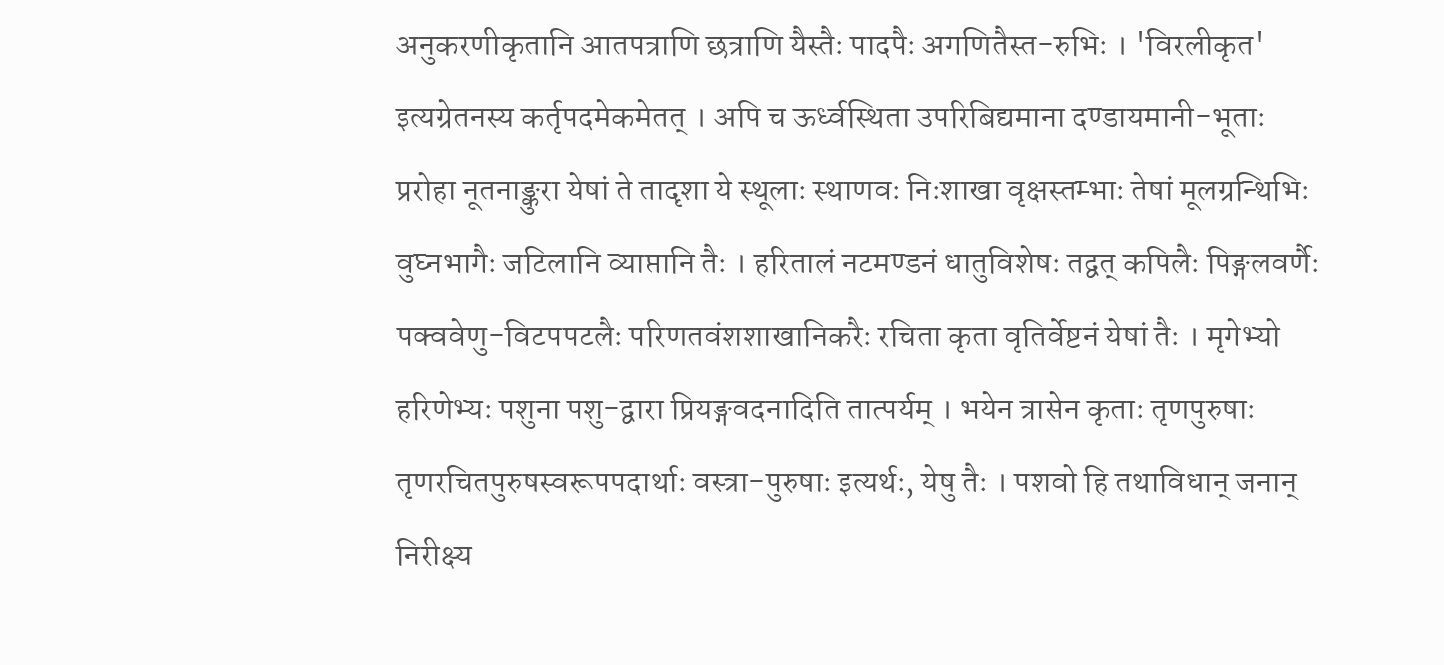अनुकरणीकृतानि आतपत्राणि छत्राणि यैस्तैः पादपैः अगणितैस्त-रुभिः । 'विरलीकृत' इत्यग्रेतनस्य कर्तृपदमेकमेतत् । अपि च ऊर्ध्वस्थिता उपरिबिद्यमाना दण्डायमानी-भूताः प्ररोहा नूतनाङ्कुरा येषां ते तादृशा ये स्थूलाः स्थाणवः निःशाखा वृक्षस्तम्भाः तेषां मूलग्रन्थिभिः वुघ्नभागैः जटिलानि व्याप्तानि तैः । हरितालं नटमण्डनं धातुविशेषः तद्वत् कपिलैः पिङ्गलवर्णैः पक्ववेणु-विटपपटलैः परिणतवंशशाखानिकरैः रचिता कृता वृतिर्वेष्टनं येषां तैः । मृगेभ्यो हरिणेभ्यः पशुना पशु-द्वारा प्रियङ्गवदनादिति तात्पर्यम् । भयेन त्रासेन कृताः तृणपुरुषाः तृणरचितपुरुषस्वरूपपदार्थाः वस्त्रा-पुरुषाः इत्यर्थः, येषु तैः । पशवो हि तथाविधान् जनान् निरीक्ष्य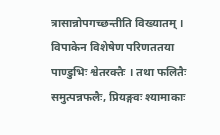त्रासान्नोपगच्छन्तीति विख्यातम् । विपाकेन विशेषेण परिणततया पाण्डुभिः श्वेतरक्तैः । तथा फलितैः समुत्पन्नफलैः, प्रियङ्गवः श्यामाकाः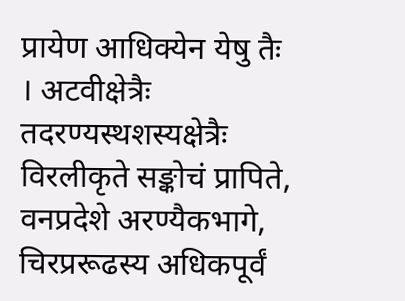प्रायेण आधिक्येन येषु तैः । अटवीक्षेत्रैः तदरण्यस्थशस्यक्षेत्रैः विरलीकृते सङ्कोचं प्रापिते, वनप्रदेशे अरण्यैकभागे, चिरप्ररूढस्य अधिकपूर्वं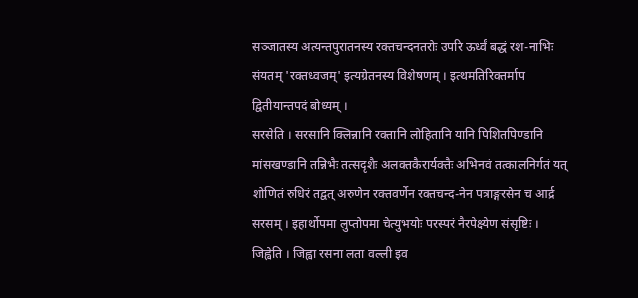सञ्जातस्य अत्यन्तपुरातनस्य रक्तचन्दनतरोः उपरि ऊर्ध्वं बद्धं रश-नाभिः संयतम् 'रक्तध्वजम्' इत्यग्रेतनस्य विशेषणम् । इत्थमतिरिक्तर्माप द्वितीयान्तपदं बोध्यम् ।
सरसेति । सरसानि क्लिन्नानि रक्तानि लोहितानि यानि पिशितपिण्डानि मांसखण्डानि तन्निभैः तत्सदृशैः अलक्तकैरार्यक्तैः अभिनवं तत्कालनिर्गतं यत् शोणितं रुधिरं तद्वत् अरुणेन रक्तवर्णेन रक्तचन्द-नेन पत्राङ्गरसेन च आर्द्र सरसम् । इहार्थोपमा लुप्तोपमा चेत्युभयोः परस्परं नैरपेक्ष्येण संसृष्टिः ।
जिह्वेति । जिह्वा रसना लता वल्ली इव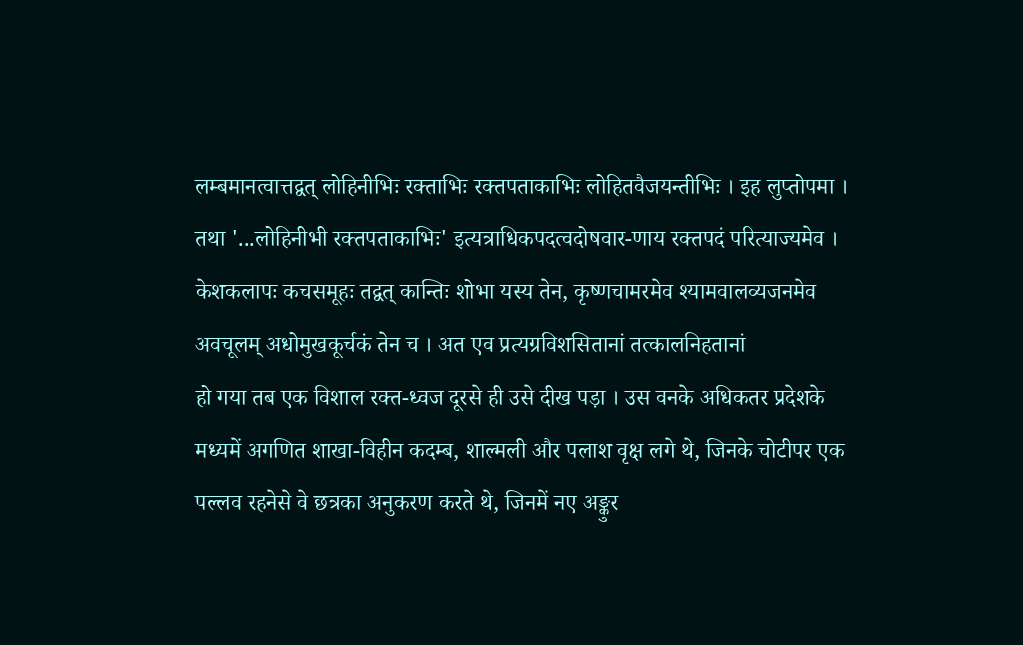लम्बमानत्वात्तद्वत् लोहिनीभिः रक्ताभिः रक्तपताकाभिः लोहितवैजयन्तीभिः । इह लुप्तोपमा । तथा '...लोहिनीभी रक्तपताकाभिः' इत्यत्राधिकपदत्वदोषवार-णाय रक्तपदं परित्याज्यमेव । केशकलापः कचसमूहः तद्वत् कान्तिः शोभा यस्य तेन, कृष्णचामरमेव श्यामवालव्यजनमेव अवचूलम् अधोमुखकूर्चकं तेन च । अत एव प्रत्यग्रविशसितानां तत्कालनिहतानां
हो गया तब एक विशाल रक्त-ध्वज दूरसे ही उसे दीख पड़ा । उस वनके अधिकतर प्रदेशके मध्यमें अगणित शाखा-विहीन कदम्ब, शाल्मली और पलाश वृक्ष लगे थे, जिनके चोटीपर एक पल्लव रहनेसे वे छत्रका अनुकरण करते थे, जिनमें नए अङ्कुर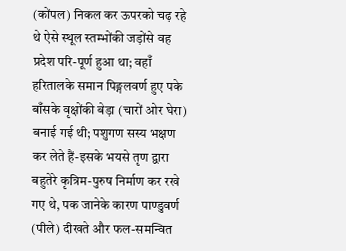(कोंपल) निकल कर ऊपरको चढ़ रहे थे ऐसे स्थूल स्तम्भोंकी जड़ोंसे वह प्रदेश परि-पूर्ण हुआ था; वहाँ हरितालके समान पिङ्गलवर्ण हुए पके बाँसके वृक्षोंकी बेड़ा (चारों ओर घेरा) बनाई गई थी; पशुगण सस्य भक्षण कर लेते हैं-इसके भयसे तृण द्वारा बहुतेरे कृत्रिम-पुरुष निर्माण कर रखे गए थे, पक जानेके कारण पाण्डुवर्ण (पीले) दीखते और फल-समन्वित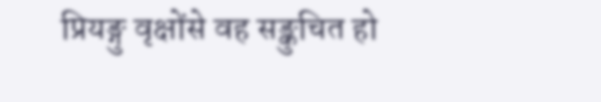प्रियङ्गु वृक्षोंसे वह सङ्कुचित हो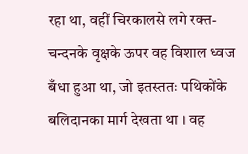रहा था, वहीं चिरकालसे लगे रक्त-चन्दनके वृक्षके ऊपर वह विशाल ध्वज बँधा हुआ था, जो इतस्ततः पथिकोंके बलिदानका मार्ग देखता था । वह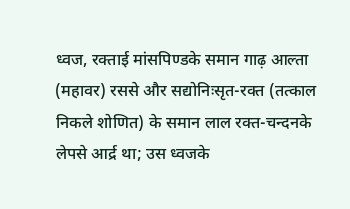ध्वज, रक्ताई मांसपिण्डके समान गाढ़ आल्ता (महावर) रससे और सद्योनिःसृत-रक्त (तत्काल निकले शोणित) के समान लाल रक्त-चन्दनके लेपसे आर्द्र था; उस ध्वजके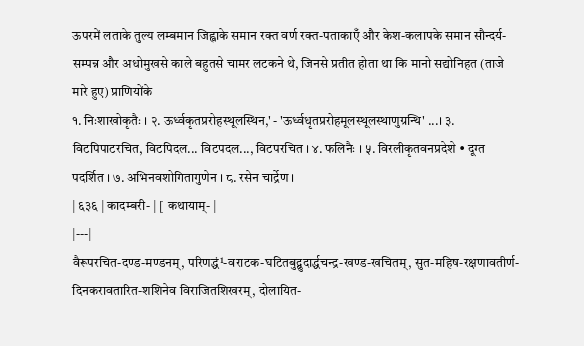ऊपरमें लताके तुल्य लम्बमान जिह्वाके समान रक्त वर्ण रक्त-पताकाएँ और केश-कलापके समान सौन्दर्य-सम्पन्न और अधोमुखसे काले बहुतसे चामर लटकने थे, जिनसे प्रतीत होता था कि मानो सद्योनिहत (ताजे मारे हुए) प्राणियोंके
१. निःशाखोकृतैः । २. ऊर्ध्वकृतप्ररोहस्थूलस्थिन,' - 'ऊर्ध्वधृतप्ररोहमूलस्थूलस्थाणुग्रन्थि' ...। ३. विटपिपाटरचित, विटपिदल... विटपदल..., विटपरचित । ४. फलिनैः । ५. विरलीकृतवनप्रदेशे • दूग्त पदर्शित । ७. अभिनवशोगितागुणेन । ८. रसेन चार्द्रेण ।
| ६३६ | कादम्बरी- | [ कथायाम्- |
|---|
वैरूपरचित-दण्ड-मण्डनम्, परिणद्धं¹-वराटक-घटितबुद्बुदार्द्धचन्द्र-खण्ड-खचितम्, सुत-महिष-रक्षणावतीर्ण-दिनकरावतारित-शशिनेव विराजितशिखरम्, दोलायित-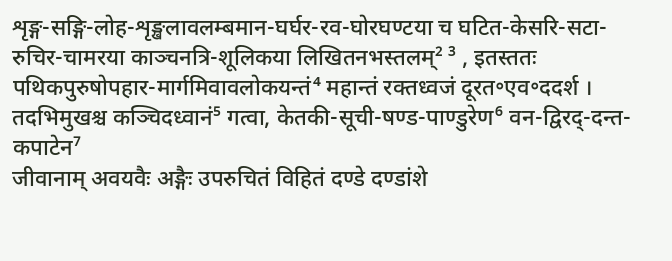शृङ्ग-सङ्गि-लोह-शृङ्खलावलम्बमान-घर्घर-रव-घोरघण्टया च घटित-केसरि-सटा-रुचिर-चामरया काञ्चनत्रि-शूलिकया लिखितनभस्तलम्² ³ , इतस्ततः पथिकपुरुषोपहार-मार्गमिवावलोकयन्तं⁴ महान्तं रक्तध्वजं दूरत॰एव॰ददर्श ।
तदभिमुखश्च कञ्चिदध्वानं⁵ गत्वा, केतकी-सूची-षण्ड-पाण्डुरेण⁶ वन-द्विरद्-दन्त-कपाटेन⁷
जीवानाम् अवयवैः अङ्गैः उपरुचितं विहितं दण्डे दण्डांशे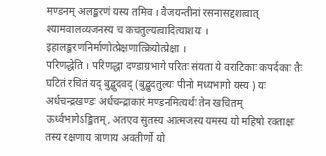मण्डनम् अलङ्करणं यस्य तमिव । वैजयन्तीनां रसनासद्दशत्वात् श्यामवालव्यजनस्य च कचतुल्यत्वादित्याशयः । इहालङ्करणनिर्माणोत्प्रेक्षणात्क्रियोत्प्रेक्षा ।
परिणद्धेति । परिणद्धा दण्डाग्रभागे परितः संयता ये वराटिकाः कपर्दकाः तैः घटितं रचितं यद् बुद्बुदवद् (बुद्बुदतुल्यः पीनो मध्यभागो यस्य ) यः अर्धचन्द्रखण्डः अर्धचन्द्राकारं मण्डनमित्यर्थः तेन खचितम् ऊर्ध्वभागेऽङ्कितम्, अतएव सुतस्य आत्मजस्य यमस्य यो महिषो रक्ताक्षः तस्य रक्षणाय त्राणाय अवतीर्णो यो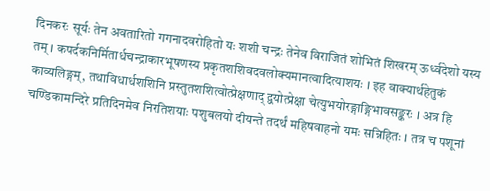दिनकरः सूर्यः तेन अवतारितो गगनादवरोहितो यः शशी चन्द्रः तेनेव विराजितं शोभितं शिखरम् ऊर्ध्वदेशो यस्य तम् । कपर्दकनिर्मितार्धचन्द्राकारभूषणस्य प्रकृतशशिवदवलोक्यमानत्वादित्याशयः । इह वाक्यार्थहेतुकं काव्यलिङ्गम्, तथाविधार्धशशिनि प्रस्तुतशशित्वोत्प्रेक्षणाद् द्वयोत्प्रेक्षा चेत्युभयोरङ्गाङ्गिभावसङ्करः । अत्र हि चण्डिकामन्दिरे प्रतिदिनमेव निरतिशयाः पशुबलयो दीयन्ते तदर्थं महिषवाहनो यमः सन्निहितः । तत्र च पशूनां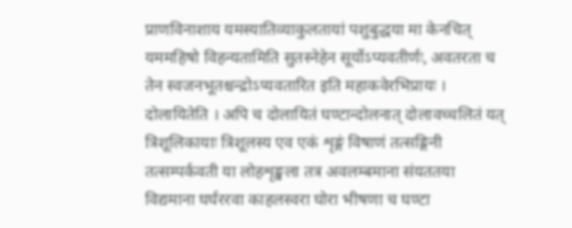प्राणविनाशाय यमस्यातिव्याकुलतायां पशुबुद्धया मा केनचित् यममहिषो विहन्यतामिति सुतस्नेहेन सूर्योऽप्यवतीर्णः, अवतरता च तेन स्वजनभूतश्चन्द्रोऽप्यवतारित इति महाकवेरभिप्रायः ।
दोलायितेति । अपि च दोलायितं घण्टान्दोलनात् दोलावच्चलितं यत् त्रिशूलिकायाः त्रिशूलस्य एव एकं शृङ्गं विषाणं तत्सङ्गिनी तत्सम्पर्कवती या लोहशृङ्खला तत्र अवलम्बमाना संयततया विद्यमाना घर्घररवा काहलस्वरा घोरा भीषणा च घण्टा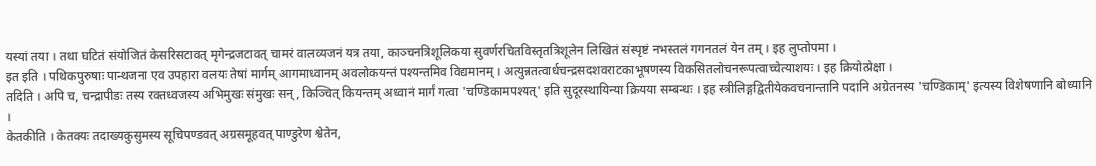यस्यां तया । तथा घटितं संयोजितं केसरिसटावत् मृगेन्द्रजटावत् चामरं वालव्यजनं यत्र तया, काञ्चनत्रिशूलिकया सुवर्णरचितविस्तृतत्रिशूलेन लिखितं संस्पृष्टं नभस्तलं गगनतलं येन तम् । इह लुप्तोपमा ।
इत इति । पथिकपुरुषाः पान्थजना एव उपहारा वलयः तेषां मार्गम् आगमाध्वानम् अवलोकयन्तं पश्यन्तमिव विद्यमानम् । अत्युन्नतत्वार्धचन्द्रसदशवराटकाभूषणस्य विकसितलोचनरूपत्वाच्चेत्याशयः । इह क्रियोत्प्रेक्षा ।
तदिति । अपि च, चन्द्रापीडः तस्य रक्तध्वजस्य अभिमुखः संमुखः सन्, किञ्चित् कियन्तम् अध्वानं मार्गं गत्वा 'चण्डिकामपश्यत्' इति सुदूरस्थायिन्या क्रियया सम्बन्धः । इह स्त्रीलिङ्गद्वितीयेकवचनान्तानि पदानि अग्रेतनस्य 'चण्डिकाम्' इत्यस्य विशेषणानि बोध्यानि ।
केतकीति । केतक्यः तदाख्यकुसुमस्य सूचिपण्डवत् अग्रसमूहवत् पाण्डुरेण श्वेतेन,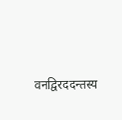वनद्विरददन्तस्य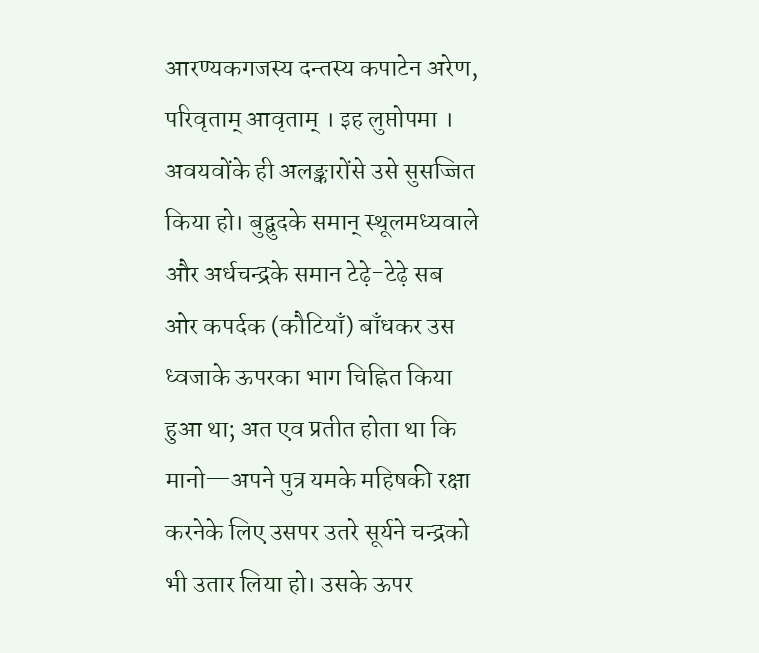आरण्यकगजस्य दन्तस्य कपाटेन अरेण, परिवृताम् आवृताम् । इह लुप्तोपमा ।
अवयवोंके ही अलङ्कारोंसे उसे सुसज्जित किया हो। बुद्बुदके समान् स्थूलमध्यवाले और अर्धचन्द्रके समान टेढ़े-टेढ़े सब ओर कपर्दक (कौटियाँ) बाँधकर उस ध्वजाके ऊपरका भाग चिह्नित किया हुआ था; अत एव प्रतीत होता था कि मानो—अपने पुत्र यमके महिषकी रक्षा करनेके लिए उसपर उतरे सूर्यने चन्द्रको भी उतार लिया हो। उसके ऊपर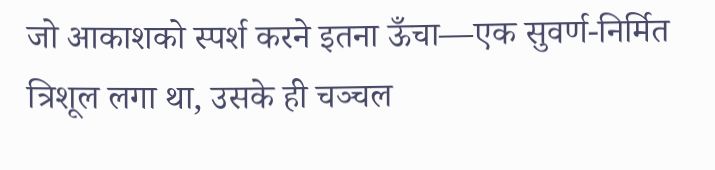जो आकाशको स्पर्श करने इतना ऊँचा—एक सुवर्ण-निर्मित त्रिशूल लगा था, उसके ही चञ्चल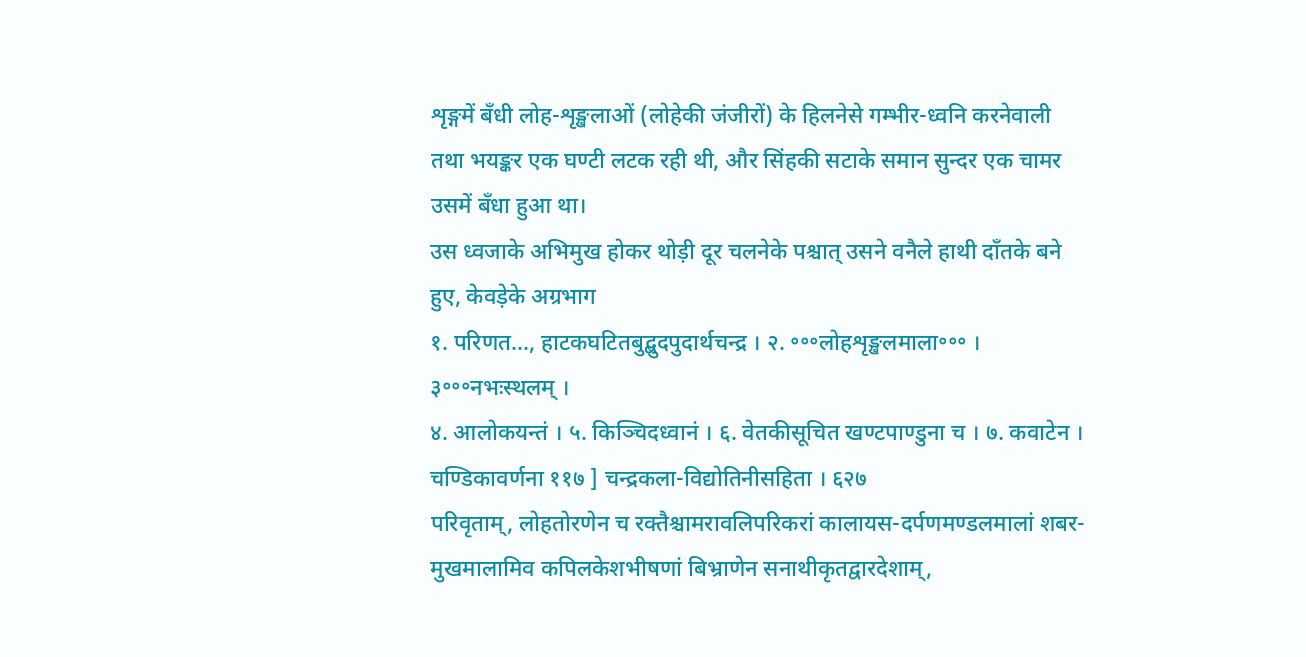शृङ्गमें बँधी लोह-शृङ्खलाओं (लोहेकी जंजीरों) के हिलनेसे गम्भीर-ध्वनि करनेवाली तथा भयङ्कर एक घण्टी लटक रही थी, और सिंहकी सटाके समान सुन्दर एक चामर उसमें बँधा हुआ था।
उस ध्वजाके अभिमुख होकर थोड़ी दूर चलनेके पश्चात् उसने वनैले हाथी दाँतके बने हुए, केवड़ेके अग्रभाग
१. परिणत..., हाटकघटितबुद्बुदपुदार्थचन्द्र । २. ॰॰॰लोहशृङ्खलमाला॰॰॰ । ३॰॰॰नभःस्थलम् ।
४. आलोकयन्तं । ५. किञ्चिदध्वानं । ६. वेतकीसूचित खण्टपाण्डुना च । ७. कवाटेन ।
चण्डिकावर्णना ११७ ] चन्द्रकला-विद्योतिनीसहिता । ६२७
परिवृताम्, लोहतोरणेन च रक्तैश्चामरावलिपरिकरां कालायस-दर्पणमण्डलमालां शबर-मुखमालामिव कपिलकेशभीषणां बिभ्राणेन सनाथीकृतद्वारदेशाम्,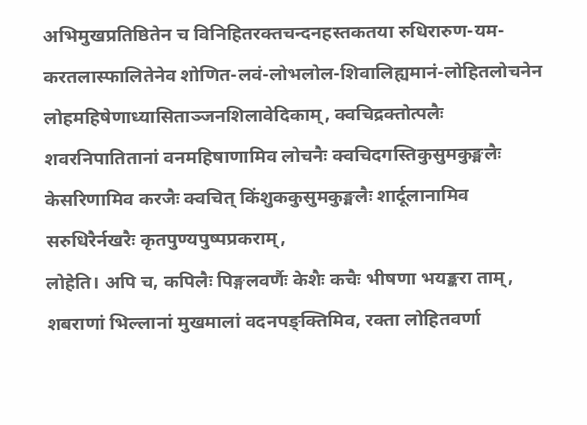अभिमुखप्रतिष्ठितेन च विनिहितरक्तचन्दनहस्तकतया रुधिरारुण-यम-करतलास्फालितेनेव शोणित-लवं-लोभलोल-शिवालिह्यमानं-लोहितलोचनेन लोहमहिषेणाध्यासिताञ्जनशिलावेदिकाम्, क्वचिद्रक्तोत्पलैः शवरनिपातितानां वनमहिषाणामिव लोचनैः क्वचिदगस्तिकुसुमकुङ्मलैः केसरिणामिव करजैः क्वचित् किंशुककुसुमकुङ्मलैः शार्दूलानामिव सरुधिरैर्नखरैः कृतपुण्यपुष्पप्रकराम्,
लोहेति। अपि च, कपिलैः पिङ्गलवर्णैः केशैः कचैः भीषणा भयङ्करा ताम्, शबराणां भिल्लानां मुखमालां वदनपङ्क्तिमिव, रक्ता लोहितवर्णा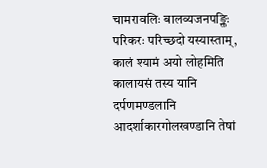चामरावलिः बालव्यजनपङ्क्तिः परिकरः परिच्छदो यस्यास्ताम्, कालं श्यामं अयो लोहमिति कालायसं तस्य यानि दर्पणमण्डलानि आदर्शाकारगोलखण्डानि तेषां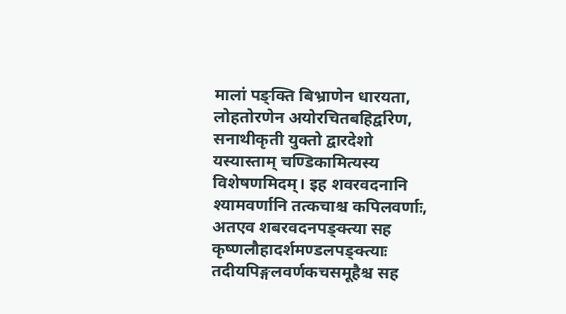मालां पङ्क्ति बिभ्राणेन धारयता, लोहतोरणेन अयोरचितबहिर्द्वारेण, सनाथीकृती युक्तो द्वारदेशो यस्यास्ताम् चण्डिकामित्यस्य विशेषणमिदम्। इह शवरवदनानि श्यामवर्णानि तत्कचाश्च कपिलवर्णाः, अतएव शबरवदनपङ्क्त्या सह कृष्णलौहादर्शमण्डलपङ्क्त्याः तदीयपिङ्गलवर्णकचसमूहैश्च सह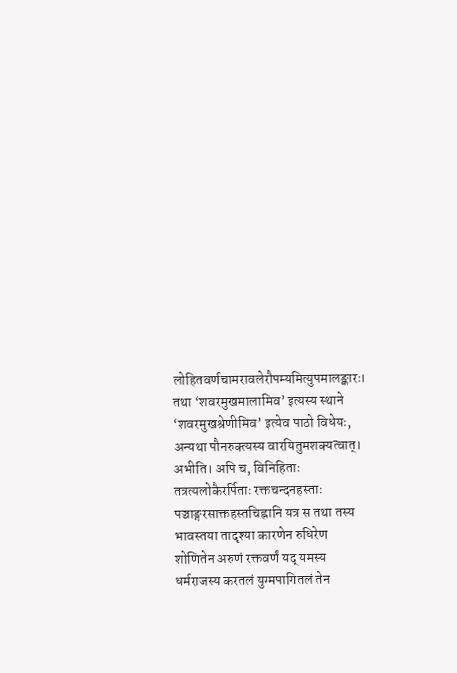लोहितवर्णचामरावलेरौपम्यमित्युपमालङ्कारः। तथा ‘शवरमुखमालामिव’ इत्यस्य स्थाने ‘शवरमुखश्रेणीमिव’ इत्येव पाठो विधेयः, अन्यथा पौनरुक्त्यस्य वारयितुमशक्यत्वात्।
अभीति। अपि च, विनिहिताः तत्रत्यलोकैरर्पिताः रक्तचन्दनहस्ताः पञ्चाङ्गरसाक्तहस्तचिह्नानि यत्र स तथा तस्य भावस्तया तादृश्या कारणेन रुधिरेण शोणितेन अरुणं रक्तवर्णं यद् यमस्य धर्मराजस्य करतलं युग्मपागितलं तेन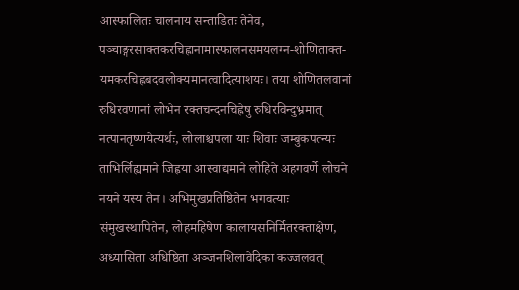आस्फालितः चालनाय सन्ताडितः तेनेव, पञ्चाङ्गरसाक्तकरचिह्नानामास्फालनसमयलग्न-शोणिताक्त-यमकरचिह्नबदवलोक्यमानत्वादित्याशयः। तया शोणितलवानां रुधिरवणानां लोभेन रक्तचन्दनचिह्नेषु रुधिरविन्दुभ्रमात् नत्पानतृष्णयेत्यर्थः, लोलाश्चपला याः शिवाः जम्बुकपत्न्यः ताभिर्लिह्यमाने जिह्वया आस्वाद्यमाने लोहिते अहगवर्णे लोचने नयने यस्य तेन। अभिमुखप्रतिष्ठितेन भगवत्याः संमुखस्थापितेन, लोहमहिषेण कालायसनिर्मितरक्ताक्षेण, अध्यासिता अधिष्ठिता अञ्जनशिलावेदिका कज्जलवत्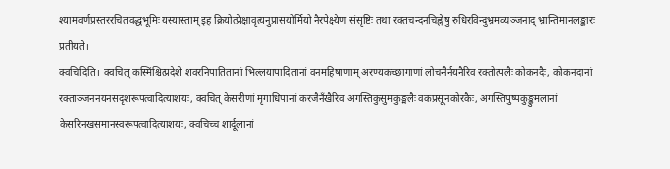श्यामवर्णप्रस्तररचितवद्धभूमिः यस्यास्ताम् इह क्रियोत्प्रेक्षावृत्यनुप्रासयोर्मियो नैरपेक्ष्येण संसृष्टिः तथा रक्तचन्दनचिह्नेषु रुधिरविन्दुभ्रमव्यञ्जनाद् भ्रान्तिमानलङ्कारः प्रतीयते।
क्वचिदिति। क्वचित् कस्मिंश्चित्प्रदेशे शवरनिपातितानां भिल्लयापादितानां वनमहिषाणाम् अरण्यकच्छागाणां लोचनैर्नयनैरिव रक्तोत्पलैः कोकनदैः, कोकनदानां रक्ताञ्जननयनसदृशरूपत्वादित्याशयः, क्वचित् केसरीणां मृगाधिपानां करजैनँखैरिव अगस्तिकुसुमकुङ्मलैः वकप्रसूनकोरकैः, अगस्तिपुष्पकुङ्कुमलानां केसरिनखसमानस्वरूपत्वादित्याशयः, क्वचिच्च शार्दूलानां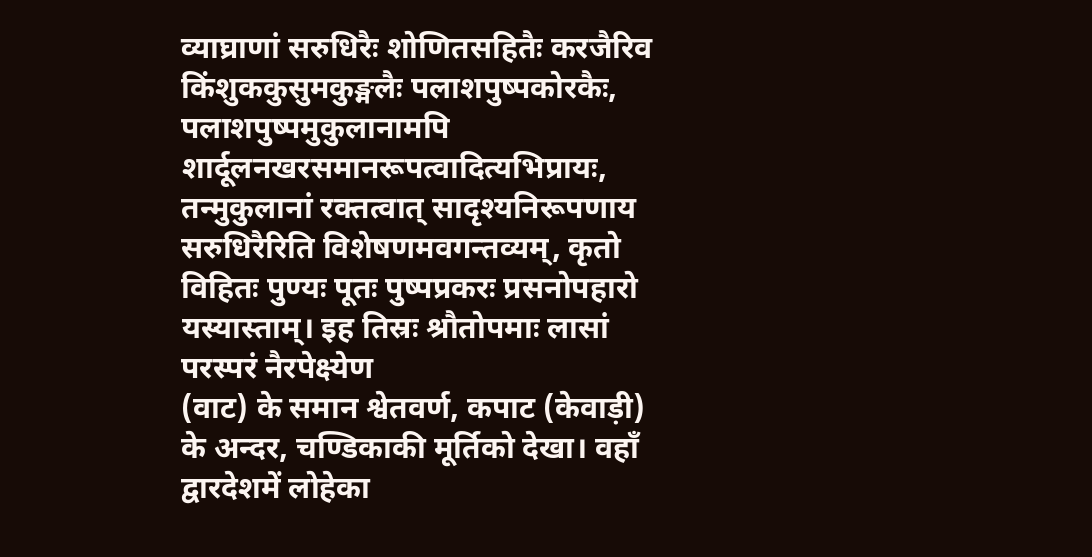व्याघ्राणां सरुधिरैः शोणितसहितैः करजैरिव किंशुककुसुमकुङ्मलैः पलाशपुष्पकोरकैः, पलाशपुष्पमुकुलानामपि शार्दूलनखरसमानरूपत्वादित्यभिप्रायः, तन्मुकुलानां रक्तत्वात् सादृश्यनिरूपणाय सरुधिरैरिति विशेषणमवगन्तव्यम्, कृतो विहितः पुण्यः पूतः पुष्पप्रकरः प्रसनोपहारो यस्यास्ताम्। इह तिस्रः श्रौतोपमाः लासां परस्परं नैरपेक्ष्येण
(वाट) के समान श्वेतवर्ण, कपाट (केवाड़ी) के अन्दर, चण्डिकाकी मूर्तिको देखा। वहाँ द्वारदेशमें लोहेका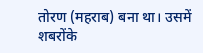तोरण (महराब) बना था। उसमें शबरोंके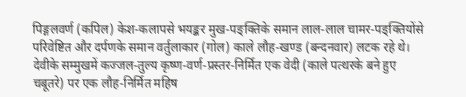पिङ्गलवर्ण (कपिल) केश-कलापसे भयङ्कर मुख-पङ्क्तिके समान लाल-लाल चामर-पङ्क्तियोंसे परिवेष्टित और दर्पणके समान वर्तुलाकार (गोल) काले लौह-खण्ड (बन्दनवार) लटक रहे थे। देवीके सम्मुखमें कज्जल-तुल्य कृष्ण-वर्ण-प्रस्तर-निर्मित एक वेदी (काले पत्थरके बने हुए चबूतरे) पर एक लौह-निर्मित महिष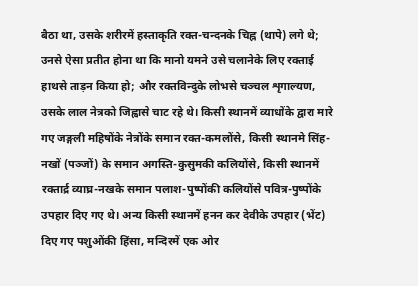बैठा था, उसके शरीरमें हस्ताकृति रक्त-चन्दनके चिह्न (थापे) लगे थे; उनसे ऐसा प्रतीत होना था कि मानो यमने उसे चलानेके लिए रक्ताई हाथसे ताड़न किया हो; और रक्तविन्दुके लोभसे चञ्चल शृगाल्यण, उसके लाल नेत्रको जिह्वासे चाट रहे थे। किसी स्थानमें व्याधोंके द्वारा मारे गए जङ्गली महिषोंके नेत्रोंके समान रक्त-कमलोंसे, किसी स्थानमे सिंह-नखों (पञ्जों) के समान अगस्ति-कुसुमकी कलियोंसे, किसी स्थानमें रक्तार्द्र व्याघ्र-नखके समान पलाश-पुष्पोंकी कलियोंसे पवित्र-पुष्पोंके उपहार दिए गए थे। अन्य किसी स्थानमें हनन कर देवीके उपहार (भेंट) दिए गए पशुओंकी हिंसा, मन्दिरमें एक ओर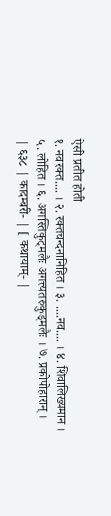ऐसी प्रतीत होती
१. नवरक्त.... । २. रक्तचन्दनानिहित । ३. ....नव.... । ४. शिवालिख्यमान । ५. लोहित । ६. अगस्तिकुट्मलैः अगत्त्यतरुकुड्मलैः । ७. प्रकोपोहारान् ।
| ६३८ | कादम्बरी- | [ कथायाम्- |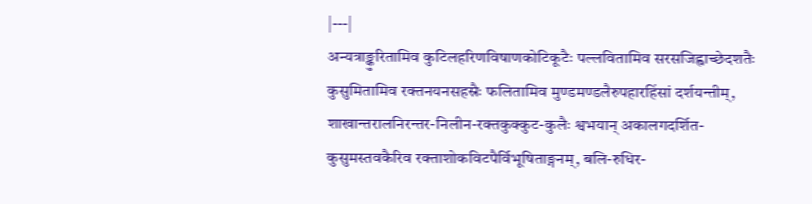|---|
अन्यत्राङ्कुरितामिव कुटिलहरिणविषाणकोटिकूटैः पल्लवितामिव सरसजिह्वाच्छेदशतैः कुसुमितामिव रक्तनयनसहस्रैः फलितामिव मुण्डमण्डलैरुपहारहिंसां दर्शयन्तीम्, शाखान्तरालनिरन्तर-निलीन-रक्तकुक्कुट-कुलैः श्वभयान् अकालगदर्शित-कुसुमस्तवकैरिव रक्ताशोकविटपैर्विभूषिताङ्गनम्, बलि-रुधिर-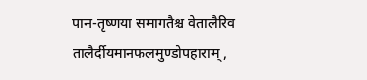पान-तृष्णया समागतैश्च वेतालैरिव तालैर्दीयमानफलमुण्डोपहाराम्,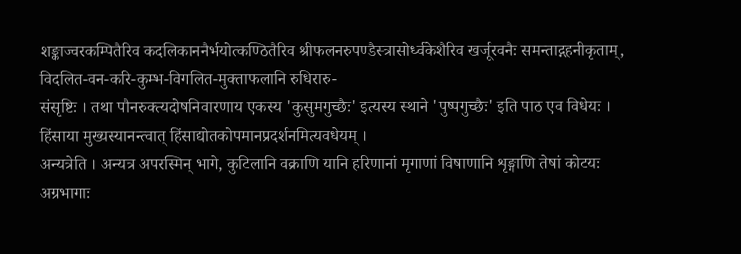शङ्काज्वरकम्पितैरिव कदलिकाननैर्भयोत्कण्ठितैरिव श्रीफलनरुपण्डैस्त्रासोर्ध्वकेशैरिव खर्जूरवनैः समन्ताद्गहनीकृताम्, विदलित-वन-करि-कुम्भ-विगलित-मुक्ताफलानि रुधिरारु-
संसृष्टिः । तथा पौनरुक्त्यदोषनिवारणाय एकस्य 'कुसुमगुच्छैः' इत्यस्य स्थाने 'पुष्पगुच्छैः' इति पाठ एव विधेयः । हिंसाया मुख्यस्यानन्त्वात् हिंसाद्योतकोपमानप्रदर्शनमित्यवधेयम् ।
अन्यत्रेति । अन्यत्र अपरस्मिन् भागे, कुटिलानि वक्राणि यानि हरिणानां मृगाणां विषाणानि शृङ्गाणि तेषां कोटयः अग्रभागाः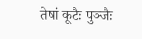तेषां कूटैः पुञ्जैः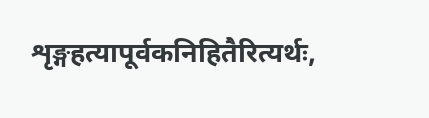शृङ्गहत्यापूर्वकनिहितैरित्यर्थः,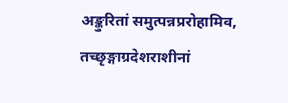अङ्कुरितां समुत्पन्नप्ररोहामिव, तच्छृङ्गाग्रदेशराशीनां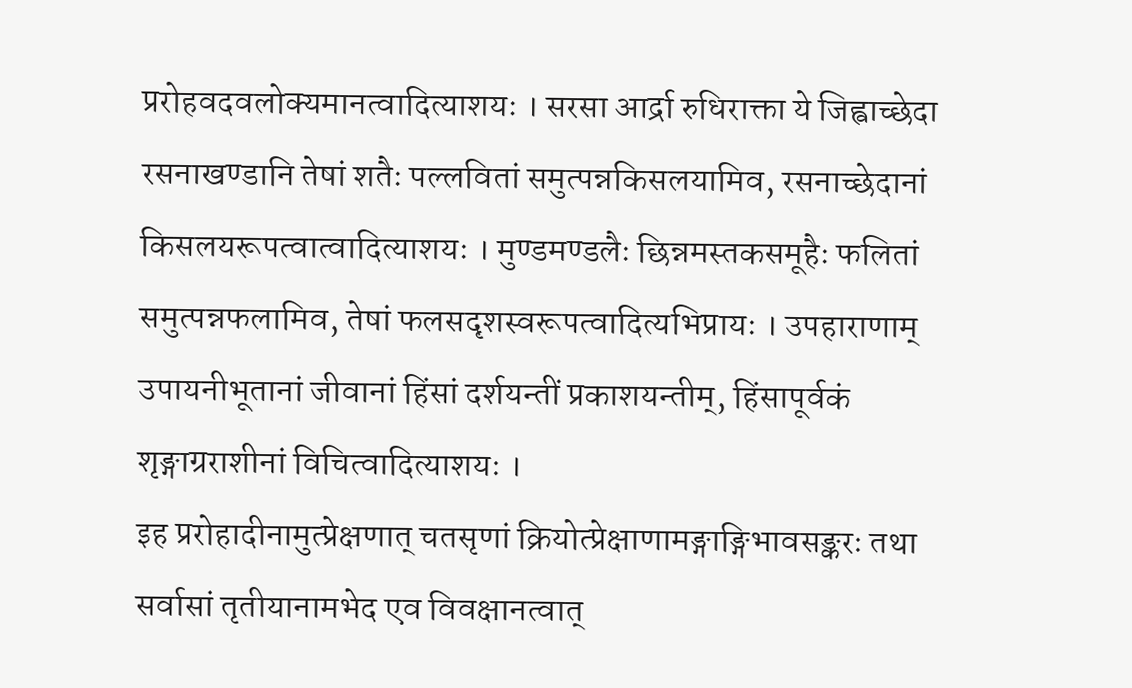प्ररोहवदवलोक्यमानत्वादित्याशयः । सरसा आर्द्रा रुधिराक्ता ये जिह्वाच्छेदा रसनाखण्डानि तेषां शतैः पल्लवितां समुत्पन्नकिसलयामिव, रसनाच्छेदानां किसलयरूपत्वात्वादित्याशयः । मुण्डमण्डलैः छिन्नमस्तकसमूहैः फलितां समुत्पन्नफलामिव, तेषां फलसदृशस्वरूपत्वादित्यभिप्रायः । उपहाराणाम् उपायनीभूतानां जीवानां हिंसां दर्शयन्तीं प्रकाशयन्तीम्, हिंसापूर्वकं शृङ्गाग्रराशीनां विचित्वादित्याशयः ।
इह प्ररोहादीनामुत्प्रेक्षणात् चतसृणां क्रियोत्प्रेक्षाणामङ्गाङ्गिभावसङ्करः तथा सर्वासां तृतीयानामभेद एव विवक्षानत्वात्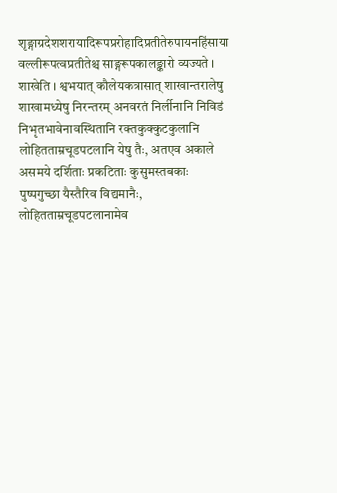शृङ्गाग्रदेशशरायादिरूपप्ररोहादिप्रतीतेरुपायनहिंसाया वल्लीरूपत्वप्रतीतेश्च साङ्गरूपकालङ्कारो व्यज्यते ।
शाखेति । श्वभयात् कौलेयकत्रासात् शाखान्तरालेषु शाखामध्येषु निरन्तरम् अनवरतं निर्लीनानि निविडं निभृतभावेनावस्थितानि रक्तकुक्कुटकुलानि लोहितताम्रचूडपटलानि येषु तैः, अतएव अकाले असमये दर्शिताः प्रकटिताः कुसुमस्तबकाः पुष्पगुच्छा यैस्तैरिव विद्यमानैः, लोहितताम्रचूडपटलानामेव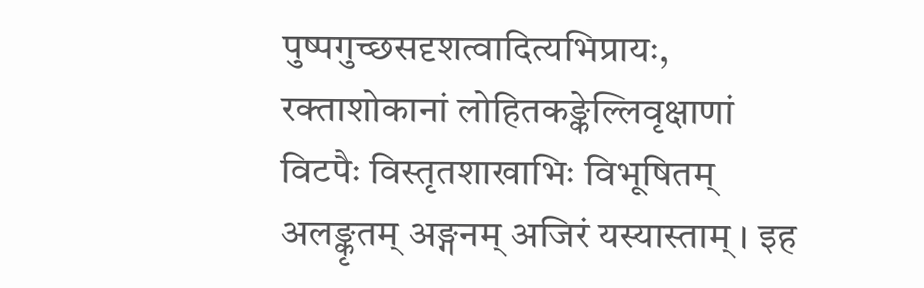पुष्पगुच्छसदृशत्वादित्यभिप्रायः, रक्ताशोकानां लोहितकङ्केल्लिवृक्षाणां विटपैः विस्तृतशाखाभिः विभूषितम् अलङ्कृतम् अङ्गनम् अजिरं यस्यास्ताम् । इह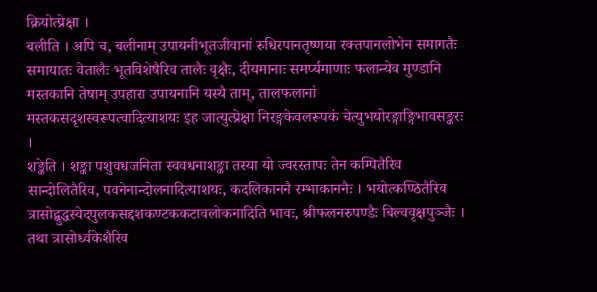क्रियोत्प्रेक्षा ।
बलीति । अपि च, बलीनाम् उपायनीभूतजीवानां रुधिरपानतृष्णया रक्तपानलोभेन समागतैः समायातः वेतालैः भूतविशेषैरिव तालैः वृक्षैः, दीयमानाः समर्प्यमाणाः फलान्येव मुण्डानि मस्तकानि तेषाम् उपहारा उपायनानि यस्यै ताम्, तालफलानां मस्तकसदृशस्वरूपत्वादित्याशयः इह जात्युत्प्रेक्षा निरङ्गकेवलरूपकं चेत्युभयोरङ्गाङ्गिभावसङ्करः ।
शङ्केति । शङ्का पशुवधजनिता स्ववधनाशङ्का तस्या यो ज्वरस्तापः तेन कम्पितैरिव सान्दोलितैरिव, पवनेनान्दोलनादित्याशयः, कदलिकाननै रम्भाकाननैः । भयोत्कण्ठितैरिव त्रासोद्बुद्धस्वेदपुलकसद्दशकण्टककटावलोकनादिति भावः, श्रीफलनरुपण्डैः बिल्ववृक्षपुञ्जैः । तथा त्रासोर्ध्वकेशैरिव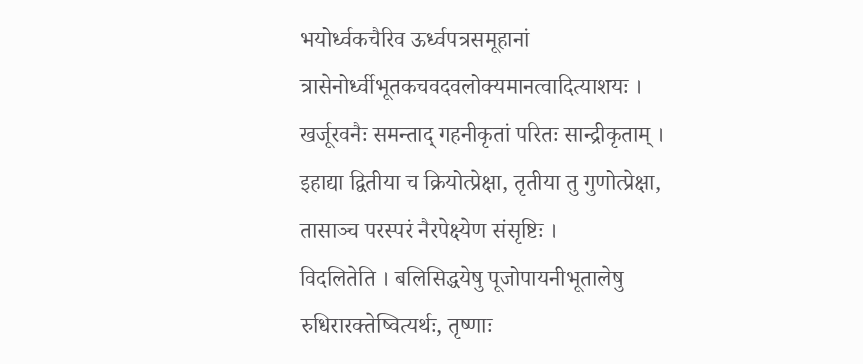भयोर्ध्वकचैरिव ऊर्ध्वपत्रसमूहानां त्रासेनोर्ध्वीभूतकचवदवलोक्यमानत्वादित्याशयः । खर्जूरवनैः समन्ताद् गहनीकृतां परितः सान्द्रीकृताम् । इहाद्या द्वितीया च क्रियोत्प्रेक्षा, तृतीया तु गुणोत्प्रेक्षा, तासाञ्च परस्परं नैरपेक्ष्येण संसृष्टिः ।
विदलितेति । बलिसिद्धयेषु पूजोपायनीभूतालेषु रुधिरारक्तेष्वित्यर्थः, तृष्णाः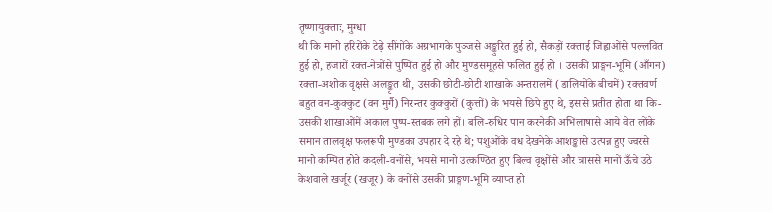तृष्णायुक्ताः, मुग्धा
थी कि मानो हरिरोंके टेढ़े सींगोंके अग्रभागके पुञ्जसे अङ्कुरित हुई हो, सैकड़ों रक्ताई जिह्वाओंसे पल्लवित हुई हो, हजारों रक्त-नेत्रोंसे पुष्पित हुई हो और मुण्डसमूहसे फलित हुई हो । उसकी प्राङ्गन-भूमि (आँगन) रक्ता-अशोक वृक्षसे अलङ्कृत थी, उसकी छोटी-छोटी शाखाके अन्तरालमें (डालियोंके बीचमें) रक्तवर्ण बहुत वन-कुक्कुट (वन मुर्गै) निरन्तर कुक्कुरों (कुत्तों) के भयसे छिपे हुए थे, इससे प्रतीत होता था कि-उसकी शाखाओंमें अकाल पुष्प-स्तबक लगे हों। बलि-रुधिर पान करनेकी अभिलाषासे आये वेत लोंके समान तालवृक्ष फलरूपी मुण्डका उपहार दे रहे थे; पशुओंके वध देखनेके आशङ्कासे उत्पन्न हुए ज्वरसे मानो कम्पित होते कदली-वनोंसे, भयसे मानो उत्कण्ठित हुए बिल्व वृक्षोंसे और त्राससे मानों ऊँचे उठे केशवाले खर्जूर (खजूर) के वनोंसे उसकी प्राङ्गण-भूमि व्याप्त हो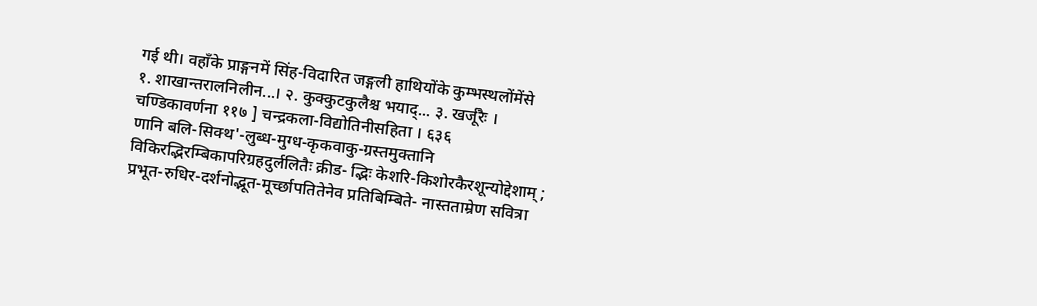गई थी। वहाँके प्राङ्गनमें सिंह-विदारित जङ्गली हाथियोंके कुम्भस्थलोंमेंसे
१. शाखान्तरालनिलीन...। २. कुक्कुटकुलैश्च भयाद्... ३. खर्जूरैः ।
चण्डिकावर्णना ११७ ] चन्द्रकला-विद्योतिनीसहिता । ६३६
णानि बलि-सिक्थ'-लुब्ध-मुग्ध-कृकवाकु-ग्रस्तमुक्तानि विकिरद्भिरम्बिकापरिग्रहदुर्ललितैः क्रीड- द्भिः केशरि-किशोरकैरशून्योद्देशाम् ; प्रभूत-रुधिर-दर्शनोद्भूत-मूर्च्छापतितेनेव प्रतिबिम्बिते- नास्तताम्रेण सवित्रा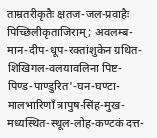ताम्रतरीकृतैः क्षतज-जल-प्रवाहैः पिच्छिलीकृताजिराम् ; अवलम्ब- मान-दीप-धूप-रक्तांशुकेन ग्रथित-शिखिगल-वलयावलिना पिष्ट-पिण्ड-पाण्डुरित'-घन-घण्टा- मालभारिणाँ त्रापुष-सिंह-मुख-मध्यस्थित-स्थूल-लोह-कण्टकं दत्त-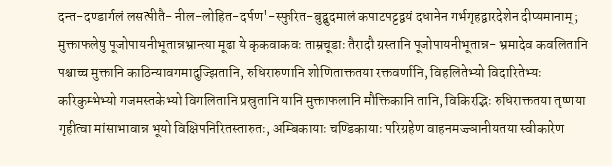दन्त-दण्डार्गलं लसत्पीतै- नील-लोहित-दर्पण'-स्फुरित-बुद्बुदमालं कपाटपट्टद्वयं दधानेन गर्भगृहद्वारदेशेन दीप्यमानाम्;
मुक्ताफलेषु पूजोपायनीभूतान्नभ्रान्त्या मूढा ये कृकवाकवः ताम्रचूडाः तैरादौ ग्रस्तानि पूजोपायनीभूतान्न- भ्रमादेव कवलितानि पश्चाच्च मुक्तानि काठिन्यावगमादुज्झितानि, रुधिरारुणानि शोणिताक्ततया रक्तवर्णानि, विहलितेभ्यो विदारितेभ्यः करिकुम्भेभ्यो गजमस्तकेभ्यो विगलितानि प्रस्रुतानि यानि मुक्ताफलानि मौक्तिकानि तानि, विकिरद्भिः रुधिराक्ततया तृष्णया गृहीत्वा मांसाभावान्न भूयो विक्षिपनिरितस्तारुतः, अम्बिकायाः चण्डिकायाः परिग्रहेण वाहनमज्ज्ञानीयतया स्वीकारेण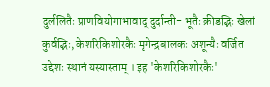दुर्ललितैः प्राणवियोगाभावाद् दुर्दान्ती- भूतैः क्रीडद्भिः खेलां कुर्वद्भिः, केशरिकिशोरकैः मृगेन्द्रबालकः अशून्यैः वर्जित उद्देशः स्थानं यस्यास्ताम् । इह 'केशरिकिशोरकैः'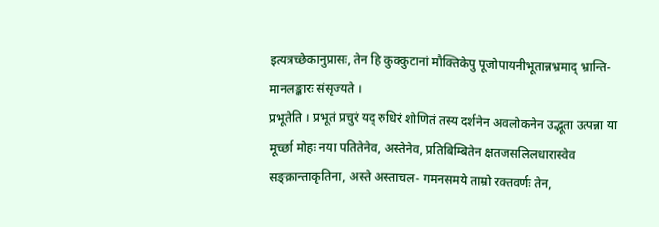इत्यत्रच्छेकानुप्रासः, तेन हि कुक्कुटानां मौक्तिकेपु पूजोपायनीभूतान्नभ्रमाद् भ्रान्ति- मानलङ्कारः संसृज्यते ।
प्रभूतेति । प्रभूतं प्रचुरं यद् रुधिरं शोणितं तस्य दर्शनेन अवलोकनेन उद्भूता उत्पन्ना या मूर्च्छा मोहः नया पतितेनेव, अस्तेनेव, प्रतिबिम्बितेन क्षतजसलिलधारास्वेव सङ्क्रान्ताकृतिना, अस्ते अस्ताचल- गमनसमये ताम्रो रक्तवर्णः तेन,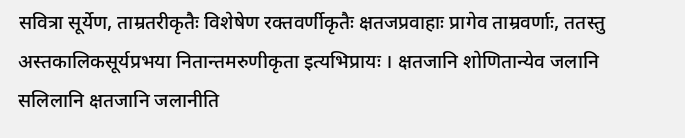सवित्रा सूर्येण, ताम्रतरीकृतैः विशेषेण रक्तवर्णीकृतैः क्षतजप्रवाहाः प्रागेव ताम्रवर्णाः, ततस्तु अस्तकालिकसूर्यप्रभया नितान्तमरुणीकृता इत्यभिप्रायः । क्षतजानि शोणितान्येव जलानि सलिलानि क्षतजानि जलानीति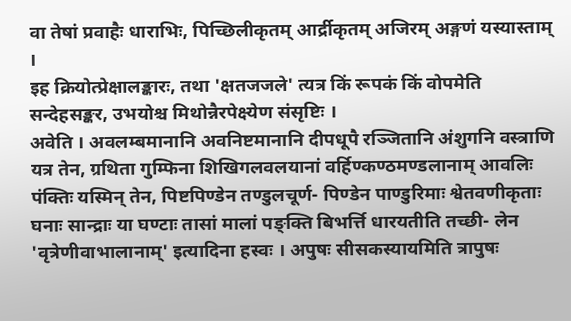वा तेषां प्रवाहैः धाराभिः, पिच्छिलीकृतम् आर्द्रीकृतम् अजिरम् अङ्गणं यस्यास्ताम् ।
इह क्रियोत्प्रेक्षालङ्कारः, तथा 'क्षतजजले' त्यत्र किं रूपकं किं वोपमेति सन्देहसङ्कर, उभयोश्च मिथोन्नैरपेक्ष्येण संसृष्टिः ।
अवेति । अवलम्बमानानि अवनिष्टमानानि दीपधूपै रञ्जितानि अंशुगनि वस्त्राणि यत्र तेन, ग्रथिता गुम्फिना शिखिगलवलयानां वर्हिण्कण्ठमण्डलानाम् आवलिः पंक्तिः यस्मिन् तेन, पिष्टपिण्डेन तण्डुलचूर्ण- पिण्डेन पाण्डुरिमाः श्वेतवणीकृताः घनाः सान्द्राः या घण्टाः तासां मालां पङ्क्ति बिभर्त्ति धारयतीति तच्छी- लेन 'वृत्रेणीवाभालानाम्' इत्यादिना हस्वः । अपुषः सीसकस्यायमिति त्रापुषः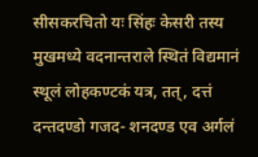सीसकरचितो यः सिंहः केसरी तस्य मुखमध्ये वदनान्तराले स्थितं विद्यमानं स्थूलं लोहकण्टकं यत्र, तत्, दत्तं दन्तदण्डो गजद- शनदण्ड एव अर्गलं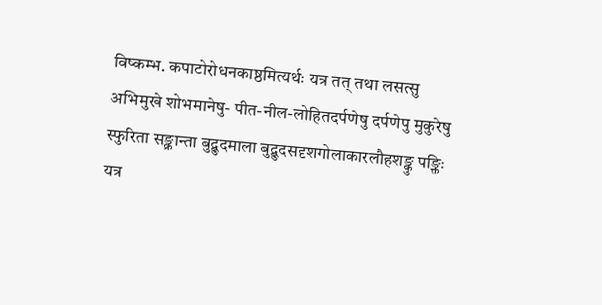विष्कम्भ. कपाटोरोधनकाष्ठमित्यर्थः यत्र तत् तथा लसत्सु अभिमुखे शोभमानेषु- पीत-नील-लोहितदर्पणेषु दर्पणेपु मुकुरेषु स्फुरिता सङ्क्रान्ता बुद्बुदमाला बुद्बुदसदृशगोलाकारलौहशङ्कु पङ्क्तिः यत्र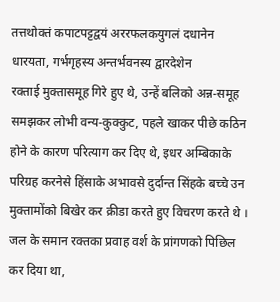तत्तथोक्तं कपाटपट्टद्वयं अररफलकयुगलं दधानेन धारयता, गर्भगृहस्य अन्तर्भवनस्य द्वारदेशेन
रक्ताई मुक्तासमूह गिरे हुए थे, उन्हें बलिको अन्न-समूह समझकर लोभी वन्य-कुक्कुट, पहले खाकर पीछे कठिन होने के कारण परित्याग कर दिए थे, इधर अम्बिकाके परिग्रह करनेसे हिंसाके अभावसे दुर्दान्त सिंहके बच्चे उन मुक्तामोंको बिखेर कर क्रीडा करते हुए विचरण करते थे । जल के समान रक्तका प्रवाह वर्श के प्रांगणको पिछिल कर दिया था,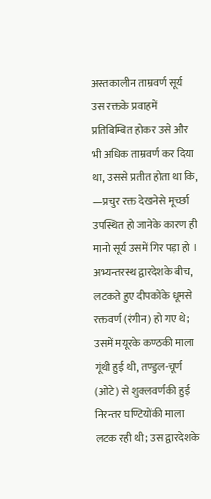अस्तकालीन ताम्रवर्ण सूर्य उस रक्तके प्रवाहमें प्रतिबिम्बित होकर उसे और भी अधिक ताम्रवर्ण कर दिया था, उससे प्रतीत होता था कि, —प्रचुर रक्त देखनेसे मूर्च्छा उपस्थित हो जानेके कारण ही मानो सूर्य उसमें गिर पड़ा हो । अभ्यन्तरस्थ द्वारदेशके बीच, लटकते हुए दीपकोंके धूमसे रक्तवर्ण (रंगीन) हो गए थे; उसमें मयूरके कण्ठकी माला गूंथी हुई थी, तण्डुल-चूर्ण (ओटे) से शुक्लवर्णकी हुई निरन्तर घण्टियोंकी माला लटक रही थी; उस द्वारदेशके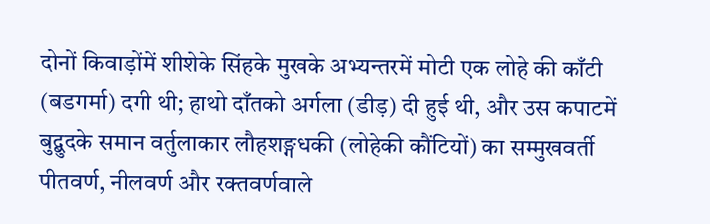दोनों किवाड़ोंमें शीशेके सिंहके मुखके अभ्यन्तरमें मोटी एक लोहे की काँटी (बडगर्मा) दगी थी; हाथो दाँतको अर्गला (डीड़) दी हुई थी, और उस कपाटमें बुद्बुदके समान वर्तुलाकार लौहशङ्गधकी (लोहेकी कौंटियों) का सम्मुखवर्ती पीतवर्ण, नीलवर्ण और रक्तवर्णवाले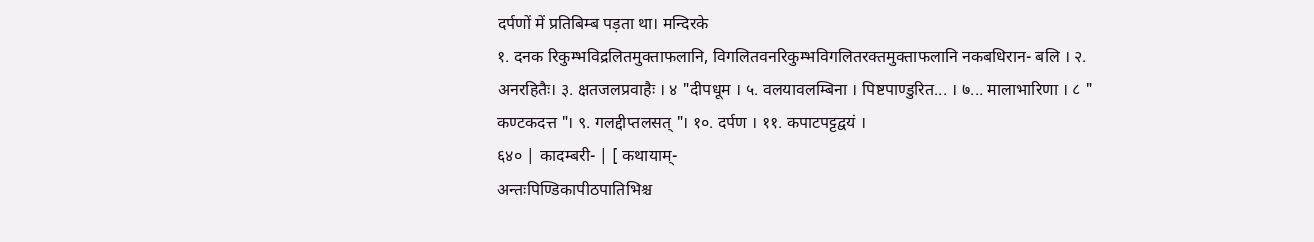दर्पणों में प्रतिबिम्ब पड़ता था। मन्दिरके
१. दनक रिकुम्भविद्रलितमुक्ताफलानि, विगलितवनरिकुम्भविगलितरक्तमुक्ताफलानि नकबधिरान- बलि । २. अनरहितैः। ३. क्षतजलप्रवाहैः । ४ "दीपधूम । ५. वलयावलम्बिना । पिष्टपाण्डुरित... । ७... मालाभारिणा । ८ " कण्टकदत्त "। ९. गलद्दीप्तलसत् "। १०. दर्पण । ११. कपाटपट्टद्वयं ।
६४० | कादम्बरी- | [ कथायाम्-
अन्तःपिण्डिकापीठपातिभिश्च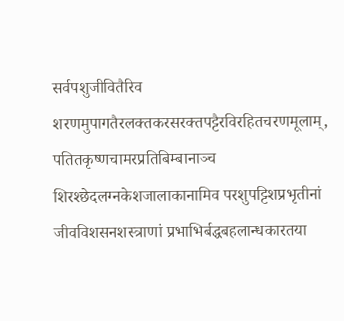सर्वपशुजीवितैरिव शरणमुपागतैरलक्तकरसरक्तपट्टैरविरहितचरणमूलाम्, पतितकृष्णचामरप्रतिबिम्बानाञ्च शिरश्छेदलग्नकेशजालाकानामिव परशुपट्टिशप्रभृतीनां जीवविशसनशस्त्राणां प्रभाभिर्बद्धबहलान्धकारतया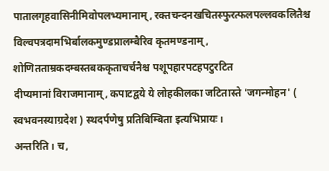पातालगृहवासिनीमिवोपलभ्यमानाम्, रक्तचन्दनखचितस्फुरत्फलपल्लवकलितैश्च विल्वपत्रदामभिर्बालकमुण्डप्रालम्बैरिव कृतमण्डनाम्, शोणितताम्रकदम्बस्तबककृताचर्चनैश्च पशूपहारपटहपटुरटित
दीप्यमानां विराजमानाम्, कपाटद्वये ये लोहकीलका जटितास्ते 'जगन्मोहन' ( स्वभवनस्याग्रदेश ) स्थदर्पणेषु प्रतिबिम्बिता इत्यभिप्रायः।
अन्तरिति। च,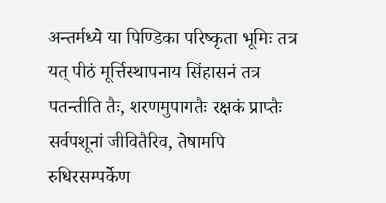अन्तर्मध्ये या पिण्डिका परिष्कृता भूमिः तत्र यत् पीठं मूर्त्तिस्थापनाय सिंहासनं तत्र पतन्तीति तैः, शरणमुपागतैः रक्षकं प्राप्तैः सर्वपशूनां जीवितैरिव, तेषामपि रुधिरसम्पर्केण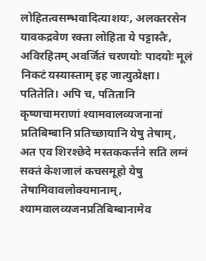लोहितत्वसम्भवादित्याशयः, अलक्तरसेन यावकद्रवेण रक्ता लोहिता ये पट्टास्तैः, अविरहितम् अवर्जितं चरणयोः पादयोः मूलं निकटं यस्यास्ताम् इह जात्युत्प्रेक्षा।
पतितेति। अपि च, पतितानि कृष्णचामराणां श्यामवालव्यजनानां प्रतिबिम्बानि प्रतिच्छायानि येषु तेषाम्, अत एव शिरश्छेदे मस्तककर्त्तने सति लग्नं सक्तं केशजालं कचसमूहो येषु तेषामिवावलोक्यमानाम्, श्यामवालव्यजनप्रतिबिम्बानामेव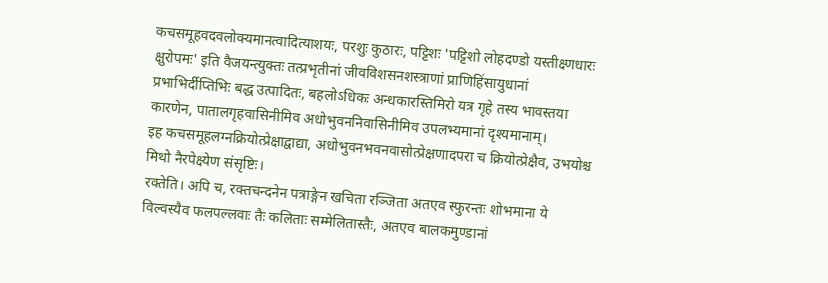कचसमूहवदवलोक्यमानत्वादित्याशयः, परशुः कुठारः, पट्टिशः 'पट्टिशो लोहदण्डो यस्तीक्ष्णधारः क्षुरोपमः' इति वैजयन्त्युक्तः तत्प्रभृतीनां जीवविशसनशस्त्राणां प्राणिहिंसायुधानां प्रभाभिर्दीप्तिभिः बद्ध उत्पादितः, बहलोऽधिकः अन्धकारस्तिमिरो यत्र गृहे तस्य भावस्तया कारणेन, पातालगृहवासिनीमिव अधोभुवननिवासिनीमिव उपलभ्यमानां दृश्यमानाम्।
इह कचसमूहलग्नक्रियोत्प्रेक्षाद्वाद्या, अधोभुवनभवनवासोत्प्रेक्षणादपरा च क्रियोत्प्रेक्षैव, उभयोश्च मिथो नैरपेक्ष्येण संसृष्टिः।
रक्तेति। अपि च, रक्तचन्दनेन पत्राङ्गेन खचिता रञ्जिता अतएव स्फुरन्तः शोभमाना ये विल्वस्यैव फलपल्लवाः तैः कलिताः सम्मेलितास्तैः, अतएव बालकमुण्डानां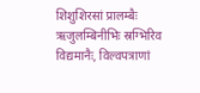शिशुशिरसां प्रालम्बैः ऋजुलम्बिनीभिः स्रग्भिरिव विद्यमानैः, विल्वपत्राणां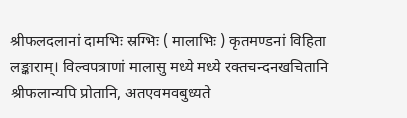श्रीफलदलानां दामभिः स्रग्भिः ( मालाभिः ) कृतमण्डनां विहिता लङ्काराम्। विल्वपत्राणां मालासु मध्ये मध्ये रक्तचन्दनखचितानि श्रीफलान्यपि प्रोतानि, अतएवमवबुध्यते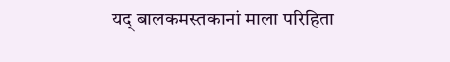यद् बालकमस्तकानां माला परिहिता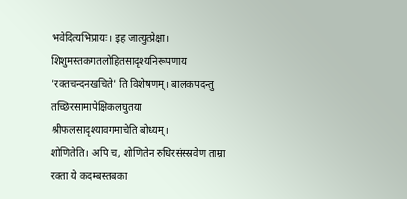भवेदित्यभिप्रायः। इह जात्युत्प्रेक्षा। शिशुमस्तकगतलोहितसादृश्यनिरूपणाय 'रक्तचन्दनखचिते' ति विशेषणम्। बालकपदन्तु तच्छिरसामापेक्षिकलघुतया श्रीफलसादृश्यावगमाचेति बोध्यम्।
शोणितेति। अपि च, शोणितेन रुधिरसंस्स्रवेण ताम्रा रक्ता ये कदम्बस्तबका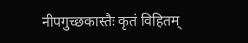नीपगुच्छकास्तैः कृतं विहितम्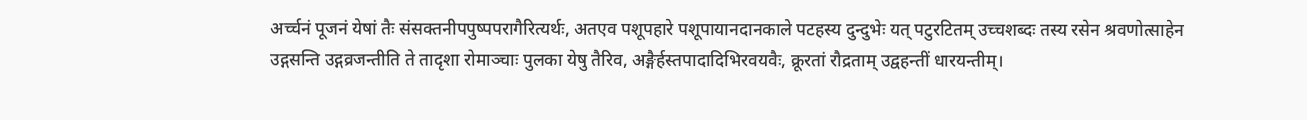अर्च्चनं पूजनं येषां तैः संसक्तनीपपुष्पपरागैरित्यर्थः, अतएव पशूपहारे पशूपायानदानकाले पटहस्य दुन्दुभेः यत् पटुरटितम् उच्चशब्दः तस्य रसेन श्रवणोत्साहेन उद्गसन्ति उद्गव्रजन्तीति ते तादृशा रोमाञ्चाः पुलका येषु तैरिव, अङ्गैर्हस्तपादादिभिरवयवैः, क्रूरतां रौद्रताम् उद्वहन्तीं धारयन्तीम्।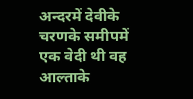अन्दरमें देवीके चरणके समीपमें एक वेदी थी वह आल्ताके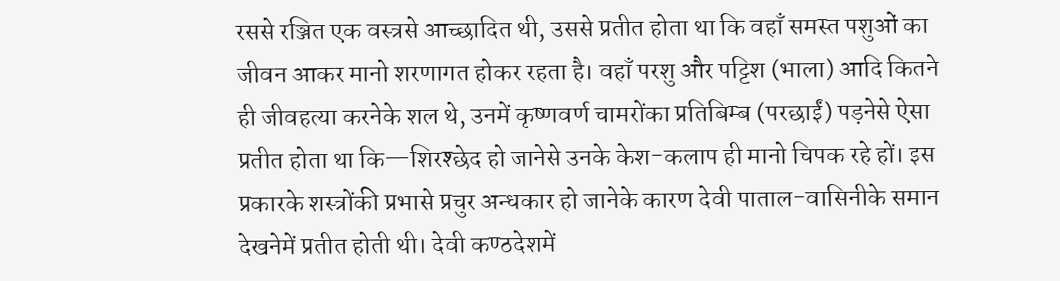रससे रञ्जित एक वस्त्रसे आच्छादित थी, उससे प्रतीत होता था कि वहाँ समस्त पशुओं का जीवन आकर मानो शरणागत होकर रहता है। वहाँ परशु और पट्टिश (भाला) आदि कितने ही जीवहत्या करनेके शल थे, उनमें कृष्णवर्ण चामरोंका प्रतिबिम्ब (परछाईं) पड़नेसे ऐसा प्रतीत होता था कि—शिरश्छेद हो जानेसे उनके केश-कलाप ही मानो चिपक रहे हों। इस प्रकारके शस्त्रोंकी प्रभासे प्रचुर अन्धकार हो जानेके कारण देवी पाताल-वासिनीके समान देखनेमें प्रतीत होती थी। देवी कण्ठदेशमें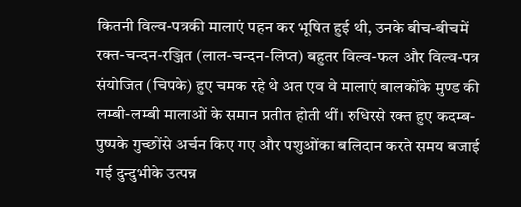कितनी विल्व-पत्रकी मालाएं पहन कर भूषित हुई थी, उनके बीच-बीचमें रक्त-चन्दन-रञ्जित (लाल-चन्दन-लिप्त) बहुतर विल्व-फल और विल्व-पत्र संयोजित (चिपके) हुए चमक रहे थे अत एव वे मालाएं बालकोंके मुण्ड की लम्बी-लम्बी मालाओं के समान प्रतीत होती थीं। रुधिरसे रक्त हुए कदम्ब-पुष्पके गुच्छोंसे अर्चन किए गए और पशुओंका बलिदान करते समय बजाई गई दुन्दुभीके उत्पन्न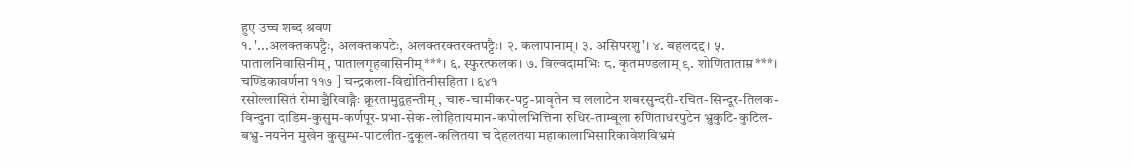हुए उच्च शब्द श्रवण
१. '...अलक्तकपट्टैः, अलक्तकपटेः, अलक्तरक्तरक्तपट्टैः। २. कलापानाम्। ३. असिपरशु'। ४. बहलदद्द। ५. पातालनिवासिनीम्, पातालगृहवासिनीम्***। ६. स्फुरत्फलक। ७. विल्वदामभिः ८. कृतमण्डलाम् ९. शोणिताताम्र***।
चण्डिकावर्णना ११७ ] चन्द्रकला-विद्योतिनीसहिता । ६४१
रसोल्लासितं रोमाञ्चैरिवाङ्गैः क्रूरतामुद्वहन्तीम् , चारु-चामीकर-पट्ट-प्रावृतेन च ललाटेन शबरसुन्दरी-रचित-सिन्दूर-तिलक-विन्दुना दाडिम-कुसुम-कर्णपूर-प्रभा-सेक-लोहितायमान-कपोलभित्तिना रुधिर-ताम्बूला रुणिताधरपुटेन भ्रुकुटि-कुटिल-बभ्रु-नयनेन मुखेन कुसुम्भ-पाटलीत-दुकूल-कलितया च देहलतया महाकालाभिसारिकावेशविभ्रमं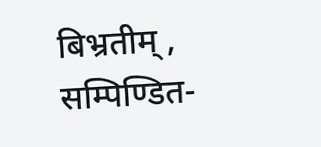बिभ्रतीम् , सम्पिण्डित-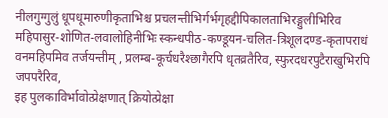नीलगुग्गुलुं धूपधूमारुणीकृताभिश्च प्रचलन्तीभिर्गर्भगृहद्दीपिकालताभिरङ्गुलीभिरिव महिपासुर-शोणित-लवालोहिनीभिः स्कन्धपीठ-कण्डूयन-चलित-त्रिशूलदण्ड-कृतापराधं वनमहिपमिव तर्जयन्तीम् , प्रलम्ब-कूर्चधरैश्छागैरपि धृतव्रतैरिव, स्फुरदधरपुटैराखुभिरपि जपपरैरिव,
इह पुलकाविर्भावोत्प्रेक्षणात् क्रियोत्प्रेक्षा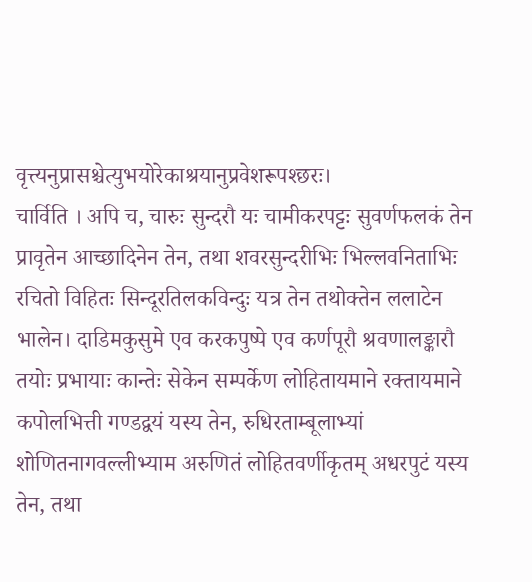वृत्त्यनुप्रासश्चेत्युभयोरेकाश्रयानुप्रवेशरूपश्छरः।
चार्विति । अपि च, चारुः सुन्दरौ यः चामीकरपट्टः सुवर्णफलकं तेन प्रावृतेन आच्छादिनेन तेन, तथा शवरसुन्दरीभिः भिल्लवनिताभिः रचितो विहितः सिन्दूरतिलकविन्दुः यत्र तेन तथोक्तेन ललाटेन भालेन। दाडिमकुसुमे एव करकपुष्पे एव कर्णपूरौ श्रवणालङ्कारौ तयोः प्रभायाः कान्तेः सेकेन सम्पर्केण लोहितायमाने रक्तायमाने कपोलभित्ती गण्डद्वयं यस्य तेन, रुधिरताम्बूलाभ्यां शोणितनागवल्लीभ्याम अरुणितं लोहितवर्णीकृतम् अधरपुटं यस्य तेन, तथा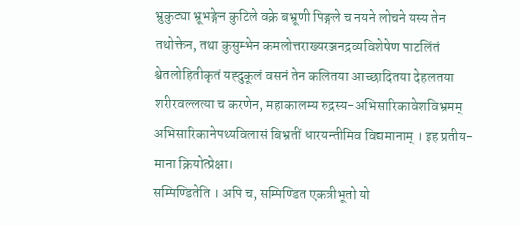भ्रुकुट्या भ्रूभङ्गेन कुटिले वक्रे बभ्रूणी पिङ्गले च नयने लोचने यस्य तेन तथोक्तेन, तथा कुसुम्भेन कमलोत्तराख्यरञ्जनद्रव्यविशेषेण पाटलिंतं श्वेतलोहितीकृतं यह्दुकूलं वसनं तेन कलितया आच्छादितया देहलतया शरीरवल्लत्या च करणेन, महाकालम्य रुद्रस्य-अभिसारिकावेशविभ्रमम् अभिसारिकानेपथ्यविलासं बिभ्रतीं धारयन्तीमिव विद्यमानाम् । इह प्रतीय-माना क्रियोत्प्रेक्षा।
सम्पिण्डितेति । अपि च, सम्पिण्डित एकत्रीभूतो यो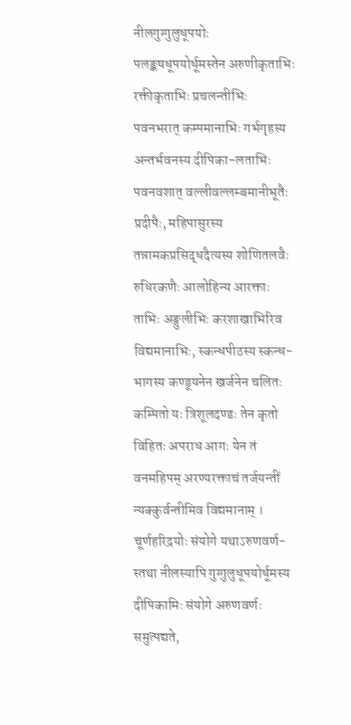नीलगुग्गुलुधूपयोः पलङ्कषधूपयोर्धूमस्तेन अरुणीकृताभिः रक्तीकृताभिः प्रचलन्तीभिः पवनभरात् कम्पमानाभिः गर्भगृहस्य अन्तर्भवनस्य दीपिका-लताभिः पवनवशात् वल्लीवल्लम्बमानीभूतैः प्रदीपैः, महिपासुरस्य तन्नामकप्रसिद्धदैत्यस्य शोणितलवैः रुधिरकणैः आलोहिन्य आरक्ताः ताभिः अङ्गुलीभिः करशाखाभिरिव विद्यमानाभिः, स्कन्धपीठस्य स्कन्ध-भागस्य कण्डूयनेन खर्जनेन चलितः कम्पितो यः त्रिशूलदण्डः तेन कृतो विहितः अपराध आगः येन तं वनमहिपम् अरण्यरक्ताचं तर्जयन्तीं न्यक्कुर्वन्तीमिव विद्यमानाम् । चूर्णहरिद्रयोः संयोगे यथाऽरुणवर्ण-स्तथा नीलस्यापि गुग्गुलुधूपयोर्धूमस्य दीपिकामिः संयोगे अरुणवर्णः समुत्पद्यते,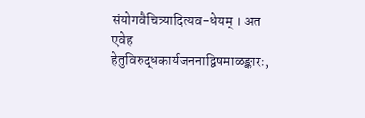संयोगवैचित्र्यादित्यव-धेयम् । अत एवेह हेतुविरुद्धकार्यजननाद्विषमाळङ्कारः,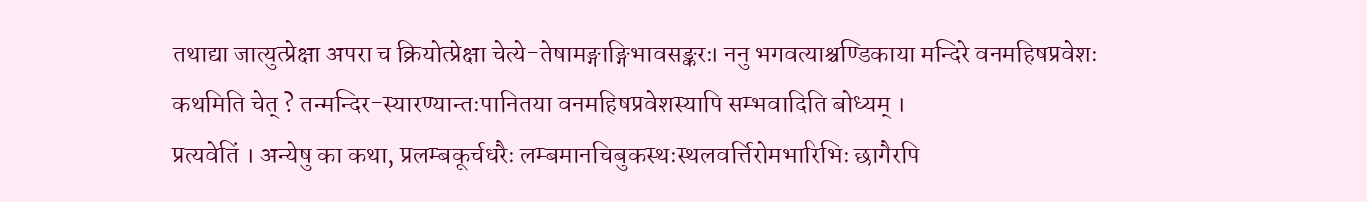तथाद्या जात्युत्प्रेक्षा अपरा च क्रियोत्प्रेक्षा चेत्ये-तेषामङ्गाङ्गिभावसङ्करः। ननु भगवत्याश्चण्डिकाया मन्दिरे वनमहिषप्रवेशः कथमिति चेत् ? तन्मन्दिर-स्यारण्यान्तःपानितया वनमहिषप्रवेशस्यापि सम्भवादिति बोध्यम् ।
प्रत्यवेतिं । अन्येषु का कथा, प्रलम्बकूर्चधरैः लम्बमानचिबुकस्थःस्थलवर्त्तिरोमभारिभिः छागैरपि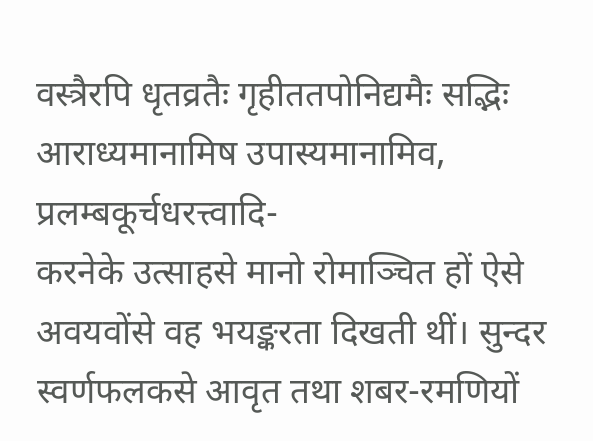वस्त्रैरपि धृतव्रतैः गृहीततपोनिद्यमैः सद्भिः आराध्यमानामिष उपास्यमानामिव, प्रलम्बकूर्चधरत्त्वादि-
करनेके उत्साहसे मानो रोमाञ्चित हों ऐसे अवयवोंसे वह भयङ्करता दिखती थीं। सुन्दर स्वर्णफलकसे आवृत तथा शबर-रमणियों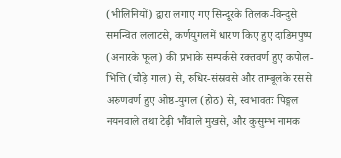(भीलिनियों) द्वारा लगाए गए सिन्दूरके तिलक-विन्दुसे समन्वित ललाटसे, कर्णयुगलमें धारण किए हुए दाडिमपुष्प (अनारके फूल) की प्रभाके सम्पर्कसे रक्तवर्ण हुए कपोल-भित्ति (चौड़े गाल) से, रुधिर-संस्रवसे और ताम्बूलके रससे अरुणवर्ण हुए ओष्ठ-युगल (होठ) से, स्वभावतः पिङ्गल नयनवाले तथा टेढ़ी भौंवाले मुखसे, और कुसुम्भ नामक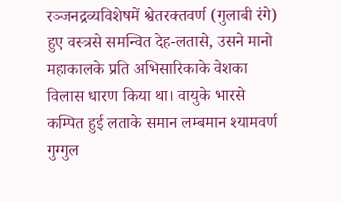रञ्जनद्रव्यविशेषमें श्वेतरक्तवर्ण (गुलाबी रंगे) हुए वस्त्रसे समन्वित देह-लतासे, उसने मानो महाकालके प्रति अभिसारिकाके वेशका विलास धारण किया था। वायुके भारसे कम्पित हुई लताके समान लम्बमान श्यामवर्ण गुग्गुल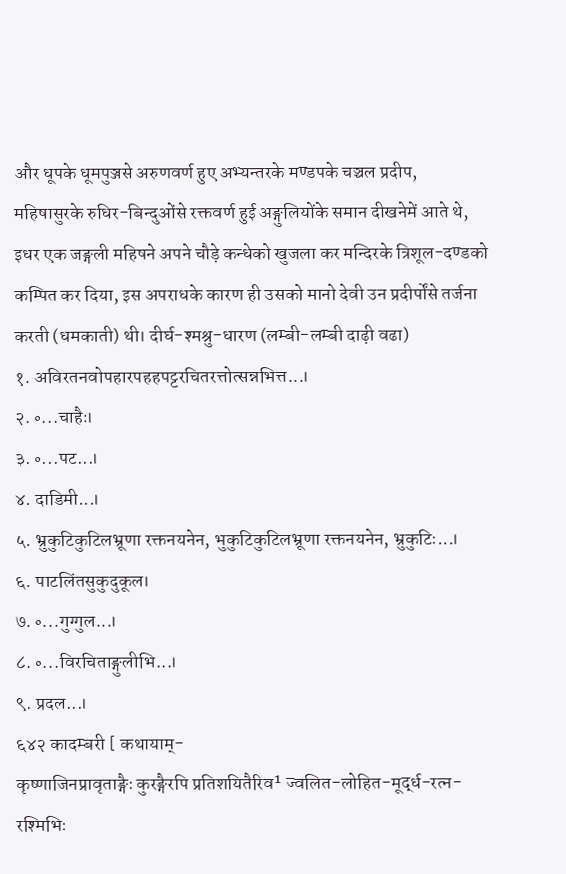और धूपके धूमपुञ्जसे अरुणवर्ण हुए अभ्यन्तरके मण्डपके चञ्चल प्रदीप, महिषासुरके रुधिर-बिन्दुओंसे रक्तवर्ण हुई अङ्गुलियोंके समान दीखनेमें आते थे, इधर एक जङ्गली महिषने अपने चौड़े कन्धेको खुजला कर मन्दिरके त्रिशूल-दण्डको कम्पित कर दिया, इस अपराधके कारण ही उसको मानो देवी उन प्रदीर्पोंसे तर्जना करती (धमकाती) थी। दीर्घ-श्मश्रु-धारण (लम्बी-लम्बी दाढ़ी वढा)
१. अविरतनवोपहारपहहपट्टरचितरत्तोत्सन्नभित्त...।
२. ॰...चाहैः।
३. ॰...पट...।
४. दाडिमी...।
५. भ्रुकुटिकुटिलभ्रूणा रक्तनयनेन, भुकुटिकुटिलभ्रूणा रक्तनयनेन, भ्रुकुटिः...।
६. पाटलिंतसुकुदुकूल।
७. ॰...गुग्गुल...।
८. ॰...विरचिताङ्गुलीभि...।
९. प्रदल...।
६४२ कादम्बरी [ कथायाम्-
कृष्णाजिनप्रावृताङ्गैः कुरङ्गैरपि प्रतिशयितैरिव¹ ज्वलित-लोहित-मूर्द्ध-रत्न-रश्मिभिः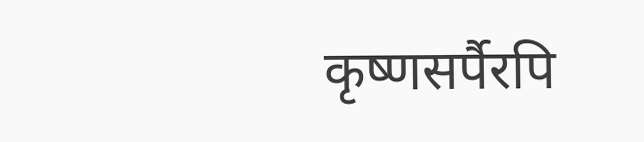कृष्णसर्पैरपि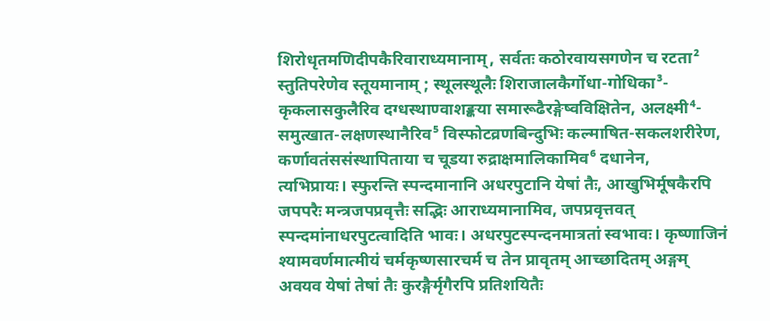शिरोधृतमणिदीपकैरिवाराध्यमानाम्, सर्वतः कठोरवायसगणेन च रटता² स्तुतिपरेणेव स्तूयमानाम् ; स्थूलस्थूलैः शिराजालकैर्गोधा-गोधिका³-कृकलासकुलैरिव दग्धस्थाण्वाशङ्कया समारूढैरङ्गेष्वविक्षितेन, अलक्ष्मी⁴-समुत्खात-लक्षणस्थानैरिव⁵ विस्फोटव्रणबिन्दुभिः कल्माषित-सकलशरीरेण, कर्णावतंससंस्थापिताया च चूडया रुद्राक्षमालिकामिव⁶ दधानेन,
त्यभिप्रायः। स्फुरन्ति स्पन्दमानानि अधरपुटानि येषां तैः, आखुभिर्मूषकैरपि जपपरैः मन्त्रजपप्रवृत्तैः सद्भिः आराध्यमानामिव, जपप्रवृत्तवत् स्पन्दमांनाधरपुटत्वादिति भावः। अधरपुटस्पन्दनमात्रतां स्वभावः। कृष्णाजिनं श्यामवर्णमात्मीयं चर्मकृष्णसारचर्म च तेन प्रावृतम् आच्छादितम् अङ्गम् अवयव येषां तेषां तैः कुरङ्गैर्मृगैरपि प्रतिशयितैः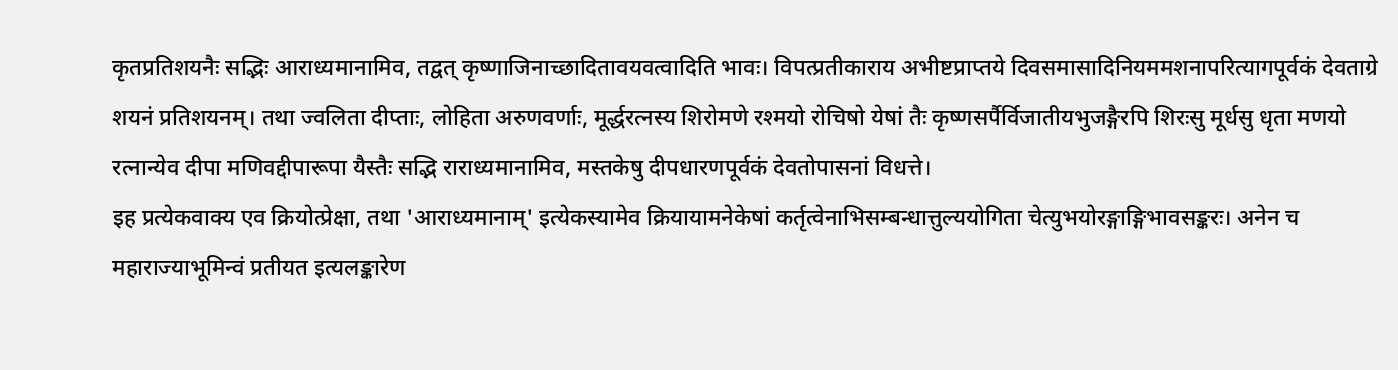कृतप्रतिशयनैः सद्भिः आराध्यमानामिव, तद्वत् कृष्णाजिनाच्छादितावयवत्वादिति भावः। विपत्प्रतीकाराय अभीष्टप्राप्तये दिवसमासादिनियममशनापरित्यागपूर्वकं देवताग्रे शयनं प्रतिशयनम्। तथा ज्वलिता दीप्ताः, लोहिता अरुणवर्णाः, मूर्द्धरत्नस्य शिरोमणे रश्मयो रोचिषो येषां तैः कृष्णसर्पैर्विजातीयभुजङ्गैरपि शिरःसु मूर्धसु धृता मणयो रत्नान्येव दीपा मणिवद्दीपारूपा यैस्तैः सद्भि राराध्यमानामिव, मस्तकेषु दीपधारणपूर्वकं देवतोपासनां विधत्ते।
इह प्रत्येकवाक्य एव क्रियोत्प्रेक्षा, तथा 'आराध्यमानाम्' इत्येकस्यामेव क्रियायामनेकेषां कर्तृत्वेनाभिसम्बन्धात्तुल्ययोगिता चेत्युभयोरङ्गाङ्गिभावसङ्करः। अनेन च महाराज्याभूमिन्वं प्रतीयत इत्यलङ्कारेण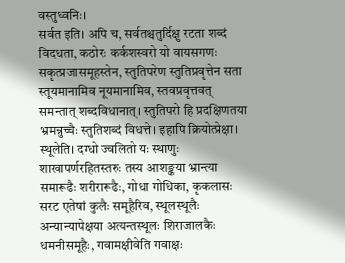वस्तुध्वनिः।
सर्वत इति। अपि च, सर्वतश्चतुर्दिक्षु रटता शब्दं विदधता, कठोरः कर्कशस्वरो यो वायसगणः सकृत्प्रजासमूहस्तेन, स्तुतिपरेण स्तुतिप्रवृत्तेन सता स्तूयमानामिव नूयमानामिव, स्तवप्रवृत्तवत् समन्तात् शब्दविधानात्। स्तुतिपरो हि प्रदक्षिणतया भ्रमन्नुच्चैः स्तुतिशब्दं विधत्ते। इहापि क्रियोत्प्रेक्षा।
स्थूलेति। दग्धो ज्वलितो यः स्थाणुः शाखापर्णरहितस्तरुः तस्य आशङ्कया भ्रान्त्या समारूढैः शरीरारूढैः, गोधा गोधिका, कृकलासः सरट एतेषां कुलैः समूहैरिव, स्थूलस्थूलैः अन्यान्यापेक्षया अत्यन्तस्थूलः शिराजालकैः धमनीसमूहैः, गवामक्षीवेति गवाक्षः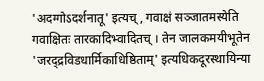'अदग्गोऽदर्शनातू' इत्यच्, गवाक्षं सञ्जातमस्येति गवाक्षितः तारकादिभ्वादितच् । तेन जालकमयीभूतेन 'जरद्द्रविडधार्मिकाधिष्ठिताम्' इत्यधिकदूरस्थायिन्या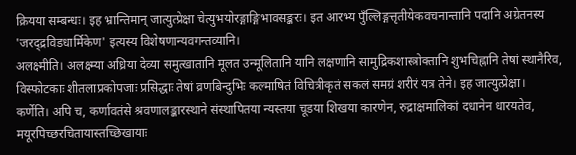क्रियया सम्बन्धः। इह भ्रान्तिमान् जात्युत्प्रेक्षा चेत्युभयोरङ्गाङ्गिभावसङ्करः। इत आरभ्य पुँल्लिङ्गत्तृतीयेकवचनान्तानि पदानि अग्रेतनस्य 'जरद्द्रविडधार्मिकेण' इत्यस्य विशेषणान्यवगन्तव्यानि।
अलक्ष्मीति। अलक्ष्म्या अध्रिया देव्या समुत्खातानि मूलत उन्मूलितानि यानि लक्षणानि सामुद्रिकशास्त्रोक्तानि शुभचिह्नानि तेषां स्थानैरिव, विस्फोटकाः शीतलाप्रकोपजाः प्रसिद्धाः तेषां व्रणबिन्दुभिः कल्माषितं विचित्रीकृतं सकलं समग्रं शरीरं यत्र तेने। इह जात्युत्प्रेक्षा।
कर्णेति। अपि च, कर्णावतंसे श्रवणालङ्कारस्थाने संस्थापितया न्यस्तया चूडया शिखया कारणेन, रुद्राक्षमालिकां दधानेन धारयतेव, मयूरपिच्छरचितायास्तच्छिखायाः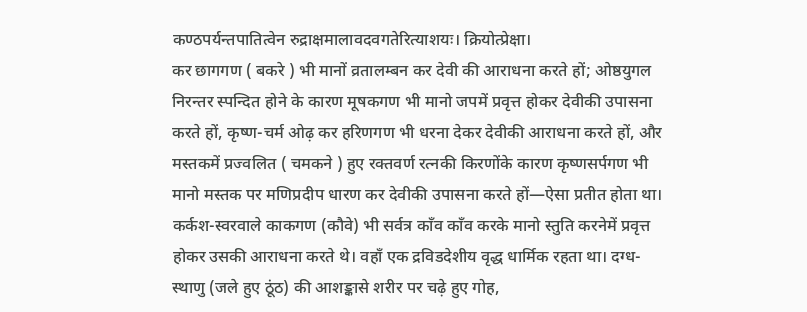कण्ठपर्यन्तपातित्वेन रुद्राक्षमालावदवगतेरित्याशयः। क्रियोत्प्रेक्षा।
कर छागगण ( बकरे ) भी मानों व्रतालम्बन कर देवी की आराधना करते हों; ओष्ठयुगल निरन्तर स्पन्दित होने के कारण मूषकगण भी मानो जपमें प्रवृत्त होकर देवीकी उपासना करते हों, कृष्ण-चर्म ओढ़ कर हरिणगण भी धरना देकर देवीकी आराधना करते हों, और मस्तकमें प्रज्वलित ( चमकने ) हुए रक्तवर्ण रत्नकी किरणोंके कारण कृष्णसर्पगण भी मानो मस्तक पर मणिप्रदीप धारण कर देवीकी उपासना करते हों—ऐसा प्रतीत होता था। कर्कश-स्वरवाले काकगण (कौवे) भी सर्वत्र काँव काँव करके मानो स्तुति करनेमें प्रवृत्त होकर उसकी आराधना करते थे। वहाँ एक द्रविडदेशीय वृद्ध धार्मिक रहता था। दग्ध-स्थाणु (जले हुए ठूंठ) की आशङ्कासे शरीर पर चढ़े हुए गोह,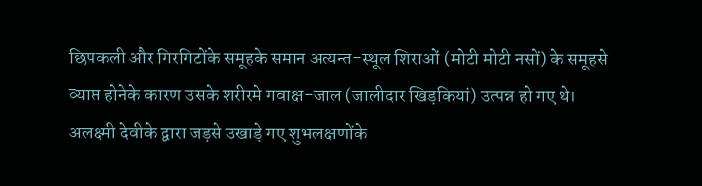छिपकली और गिरगिटोंके समूहके समान अत्यन्त-स्थूल शिराओं (मोटी मोटी नसों) के समूहसे व्याप्त होनेके कारण उसके शरीरमे गवाक्ष-जाल (जालीदार खिड़कियां) उत्पन्न हो गए थे। अलक्ष्मी देवीके द्वारा जड़से उखाड़े गए शुभलक्षणोंके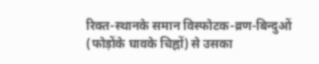रिक्त-स्थानके समान विस्फोटक-व्रण-बिन्दुओं (फोड़ोंके घावके चिह्नों) से उसका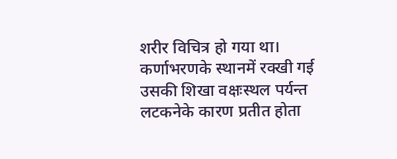शरीर विचित्र हो गया था। कर्णाभरणके स्थानमें रक्खी गई उसकी शिखा वक्षःस्थल पर्यन्त लटकनेके कारण प्रतीत होता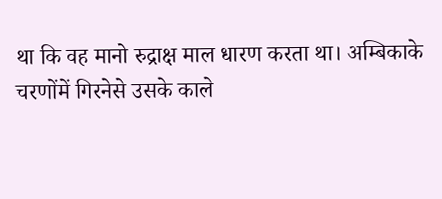था कि वह मानो रुद्राक्ष माल धारण करता था। अम्बिकाके चरणोंमें गिरनेसे उसके काले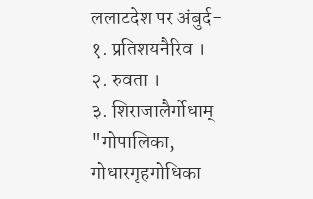ललाटदेश पर अंबुर्द-
१. प्रतिशयनैरिव ।
२. रुवता ।
३. शिराजालैर्गोधाम् "गोपालिका, गोधारगृहगोधिका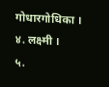गोधारगोधिका ।
४. लक्ष्मी ।
५.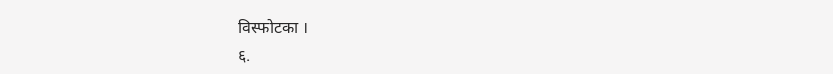विस्फोटका ।
६.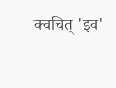क्वचित् 'इव'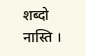शब्दो नास्ति ।